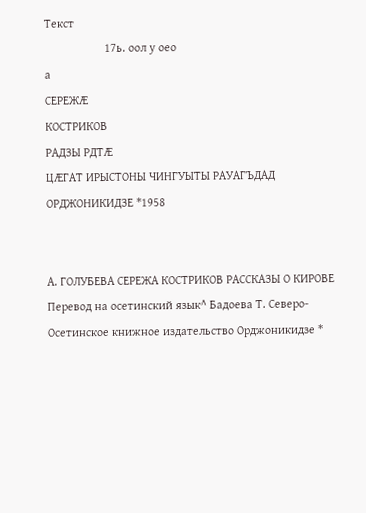Текст
                    17ь. оол у оео
а
СЕРЕЖÆ
КОСТРИКОВ
РАДЗЫ РДТÆ
ЦÆГАТ ИРЫСТОНЫ ЧИНГУЫТЫ РАУАГЪДАД
ОРДЖОНИКИДЗЕ *1958


А. ГОЛУБЕВА СЕРЕЖА КОСТРИКОВ РАССКАЗЫ О КИРОВЕ Перевод на осетинский язык^ Бадоева Т. Северо-Осетинское книжное издательство Орджоникидзе *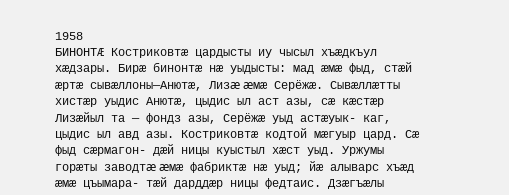1958
БИНОНТÆ Костриковтæ цардысты иу чысыл хъæдкъул хæдзары. Бирæ бинонтæ нæ уыдысты: мад æмæ фыд, стæй æртæ сывæллоны—Анютæ, Лизæ æмæ Серёжæ. Сывæллæтты хистæр уыдис Анютæ, цыдис ыл аст азы, сæ кæстæр Лизæйыл та — фондз азы, Серёжæ уыд астæуык- каг, цыдис ыл авд азы. Костриковтæ кодтой мæгуыр цард. Сæ фыд сæрмагон- дæй ницы куыстыл хæст уыд. Уржумы горæты заводтæ æмæ фабриктæ нæ уыд; йæ алыварс хъæд æмæ цъымара- тæй дарддæр ницы федтаис. Дзæгъæлы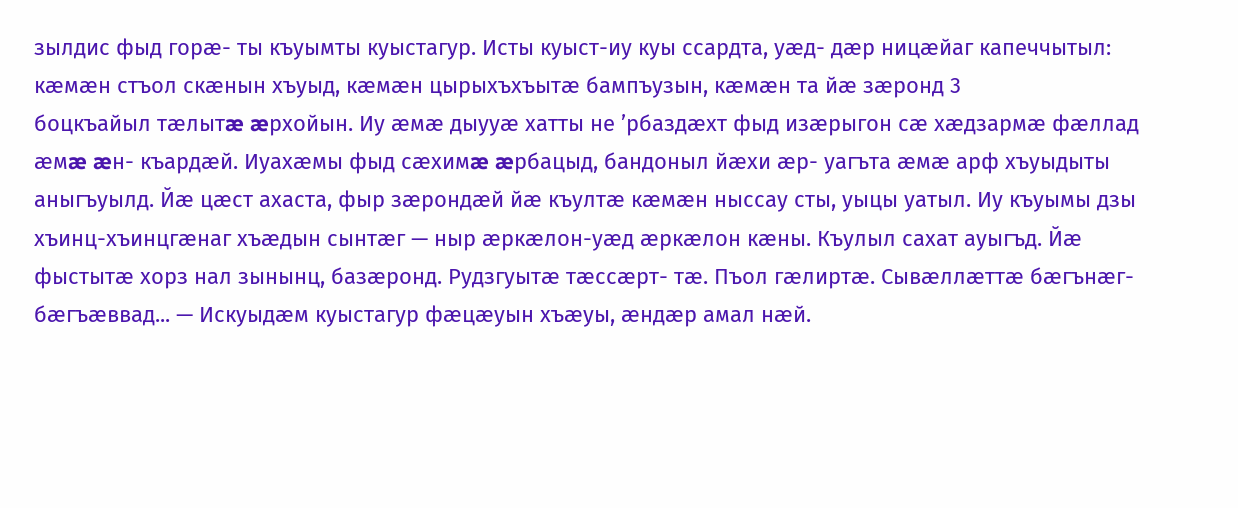зылдис фыд горæ- ты къуымты куыстагур. Исты куыст-иу куы ссардта, уæд- дæр ницæйаг капеччытыл: кæмæн стъол скæнын хъуыд, кæмæн цырыхъхъытæ бампъузын, кæмæн та йæ зæронд 3
боцкъайыл тæлытæ æрхойын. Иу æмæ дыууæ хатты не ’рбаздæхт фыд изæрыгон сæ хæдзармæ фæллад æмæ æн- къардæй. Иуахæмы фыд сæхимæ æрбацыд, бандоныл йæхи æр- уагъта æмæ арф хъуыдыты аныгъуылд. Йæ цæст ахаста, фыр зæрондæй йæ къултæ кæмæн ныссау сты, уыцы уатыл. Иу къуымы дзы хъинц-хъинцгæнаг хъæдын сынтæг — ныр æркæлон-уæд æркæлон кæны. Къулыл сахат ауыгъд. Йæ фыстытæ хорз нал зынынц, базæронд. Рудзгуытæ тæссæрт- тæ. Пъол гæлиртæ. Сывæллæттæ бæгънæг-бæгъæввад... — Искуыдæм куыстагур фæцæуын хъæуы, æндæр амал нæй.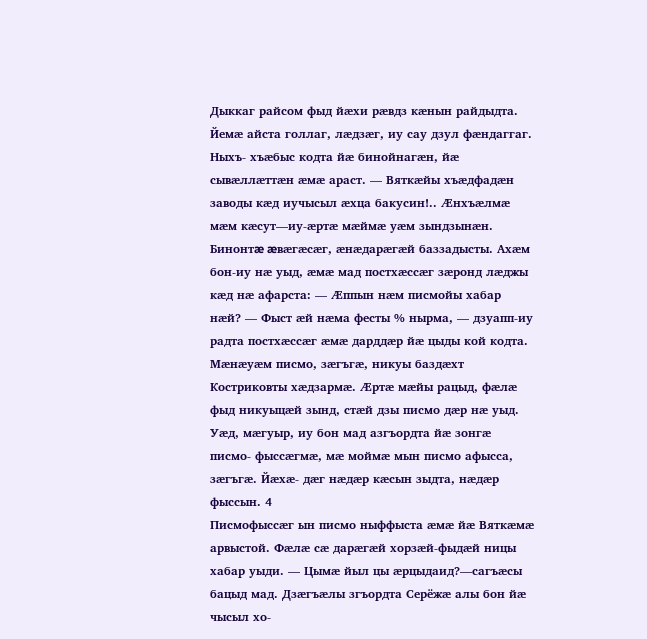Дыккаг райсом фыд йæхи рæвдз кæнын райдыдта. Йемæ айста голлаг, лæдзæг, иу сау дзул фæндаггаг. Ныхъ- хъæбыс кодта йæ бинойнагæн, йæ сывæллæттæн æмæ араст. — Вяткæйы хъæдфадæн заводы кæд иучысыл æхца бакусин!.. Æнхъæлмæ мæм кæсут—иу-æртæ мæймæ уæм зындзынæн. Бинонтæ æвæгæсæг, æнæдарæгæй баззадысты. Ахæм бон-иу нæ уыд, æмæ мад постхæссæг зæронд лæджы кæд нæ афарста: — Æппын нæм писмойы хабар нæй? — Фыст æй нæма фесты % нырма, — дзуапп-иу радта постхæссæг æмæ дарддæр йæ цыды кой кодта. Мæнæуæм писмо, зæгъгæ, никуы баздæхт Костриковты хæдзармæ. Æртæ мæйы рацыд, фæлæ фыд никуыцæй зынд, стæй дзы писмо дæр нæ уыд. Уæд, мæгуыр, иу бон мад азгъордта йæ зонгæ писмо- фыссæгмæ, мæ моймæ мын писмо афысса, зæгъгæ. Йæхæ- дæг нæдæр кæсын зыдта, нæдæр фыссын. 4
Писмофыссæг ын писмо ныффыста æмæ йæ Вяткæмæ арвыстой. Фæлæ сæ дарæгæй хорзæй-фыдæй ницы хабар уыди. — Цымæ йыл цы æрцыдаид?—сагъæсы бацыд мад. Дзæгъæлы згъордта Серёжæ алы бон йæ чысыл хо-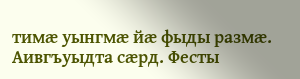тимæ уынгмæ йæ фыды размæ. Аивгъуыдта сæрд. Фесты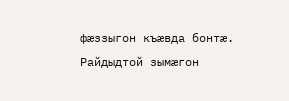фæззыгон къæвда бонтæ. Райдыдтой зымæгон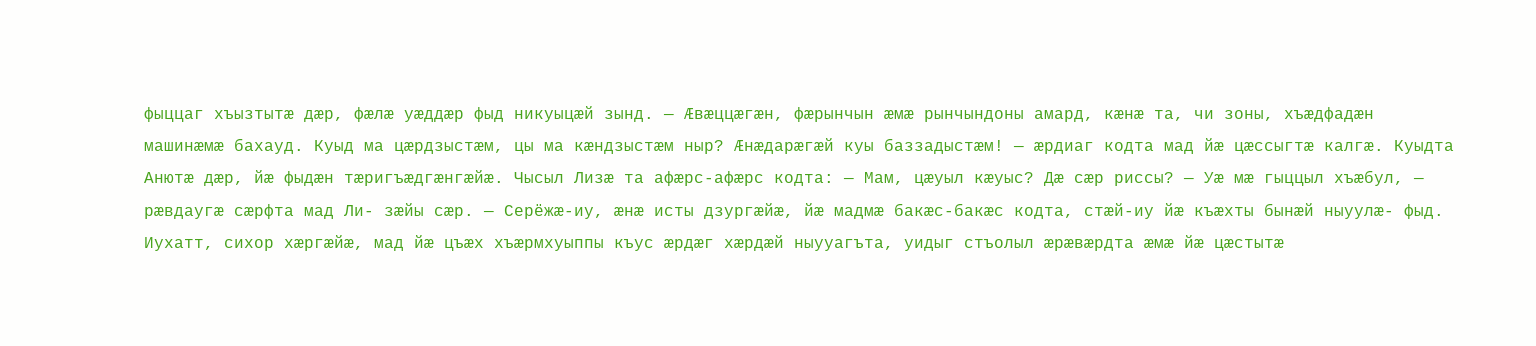фыццаг хъызтытæ дæр, фæлæ уæддæр фыд никуыцæй зынд. — Æвæццæгæн, фæрынчын æмæ рынчындоны амард, кæнæ та, чи зоны, хъæдфадæн машинæмæ бахауд. Куыд ма цæрдзыстæм, цы ма кæндзыстæм ныр? Æнæдарæгæй куы баззадыстæм! — æрдиаг кодта мад йæ цæссыгтæ калгæ. Куыдта Анютæ дæр, йæ фыдæн тæригъæдгæнгæйæ. Чысыл Лизæ та афæрс-афæрс кодта: — Мам, цæуыл кæуыс? Дæ сæр риссы? — Уæ мæ гыццыл хъæбул, — рæвдаугæ сæрфта мад Ли- зæйы сæр. — Серёжæ-иу, æнæ исты дзургæйæ, йæ мадмæ бакæс-бакæс кодта, стæй-иу йæ къæхты бынæй ныуулæ- фыд. Иухатт, сихор хæргæйæ, мад йæ цъæх хъæрмхуыппы къус æрдæг хæрдæй ныууагъта, уидыг стъолыл æрæвæрдта æмæ йæ цæстытæ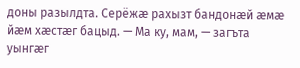доны разылдта. Серёжæ рахызт бандонæй æмæ йæм хæстæг бацыд. — Ма ку, мам, — загъта уынгæг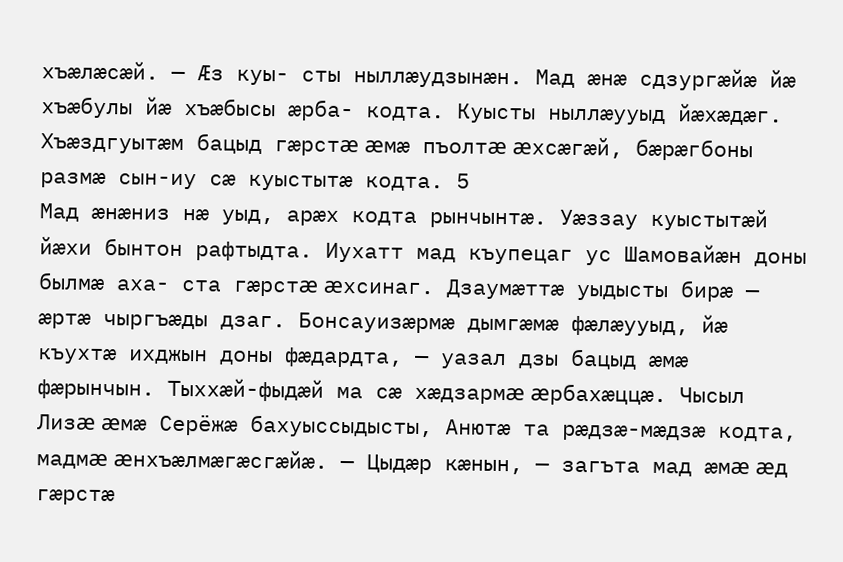хъæлæсæй. — Æз куы- сты ныллæудзынæн. Мад æнæ сдзургæйæ йæ хъæбулы йæ хъæбысы æрба- кодта. Куысты ныллæууыд йæхæдæг. Хъæздгуытæм бацыд гæрстæ æмæ пъолтæ æхсæгæй, бæрæгбоны размæ сын-иу сæ куыстытæ кодта. 5
Мад æнæниз нæ уыд, арæх кодта рынчынтæ. Уæззау куыстытæй йæхи бынтон рафтыдта. Иухатт мад къупецаг ус Шамовайæн доны былмæ аха- ста гæрстæ æхсинаг. Дзаумæттæ уыдысты бирæ — æртæ чыргъæды дзаг. Бонсауизæрмæ дымгæмæ фæлæууыд, йæ къухтæ ихджын доны фæдардта, — уазал дзы бацыд æмæ фæрынчын. Тыххæй-фыдæй ма сæ хæдзармæ æрбахæццæ. Чысыл Лизæ æмæ Серёжæ бахуыссыдысты, Анютæ та рæдзæ-мæдзæ кодта, мадмæ æнхъæлмæгæсгæйæ. — Цыдæр кæнын, — загъта мад æмæ æд гæрстæ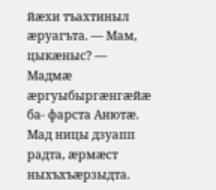йæхи тъахтиныл æруагъта. — Мам, цыкæныс? — Мадмæ æргуыбыргæнгæйæ ба- фарста Анютæ. Мад ницы дзуапп радта, æрмæст ныхъхъæрзыдта.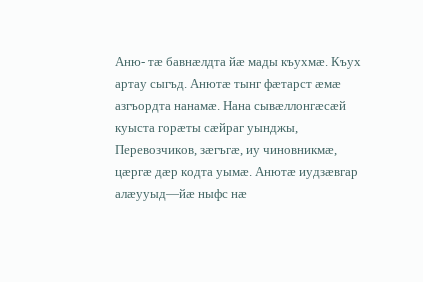Аню- тæ бавнæлдта йæ мады къухмæ. Къух артау сыгъд. Анютæ тынг фæтарст æмæ азгъордта нанамæ. Нана сывæллонгæсæй куыста горæты сæйраг уынджы, Перевозчиков, зæгъгæ, иу чиновникмæ, цæргæ дæр кодта уымæ. Анютæ иудзæвгар алæууыд—йæ ныфс нæ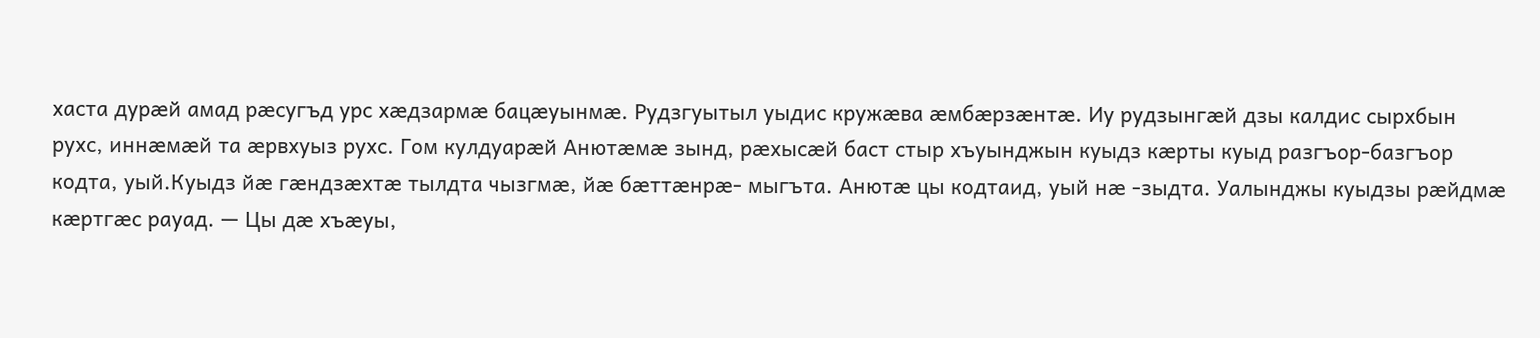хаста дурæй амад рæсугъд урс хæдзармæ бацæуынмæ. Рудзгуытыл уыдис кружæва æмбæрзæнтæ. Иу рудзынгæй дзы калдис сырхбын рухс, иннæмæй та æрвхуыз рухс. Гом кулдуарæй Анютæмæ зынд, рæхысæй баст стыр хъуынджын куыдз кæрты куыд разгъор-базгъор кодта, уый.Куыдз йæ гæндзæхтæ тылдта чызгмæ, йæ бæттæнрæ- мыгъта. Анютæ цы кодтаид, уый нæ -зыдта. Уалынджы куыдзы рæйдмæ кæртгæс рауад. — Цы дæ хъæуы,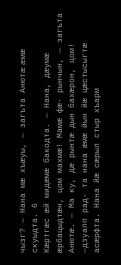чызг? — Нана мæ хъæуы, — загъта Анютæ æмæ скуыдта. 6
Кæртгæс æй мидæмæ бакодта. — Нана, дæумæ æрбацыдтæн, цом махмæ! Мамæ фæ- рынчын, — загъта Анютæ. — Ма ку, дæ рынтæ дын бахæрон, цом! —дзуапп рад- та нана æмæ йын йæ цæстысыгтæ асæрфта. Нана йæ сæрыл стыр хъарм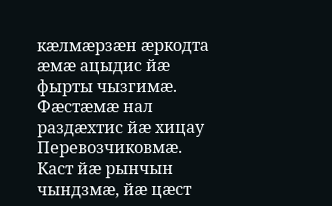кæлмæрзæн æркодта æмæ ацыдис йæ фырты чызгимæ. Фæстæмæ нал раздæхтис йæ хицау Перевозчиковмæ. Каст йæ рынчын чындзмæ, йæ цæст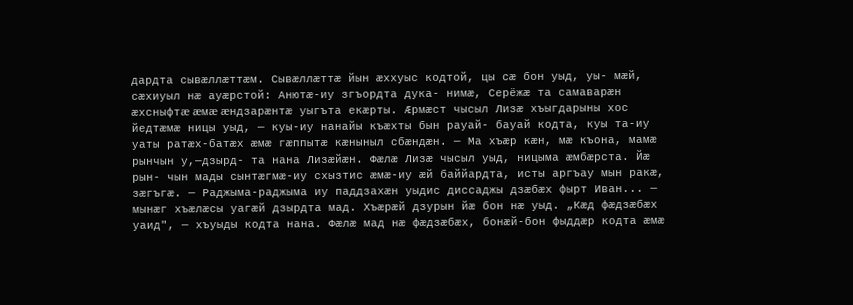дардта сывæллæттæм. Сывæллæттæ йын æххуыс кодтой, цы сæ бон уыд, уы- мæй, сæхиуыл нæ ауæрстой: Анютæ-иу згъордта дука- нимæ, Серёжæ та самаварæн æхсныфтæ æмæ æндзарæнтæ уыгъта екæрты. Æрмæст чысыл Лизæ хъыгдарыны хос йедтæмæ ницы уыд, — куы-иу нанайы къæхты бын рауай- бауай кодта, куы та-иу уаты ратæх-батæх æмæ гæппытæ кæныныл сбæндæн. — Ма хъæр кæн, мæ къона, мамæ рынчын у,—дзырд- та нана Лизæйæн. Фæлæ Лизæ чысыл уыд, ницыма æмбæрста. Йæ рын- чын мады сынтæгмæ-иу схызтис æмæ-иу æй баййардта, исты аргъау мын ракæ, зæгъгæ. — Раджыма-раджыма иу паддзахæн уыдис диссаджы дзæбæх фырт Иван... — мынæг хъæлæсы уагæй дзырдта мад. Хъæрæй дзурын йæ бон нæ уыд. „Кæд фæдзæбæх уаид", — хъуыды кодта нана. Фæлæ мад нæ фæдзæбæх, бонæй-бон фыддæр кодта æмæ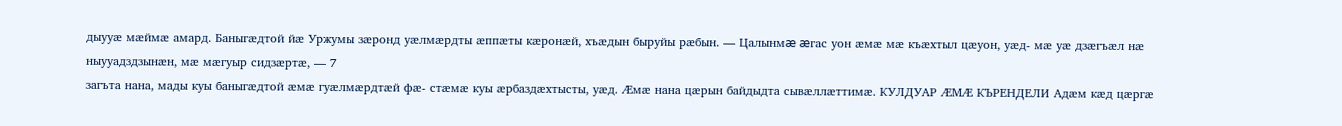дыууæ мæймæ амард. Баныгæдтой йæ Уржумы зæронд уæлмæрдты æппæты кæронæй, хъæдын быруйы рæбын. — Цалынмæ æгас уон æмæ мæ къæхтыл цæуон, уæд- мæ уæ дзæгъæл нæ ныууадздзынæн, мæ мæгуыр сидзæртæ, — 7
загъта нана, мады куы баныгæдтой æмæ гуæлмæрдтæй фæ- стæмæ куы æрбаздæхтысты, уæд. Æмæ нана цæрын байдыдта сывæллæттимæ. КУЛДУАР ÆМÆ КЪРЕНДЕЛИ Адæм кæд цæргæ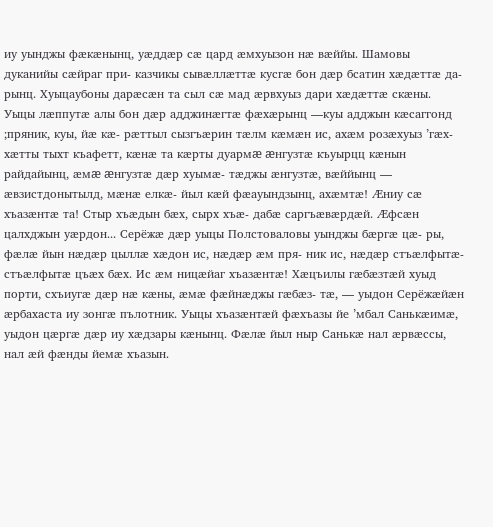иу уынджы фæкæнынц, уæддæр сæ цард æмхуызон нæ вæййы. Шамовы дуканийы сæйраг при- казчикы сывæллæттæ кусгæ бон дæр бсатин хæдæттæ да- рынц. Хуыцаубоны дарæсæн та сыл сæ мад æрвхуыз дари хæдæттæ скæны. Уыцы лæппутæ алы бон дæр адджинæгтæ фæхæрынц —куы адджын кæсаггонд ;пряник, куы, йæ кæ- рæттыл сызгъæрин тæлм кæмæн ис, ахæм розæхуыз ’гæх- хæтты тыхт къафетт, кæнæ та кæрты дуармæ æнгузтæ къуырцц кæнын райдайынц, æмæ æнгузтæ дæр хуымæ- тæджы æнгузтæ, вæййынц — æвзистдонытылд, мæнæ елкæ- йыл кæй фæауындзынц, ахæмтæ! Æниу сæ хъазæнтæ та! Стыр хъæдын бæх, сырх хъæ- дабæ саргъæвæрдæй. Æфсæн цалхджын уæрдон... Серёжæ дæр уыцы Полстоваловы уынджы бæргæ цæ- ры, фæлæ йын нæдæр цыллæ хæдон ис, нæдæр æм пря- ник ис, нæдæр стъæлфытæ-стъæлфытæ цъæх бæх. Ис æм ницæйаг хъазæнтæ! Хæцъилы гæбæзтæй хуыд порти, схъиугæ дæр нæ кæны, æмæ фæйнæджы гæбæз- тæ, — уыдон Серёжæйæн æрбахаста иу зонгæ пълотник. Уыцы хъазæнтæй фæхъазы йе ’мбал Санькæимæ, уыдон цæргæ дæр иу хæдзары кæнынц. Фæлæ йыл ныр Санькæ нал æрвæссы, нал æй фæнды йемæ хъазын.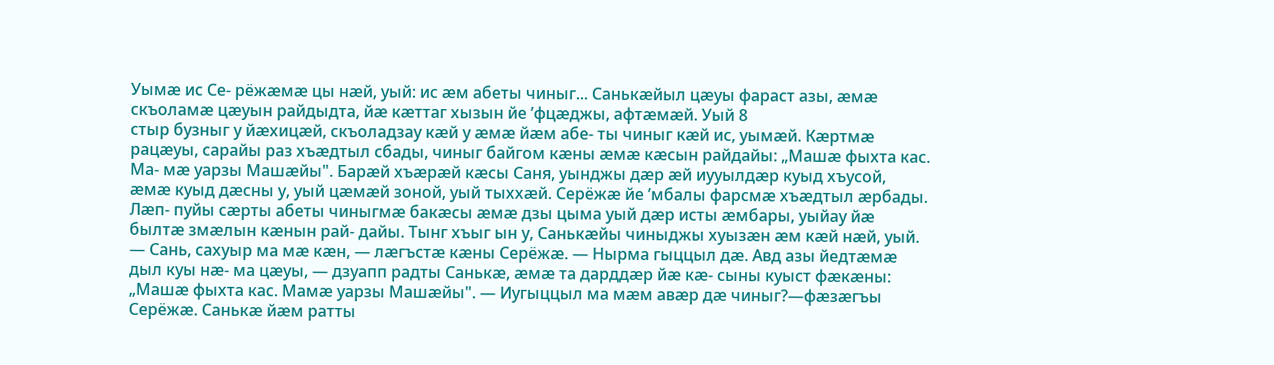Уымæ ис Се- рёжæмæ цы нæй, уый: ис æм абеты чиныг... Санькæйыл цæуы фараст азы, æмæ скъоламæ цæуын райдыдта, йæ кæттаг хызын йе ’фцæджы, афтæмæй. Уый 8
стыр бузныг у йæхицæй, скъоладзау кæй у æмæ йæм абе- ты чиныг кæй ис, уымæй. Кæртмæ рацæуы, сарайы раз хъæдтыл сбады, чиныг байгом кæны æмæ кæсын райдайы: „Машæ фыхта кас. Ма- мæ уарзы Машæйы". Барæй хъæрæй кæсы Саня, уынджы дæр æй иууылдæр куыд хъусой, æмæ куыд дæсны у, уый цæмæй зоной, уый тыххæй. Серёжæ йе ’мбалы фарсмæ хъæдтыл æрбады. Лæп- пуйы сæрты абеты чиныгмæ бакæсы æмæ дзы цыма уый дæр исты æмбары, уыйау йæ былтæ змæлын кæнын рай- дайы. Тынг хъыг ын у, Санькæйы чиныджы хуызæн æм кæй нæй, уый. — Сань, сахуыр ма мæ кæн, — лæгъстæ кæны Серёжæ. — Нырма гыццыл дæ. Авд азы йедтæмæ дыл куы нæ- ма цæуы, — дзуапп радты Санькæ, æмæ та дарддæр йæ кæ- сыны куыст фæкæны: „Машæ фыхта кас. Мамæ уарзы Машæйы". — Иугыццыл ма мæм авæр дæ чиныг?—фæзæгъы Серёжæ. Санькæ йæм ратты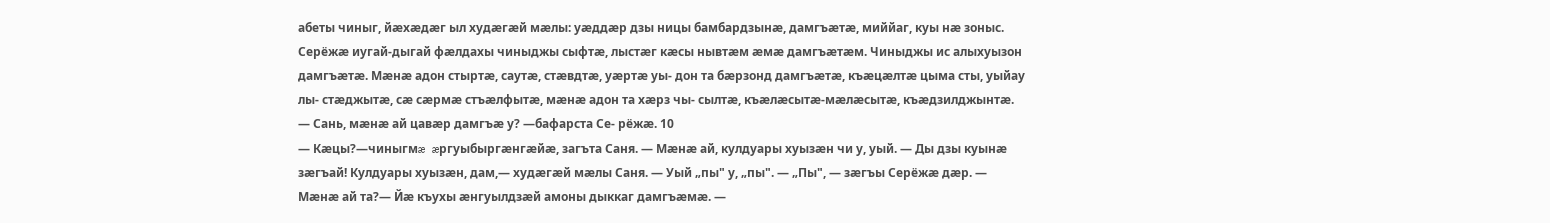абеты чиныг, йæхæдæг ыл худæгæй мæлы: уæддæр дзы ницы бамбардзынæ, дамгъæтæ, миййаг, куы нæ зоныс. Серёжæ иугай-дыгай фæлдахы чиныджы сыфтæ, лыстæг кæсы нывтæм æмæ дамгъæтæм. Чиныджы ис алыхуызон дамгъæтæ. Мæнæ адон стыртæ, саутæ, стæвдтæ, уæртæ уы- дон та бæрзонд дамгъæтæ, къæцæлтæ цыма сты, уыйау лы- стæджытæ, сæ сæрмæ стъæлфытæ, мæнæ адон та хæрз чы- сылтæ, къæлæсытæ-мæлæсытæ, къæдзилджынтæ. — Сань, мæнæ ай цавæр дамгъæ у? —бафарста Се- рёжæ. 10
— Кæцы?—чиныгмæ æргуыбыргæнгæйæ, загъта Саня. — Мæнæ ай, кулдуары хуызæн чи у, уый. — Ды дзы куынæ зæгъай! Кулдуары хуызæн, дам,— худæгæй мæлы Саня. — Уый „пы" у, „пы". — „Пы", — зæгъы Серёжæ дæр. — Мæнæ ай та?— Йæ къухы æнгуылдзæй амоны дыккаг дамгъæмæ. —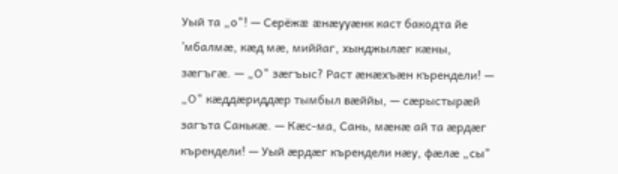Уый та „о"! — Серёжæ æнæууæнк каст бакодта йе ’мбалмæ, кæд мæ, миййаг, хынджылæг кæны, зæгъгæ. — „О" зæгъыс? Раст æнæхъæн кърендели! — „О" кæддæриддæр тымбыл вæййы, — сæрыстырæй загъта Санькæ. — Кæс-ма, Сань, мæнæ ай та æрдæг кърендели! — Уый æрдæг кърендели нæу, фæлæ „сы"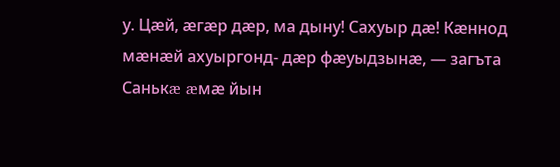у. Цæй, æгæр дæр, ма дыну! Сахуыр дæ! Кæннод мæнæй ахуыргонд- дæр фæуыдзынæ, — загъта Санькæ æмæ йын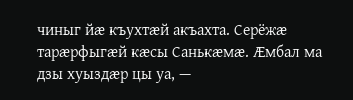чиныг йæ къухтæй акъахта. Серёжæ тарæрфыгæй кæсы Санькæмæ. Æмбал ма дзы хуыздæр цы уа, —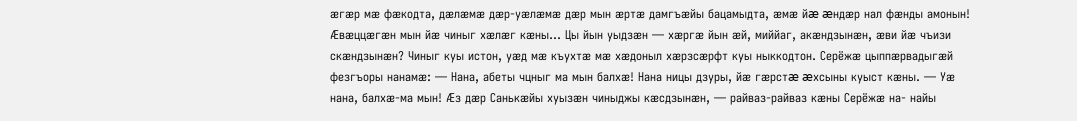æгæр мæ фæкодта, дæлæмæ дæр-уæлæмæ дæр мын æртæ дамгъæйы бацамыдта, æмæ йæ æндæр нал фæнды амонын! Æвæццæгæн мын йæ чиныг хæлæг кæны... Цы йын уыдзæн — хæргæ йын æй, миййаг, акæндзынæн, æви йæ чъизи скæндзынæн? Чиныг куы истон, уæд мæ къухтæ мæ хæдоныл хæрзсæрфт куы ныккодтон. Серёжæ цыппæрвадыгæй фезгъоры нанамæ: — Нана, абеты чцныг ма мын балхæ! Нана ницы дзуры, йæ гæрстæ æхсыны куыст кæны. — Уæ нана, балхæ-ма мын! Æз дæр Санькæйы хуызæн чиныджы кæсдзынæн, — райваз-райваз кæны Серёжæ на- найы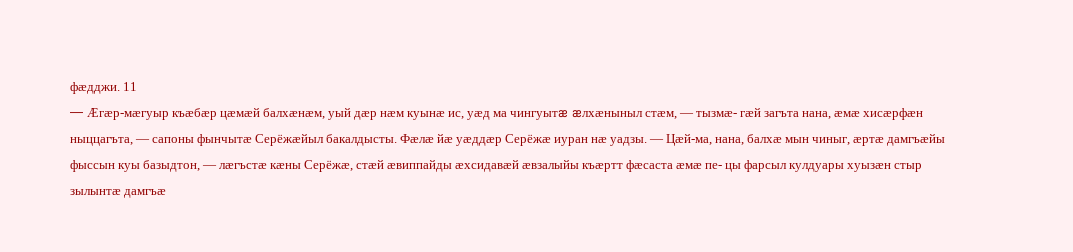фæдджи. 11
— Æгæр-мæгуыр къæбæр цæмæй балхæнæм, уый дæр нæм куынæ ис, уæд ма чингуытæ æлхæныныл стæм, — тызмæ- гæй загъта нана, æмæ хисæрфæн ныццагъта, — сапоны фынчытæ Серёжæйыл бакалдысты. Фæлæ йæ уæддæр Серёжæ иуран нæ уадзы. — Цæй-ма, нана, балхæ мын чиныг, æртæ дамгъæйы фыссын куы базыдтон, — лæгъстæ кæны Серёжæ, стæй æвиппайды æхсидавæй æвзалыйы къæртт фæсаста æмæ пе- цы фарсыл кулдуары хуызæн стыр зылынтæ дамгъæ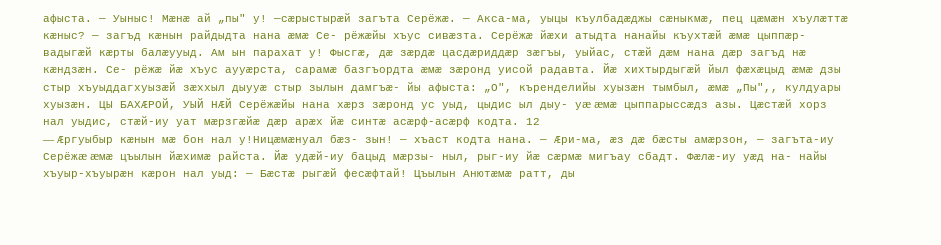афыста. — Уыныс! Мæнæ ай „пы" у! —сæрыстырæй загъта Серёжæ. — Акса-ма, уыцы къулбадæджы сæныкмæ, пец цæмæн хъулæттæ кæныс? — загъд кæнын райдыдта нана æмæ Се- рёжæйы хъус сивæзта. Серёжæ йæхи атыдта нанайы къухтæй æмæ цыппæр- вадыгæй кæрты балæууыд. Ам ын парахат у! Фысгæ, дæ зæрдæ цасдæриддæр зæгъы, уыйас, стæй дæм нана дæр загъд нæ кæндзæн. Се- рёжæ йæ хъус аууæрста, сарамæ базгъордта æмæ зæронд уисой радавта. Йæ хихтырдыгæй йыл фæхæцыд æмæ дзы стыр хъуыддагхуызæй зæххыл дыууæ стыр зылын дамгъæ- йы афыста: „О", къренделийы хуызæн тымбыл, æмæ „Пы",, кулдуары хуызæн. ЦЫ БАХÆРОЙ, УЫЙ НÆЙ Серёжæйы нана хæрз зæронд ус уыд, цыдис ыл дыу- уæ æмæ цыппарыссæдз азы. Цæстæй хорз нал уыдис, стæй-иу уат мæрзгæйæ дæр арæх йæ синтæ асæрф-асæрф кодта. 12
— Æргуыбыр кæнын мæ бон нал у!Ницæмæнуал бæз- зын! — хъаст кодта нана. — Æри-ма, æз дæ бæсты амæрзон, — загъта-иу Серёжæ æмæ цъылын йæхимæ райста. Йæ удæй-иу бацыд мæрзы- ныл, рыг-иу йæ сæрмæ мигъау сбадт. Фæлæ-иу уæд на- найы хъуыр-хъуырæн кæрон нал уыд: — Бæстæ рыгæй фесæфтай! Цъылын Анютæмæ ратт, ды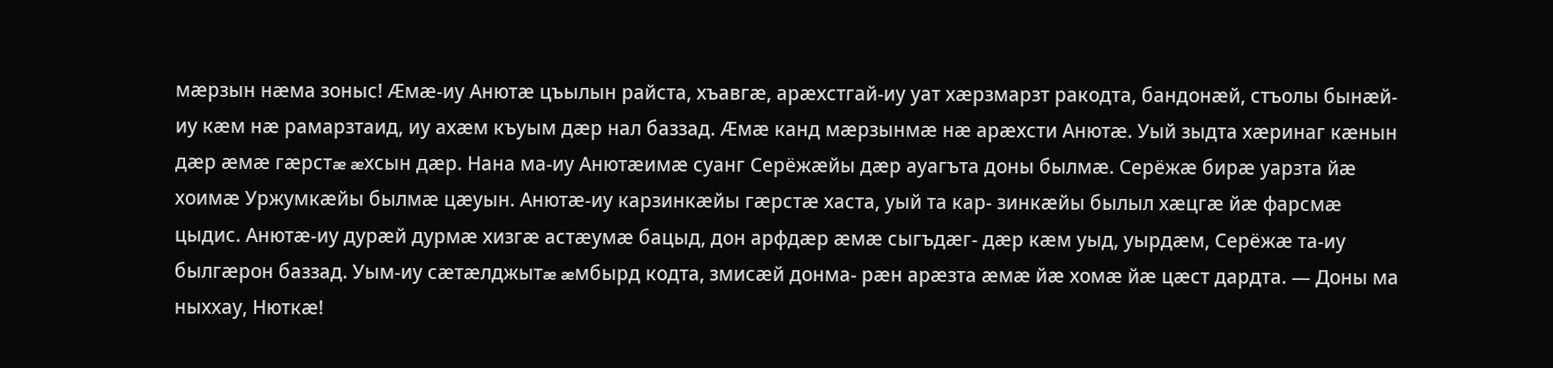мæрзын нæма зоныс! Æмæ-иу Анютæ цъылын райста, хъавгæ, арæхстгай-иу уат хæрзмарзт ракодта, бандонæй, стъолы бынæй-иу кæм нæ рамарзтаид, иу ахæм къуым дæр нал баззад. Æмæ канд мæрзынмæ нæ арæхсти Анютæ. Уый зыдта хæринаг кæнын дæр æмæ гæрстæ æхсын дæр. Нана ма-иу Анютæимæ суанг Серёжæйы дæр ауагъта доны былмæ. Серёжæ бирæ уарзта йæ хоимæ Уржумкæйы былмæ цæуын. Анютæ-иу карзинкæйы гæрстæ хаста, уый та кар- зинкæйы былыл хæцгæ йæ фарсмæ цыдис. Анютæ-иу дурæй дурмæ хизгæ астæумæ бацыд, дон арфдæр æмæ сыгъдæг- дæр кæм уыд, уырдæм, Серёжæ та-иу былгæрон баззад. Уым-иу сæтæлджытæ æмбырд кодта, змисæй донма- рæн арæзта æмæ йæ хомæ йæ цæст дардта. — Доны ма ныххау, Нюткæ!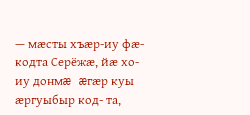— мæсты хъæр-иу фæ- кодта Серёжæ, йæ хо-иу донмæ æгæр куы æргуыбыр код- та,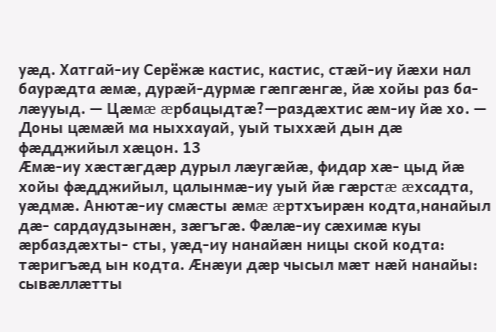уæд. Хатгай-иу Серёжæ кастис, кастис, стæй-иу йæхи нал баурæдта æмæ, дурæй-дурмæ гæпгæнгæ, йæ хойы раз ба- лæууыд. — Цæмæ æрбацыдтæ?—раздæхтис æм-иу йæ хо. — Доны цæмæй ма ныххауай, уый тыххæй дын дæ фæдджийыл хæцон. 13
Æмæ-иу хæстæгдæр дурыл лæугæйæ, фидар хæ- цыд йæ хойы фæдджийыл, цалынмæ-иу уый йæ гæрстæ æхсадта, уæдмæ. Анютæ-иу смæсты æмæ æртхъирæн кодта,нанайыл дæ- сардаудзынæн, зæгъгæ. Фæлæ-иу сæхимæ куы æрбаздæхты- сты, уæд-иу нанайæн ницы ской кодта: тæригъæд ын кодта. Æнæуи дæр чысыл мæт нæй нанайы: сывæллæтты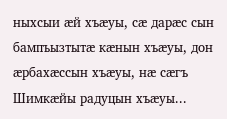ныхсыи æй хъæуы, сæ дарæс сын бампъызтытæ кæнын хъæуы, дон æрбахæссын хъæуы, нæ сæгъ Шимкæйы радуцын хъæуы...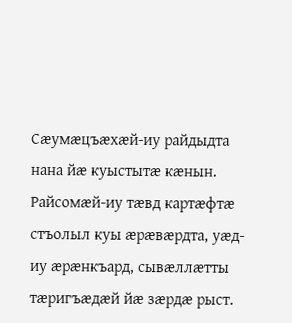Сæумæцъæхæй-иу райдыдта нана йæ куыстытæ кæнын. Райсомæй-иу тæвд картæфтæ стъолыл куы æрæвæрдта, уæд-иу æрæнкъард, сывæллæтты тæригъæдæй йæ зæрдæ рыст.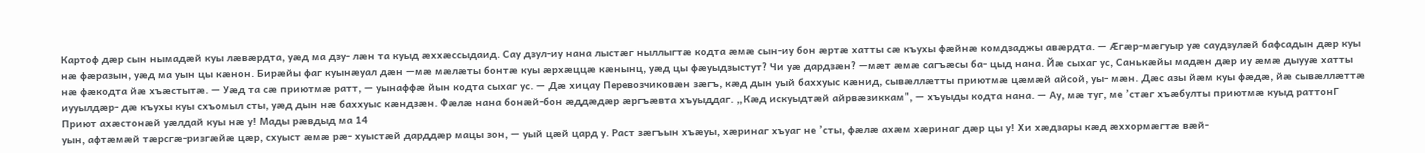Картоф дæр сын нымадæй куы лæвæрдта, уæд ма дзу- лæн та куыд æххæссыдаид. Сау дзул-иу нана лыстæг ныллыгтæ кодта æмæ сын-иу бон æртæ хатты сæ къухы фæйнæ комдзаджы авæрдта. — Æгæр-мæгуыр уæ саудзулæй бафсадын дæр куы нæ фæразын, уæд ма уын цы кæнон. Бирæйы фаг куынæуал дæн —мæ мæлæты бонтæ куы æрхæццæ кæнынц, уæд цы фæуыдзыстут? Чи уæ дардзæн? —мæт æмæ сагъæсы ба- цыд нана. Йæ сыхаг ус, Санькæйы мадæн дæр иу æмæ дыууæ хатты нæ фæкодта йæ хъæстытæ. — Уæд та сæ приютмæ ратт, — уынаффæ йын кодта сыхаг ус. — Дæ хицау Перевозчиковæн зæгъ, кæд дын уый баххуыс кæнид, сывæллæтты приютмæ цæмæй айсой, уы- мæн. Дæс азы йæм куы фæдæ, йæ сывæллæттæ иууылдæр- дæ къухы куы схъомыл сты, уæд дын нæ баххуыс кæндзæн. Фæлæ нана бонæй-бон æддæдæр æргъæвта хъуыддаг. „Кæд искуыдтæй айрвæзиккам", — хъуыды кодта нана. — Ау, мæ туг, ме ’стæг хъæбулты приютмæ куыд раттонГ Приют ахæстонæй уæлдай куы нæ у! Мады рæвдыд ма 14
уын, афтæмæй тæрсгæ-ризгæйæ цæр, схуыст æмæ рæ- хуыстæй дарддæр мацы зон, — уый цæй цард у. Раст зæгъын хъæуы, хæринаг хъуаг не ’сты, фæлæ ахæм хæринаг дæр цы у! Хи хæдзары кæд æххормæгтæ вæй-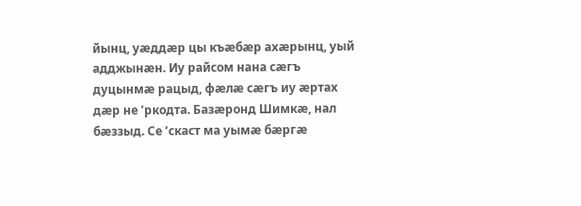йынц, уæддæр цы къæбæр ахæрынц, уый адджынæн. Иу райсом нана сæгъ дуцынмæ рацыд, фæлæ сæгъ иу æртах дæр не ’ркодта. Базæронд Шимкæ, нал бæззыд. Се ’скаст ма уымæ бæргæ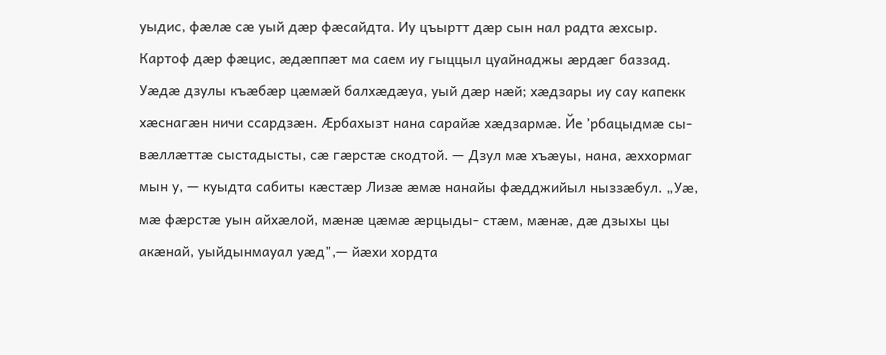уыдис, фæлæ сæ уый дæр фæсайдта. Иу цъыртт дæр сын нал радта æхсыр. Картоф дæр фæцис, æдæппæт ма саем иу гыццыл цуайнаджы æрдæг баззад. Уæдæ дзулы къæбæр цæмæй балхæдæуа, уый дæр нæй; хæдзары иу сау капекк хæснагæн ничи ссардзæн. Æрбахызт нана сарайæ хæдзармæ. Йе ’рбацыдмæ сы- вæллæттæ сыстадысты, сæ гæрстæ скодтой. — Дзул мæ хъæуы, нана, æххормаг мын у, — куыдта сабиты кæстæр Лизæ æмæ нанайы фæдджийыл ныззæбул. „Уæ, мæ фæрстæ уын айхæлой, мæнæ цæмæ æрцыды- стæм, мæнæ, дæ дзыхы цы акæнай, уыйдынмауал уæд",— йæхи хордта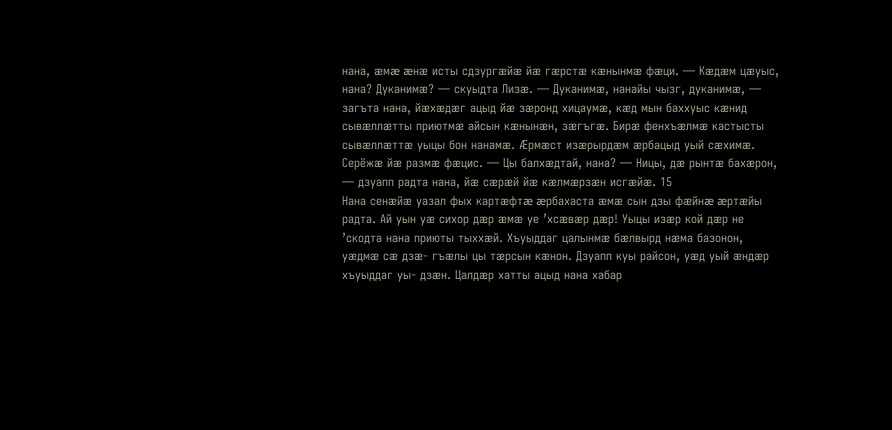нана, æмæ æнæ исты сдзургæйæ йæ гæрстæ кæнынмæ фæци. — Кæдæм цæуыс, нана? Дуканимæ? — скуыдта Лизæ. — Дуканимæ, нанайы чызг, дуканимæ, — загъта нана, йæхæдæг ацыд йæ зæронд хицаумæ, кæд мын баххуыс кæнид сывæллæтты приютмæ айсын кæнынæн, зæгъгæ. Бирæ фенхъæлмæ кастысты сывæллæттæ уыцы бон нанамæ. Æрмæст изæрырдæм æрбацыд уый сæхимæ. Серёжæ йæ размæ фæцис. — Цы балхæдтай, нана? — Ницы, дæ рынтæ бахæрон, — дзуапп радта нана, йæ сæрæй йæ кæлмæрзæн исгæйæ. 15
Нана сенæйæ уазал фых картæфтæ æрбахаста æмæ сын дзы фæйнæ æртæйы радта. Ай уын уæ сихор дæр æмæ уе ’хсæвæр дæр! Уыцы изæр кой дæр не ’скодта нана приюты тыххæй. Хъуыддаг цалынмæ бæлвырд нæма базонон, уæдмæ сæ дзæ- гъæлы цы тæрсын кæнон. Дзуапп куы райсон, уæд уый æндæр хъуыддаг уы- дзæн. Цалдæр хатты ацыд нана хабар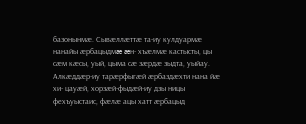базонынмæ. Сывæллæттæ та-иу кулдуармæ нанайы æрбацыдмæ æн- хъæлмæ кастысты, цы сæм кæсы, уый, цыма сæ зæрдæ зыдта, уыйау. Алкæддæр-иу тарæрфыгæй æрбаздæхти нана йæ хи- цауæй, хорзæй-фыдæй-иу дзы ницы фехъуыстаис, фæлæ ацы хатт æрбацыд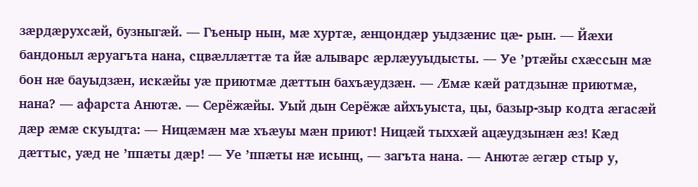зæрдæрухсæй, бузныгæй. — Гъеныр нын, мæ хуртæ, æнцондæр уыдзæнис цæ- рын. — Йæхи бандоныл æруагъта нана, сцвæллæттæ та йæ алыварс æрлæууыдысты. — Уе ’ртæйы схæссын мæ бон нæ бауыдзæн, искæйы уæ приютмæ дæттын бахъæудзæн. — Æмæ кæй ратдзынæ приютмæ, нана? — афарста Анютæ. — Серёжæйы. Уый дын Серёжæ айхъуыста, цы, базыр-зыр кодта æгасæй дæр æмæ скуыдта: — Ницæмæн мæ хъæуы мæн приют! Ницæй тыххæй ацæудзынæн æз! Кæд дæттыс, уæд не ’ппæты дæр! — Уе ’ппæты нæ исынц, — загъта нана. — Анютæ æгæр стыр у,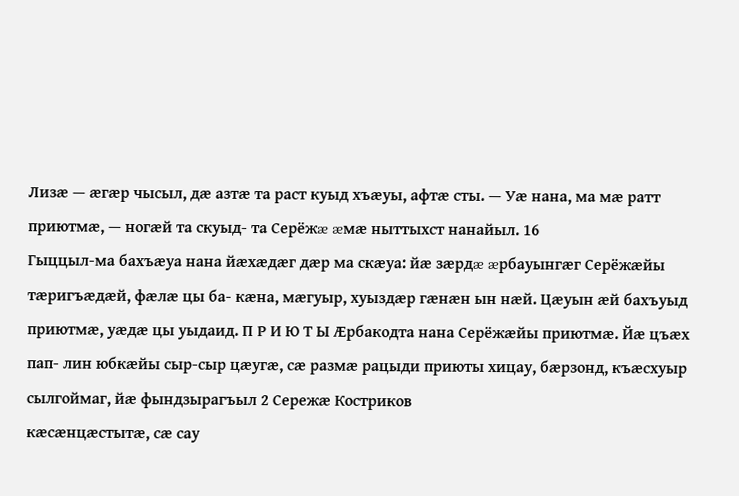Лизæ — æгæр чысыл, дæ азтæ та раст куыд хъæуы, афтæ сты. — Уæ нана, ма мæ ратт приютмæ, — ногæй та скуыд- та Серёжæ æмæ ныттыхст нанайыл. 16
Гыццыл-ма бахъæуа нана йæхæдæг дæр ма скæуа: йæ зæрдæ æрбауынгæг Серёжæйы тæригъæдæй, фæлæ цы ба- кæна, мæгуыр, хуыздæр гæнæн ын нæй. Цæуын æй бахъуыд приютмæ, уæдæ цы уыдаид. П Р И Ю Т Ы Æрбакодта нана Серёжæйы приютмæ. Йæ цъæх пап- лин юбкæйы сыр-сыр цæугæ, сæ размæ рацыди приюты хицау, бæрзонд, къæсхуыр сылгоймаг, йæ фындзырагъыл 2 Сережæ Костриков
кæсæнцæстытæ, сæ сау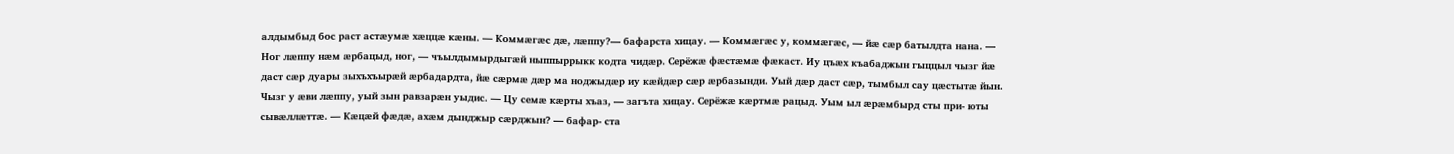алдымбыд бос раст астæумæ хæццæ кæны. — Коммæгæс дæ, лæппу?— бафарста хицау. — Коммæгæс у, коммæгæс, — йæ сæр батылдта нана. — Ног лæппу нæм æрбацыд, ног, — чъылдымырдыгæй ныппыррыкк кодта чидæр. Серёжæ фæстæмæ фæкаст. Иу цъæх къабаджын гыццыл чызг йæ даст сæр дуары зыхъхъырæй æрбадардта, йæ сæрмæ дæр ма ноджыдæр иу кæйдæр сæр æрбазынди. Уый дæр даст сæр, тымбыл сау цæстытæ йын. Чызг у æви лæппу, уый зын равзарæн уыдис. — Цу семæ кæрты хъаз, — загъта хицау. Серёжæ кæртмæ рацыд. Уым ыл æрæмбырд сты при- юты сывæллæттæ. — Кæцæй фæдæ, ахæм дынджыр сæрджын? — бафар- ста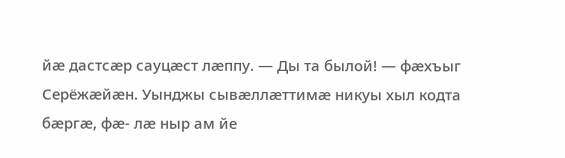йæ дастсæр сауцæст лæппу. — Ды та былой! — фæхъыг Серёжæйæн. Уынджы сывæллæттимæ никуы хыл кодта бæргæ, фæ- лæ ныр ам йе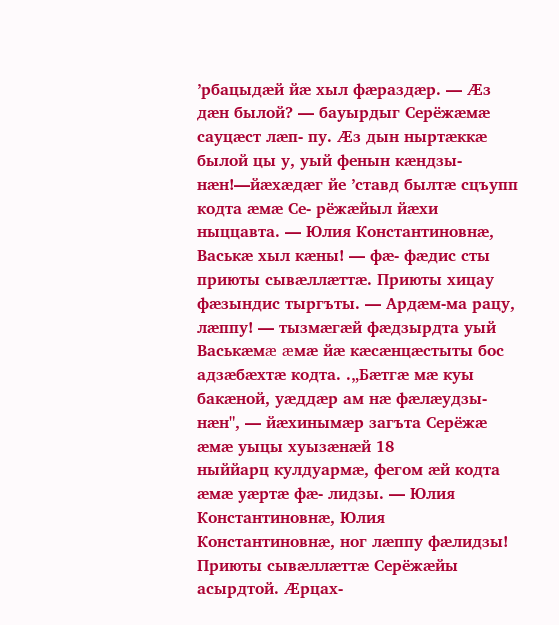’рбацыдæй йæ хыл фæраздæр. — Æз дæн былой? — бауырдыг Серёжæмæ сауцæст лæп- пу. Æз дын ныртæккæ былой цы у, уый фенын кæндзы- нæн!—йæхæдæг йе ’ставд былтæ сцъупп кодта æмæ Се- рёжæйыл йæхи ныццавта. — Юлия Константиновнæ, Васькæ хыл кæны! — фæ- фæдис сты приюты сывæллæттæ. Приюты хицау фæзындис тыргъты. — Ардæм-ма рацу, лæппу! — тызмæгæй фæдзырдта уый Васькæмæ æмæ йæ кæсæнцæстыты бос адзæбæхтæ кодта. .„Бæтгæ мæ куы бакæной, уæддæр ам нæ фæлæудзы- нæн", — йæхинымæр загъта Серёжæ æмæ уыцы хуызæнæй 18
ныййарц кулдуармæ, фегом æй кодта æмæ уæртæ фæ- лидзы. — Юлия Константиновнæ, Юлия Константиновнæ, ног лæппу фæлидзы! Приюты сывæллæттæ Серёжæйы асырдтой. Æрцах-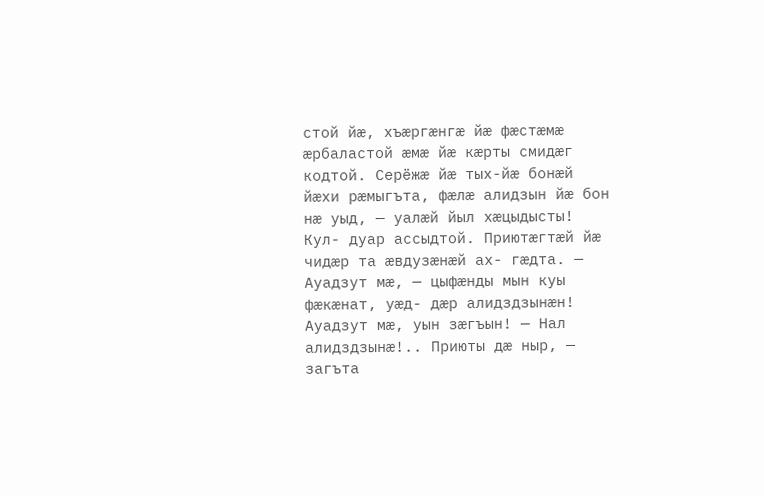стой йæ, хъæргæнгæ йæ фæстæмæ æрбаластой æмæ йæ кæрты смидæг кодтой. Серёжæ йæ тых-йæ бонæй йæхи рæмыгъта, фæлæ алидзын йæ бон нæ уыд, — уалæй йыл хæцыдысты! Кул- дуар ассыдтой. Приютæгтæй йæ чидæр та æвдузæнæй ах- гæдта. — Ауадзут мæ, — цыфæнды мын куы фæкæнат, уæд- дæр алидздзынæн! Ауадзут мæ, уын зæгъын! — Нал алидздзынæ!.. Приюты дæ ныр, — загъта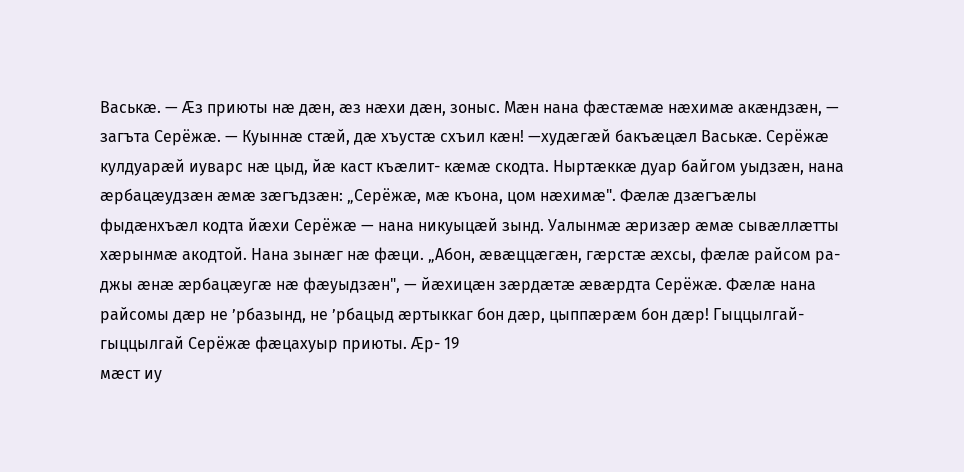Васькæ. — Æз приюты нæ дæн, æз нæхи дæн, зоныс. Мæн нана фæстæмæ нæхимæ акæндзæн, — загъта Серёжæ. — Куыннæ стæй, дæ хъустæ схъил кæн! —худæгæй бакъæцæл Васькæ. Серёжæ кулдуарæй иуварс нæ цыд, йæ каст къæлит- кæмæ скодта. Ныртæккæ дуар байгом уыдзæн, нана æрбацæудзæн æмæ зæгъдзæн: „Серёжæ, мæ къона, цом нæхимæ". Фæлæ дзæгъæлы фыдæнхъæл кодта йæхи Серёжæ — нана никуыцæй зынд. Уалынмæ æризæр æмæ сывæллæтты хæрынмæ акодтой. Нана зынæг нæ фæци. „Абон, æвæццæгæн, гæрстæ æхсы, фæлæ райсом ра- джы æнæ æрбацæугæ нæ фæуыдзæн", — йæхицæн зæрдæтæ æвæрдта Серёжæ. Фæлæ нана райсомы дæр не ’рбазынд, не ’рбацыд æртыккаг бон дæр, цыппæрæм бон дæр! Гыццылгай-гыццылгай Серёжæ фæцахуыр приюты. Æр- 19
мæст иу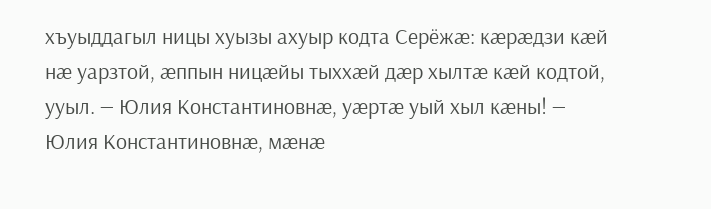хъуыддагыл ницы хуызы ахуыр кодта Серёжæ: кæрæдзи кæй нæ уарзтой, æппын ницæйы тыххæй дæр хылтæ кæй кодтой, ууыл. — Юлия Константиновнæ, уæртæ уый хыл кæны! — Юлия Константиновнæ, мæнæ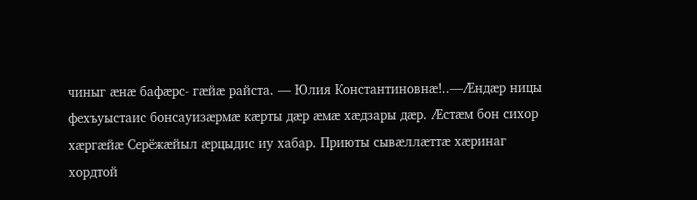чиныг æнæ бафæрс- гæйæ райста. — Юлия Константиновнæ!..—Æндæр ницы фехъуыстаис бонсауизæрмæ кæрты дæр æмæ хæдзары дæр. Æстæм бон сихор хæргæйæ Серёжæйыл æрцыдис иу хабар. Приюты сывæллæттæ хæринаг хордтой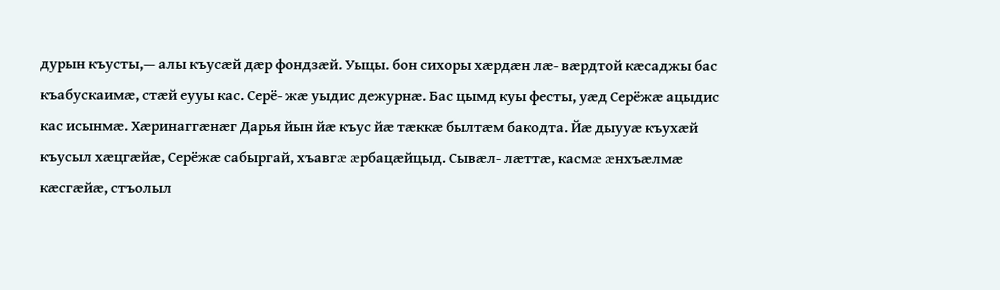дурын къусты,— алы къусæй дæр фондзæй. Уыцы. бон сихоры хæрдæн лæ- вæрдтой кæсаджы бас къабускаимæ, стæй еууы кас. Серё- жæ уыдис дежурнæ. Бас цымд куы фесты, уæд Серёжæ ацыдис кас исынмæ. Хæринаггæнæг Дарья йын йæ къус йæ тæккæ былтæм бакодта. Йæ дыууæ къухæй къусыл хæцгæйæ, Серёжæ сабыргай, хъавгæ æрбацæйцыд. Сывæл- лæттæ, касмæ æнхъæлмæ кæсгæйæ, стъолыл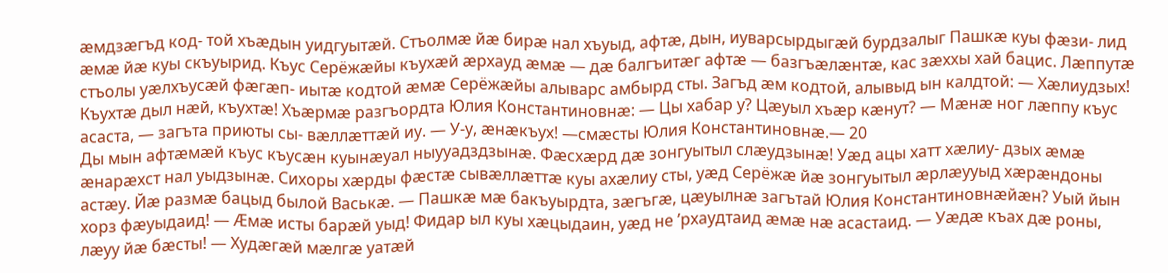æмдзæгъд код- той хъæдын уидгуытæй. Стъолмæ йæ бирæ нал хъуыд, афтæ, дын, иуварсырдыгæй бурдзалыг Пашкæ куы фæзи- лид æмæ йæ куы скъуырид. Къус Серёжæйы къухæй æрхауд æмæ — дæ балгъитæг афтæ — базгъæлæнтæ, кас зæххы хай бацис. Лæппутæ стъолы уæлхъусæй фæгæп- иытæ кодтой æмæ Серёжæйы алыварс амбырд сты. Загъд æм кодтой, алывыд ын калдтой: — Хæлиудзых! Къухтæ дыл нæй, къухтæ! Хъæрмæ разгъордта Юлия Константиновнæ: — Цы хабар у? Цæуыл хъæр кæнут? — Мæнæ ног лæппу къус асаста, — загъта приюты сы- вæллæттæй иу. — У-у, æнæкъух! —смæсты Юлия Константиновнæ.— 20
Ды мын афтæмæй къус къусæн куынæуал ныууадздзынæ. Фæсхæрд дæ зонгуытыл слæудзынæ! Уæд ацы хатт хæлиу- дзых æмæ æнарæхст нал уыдзынæ. Сихоры хæрды фæстæ сывæллæттæ куы ахæлиу сты, уæд Серёжæ йæ зонгуытыл æрлæууыд хæрæндоны астæу. Йæ размæ бацыд былой Васькæ. — Пашкæ мæ бакъуырдта, зæгъгæ, цæуылнæ загътай Юлия Константиновнæйæн? Уый йын хорз фæуыдаид! — Æмæ исты барæй уыд! Фидар ыл куы хæцыдаин, уæд не ’рхаудтаид æмæ нæ асастаид. — Уæдæ къах дæ роны, лæуу йæ бæсты! — Худæгæй мæлгæ уатæй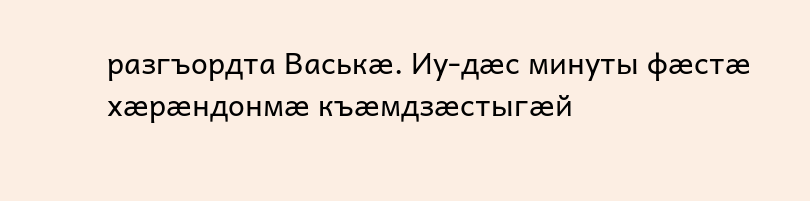разгъордта Васькæ. Иу-дæс минуты фæстæ хæрæндонмæ къæмдзæстыгæй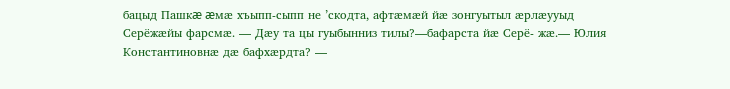бацыд Пашкæ æмæ хъыпп-сыпп не ’скодта, афтæмæй йæ зонгуытыл æрлæууыд Серёжæйы фарсмæ. — Дæу та цы гуыбынниз тилы?—бафарста йæ Серё- жæ.— Юлия Константиновнæ дæ бафхæрдта? —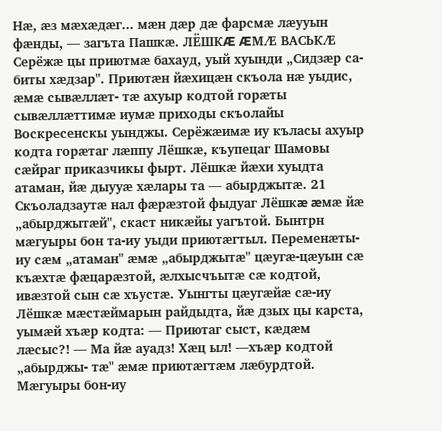Нæ, æз мæхæдæг... мæн дæр дæ фарсмæ лæууын фæнды, — загъта Пашкæ. ЛЁШКÆ ÆМÆ ВАСЬКÆ Серёжæ цы приютмæ бахауд, уый хуынди „Сидзæр са- биты хæдзар". Приютæн йæхицæн скъола нæ уыдис, æмæ сывæллæт- тæ ахуыр кодтой горæты сывæллæттимæ иумæ приходы скъолайы Воскресенскы уынджы. Серёжæимæ иу къласы ахуыр кодта горæтаг лæппу Лёшкæ, къупецаг Шамовы сæйраг приказчикы фырт. Лёшкæ йæхи хуыдта атаман, йæ дыууæ хæлары та — абырджытæ. 21
Скъоладзаутæ нал фæрæзтой фыдуаг Лёшкæ æмæ йæ „абырджытæй", скаст никæйы уагътой. Бынтрн мæгуыры бон та-иу уыди приютæгтыл. Переменæты-иу сæм „атаман" æмæ „абырджытæ" цæугæ-цæуын сæ къæхтæ фæцарæзтой, æлхысчъытæ сæ кодтой, ивæзтой сын сæ хъустæ. Уынгты цæугæйæ сæ-иу Лёшкæ мæстæймарын райдыдта, йæ дзых цы карста, уымæй хъæр кодта: — Приютаг сыст, кæдæм лæсыс?! — Ма йæ ауадз! Хæц ыл! —хъæр кодтой „абырджы- тæ" æмæ приютæгтæм лæбурдтой. Мæгуыры бон-иу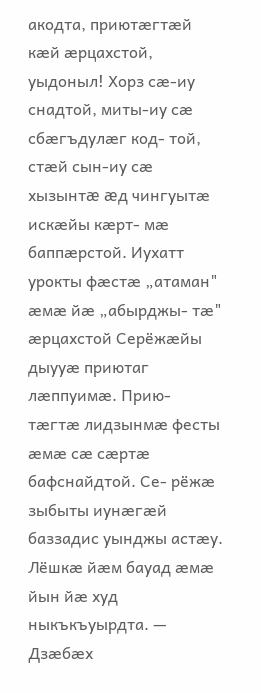акодта, приютæгтæй кæй æрцахстой, уыдоныл! Хорз сæ-иу снадтой, миты-иу сæ сбæгъдулæг код- той, стæй сын-иу сæ хызынтæ æд чингуытæ искæйы кæрт- мæ баппæрстой. Иухатт урокты фæстæ „атаман" æмæ йæ „абырджы- тæ" æрцахстой Серёжæйы дыууæ приютаг лæппуимæ. Прию- тæгтæ лидзынмæ фесты æмæ сæ сæртæ бафснайдтой. Се- рёжæ зыбыты иунæгæй баззадис уынджы астæу. Лёшкæ йæм бауад æмæ йын йæ худ ныкъкъуырдта. — Дзæбæх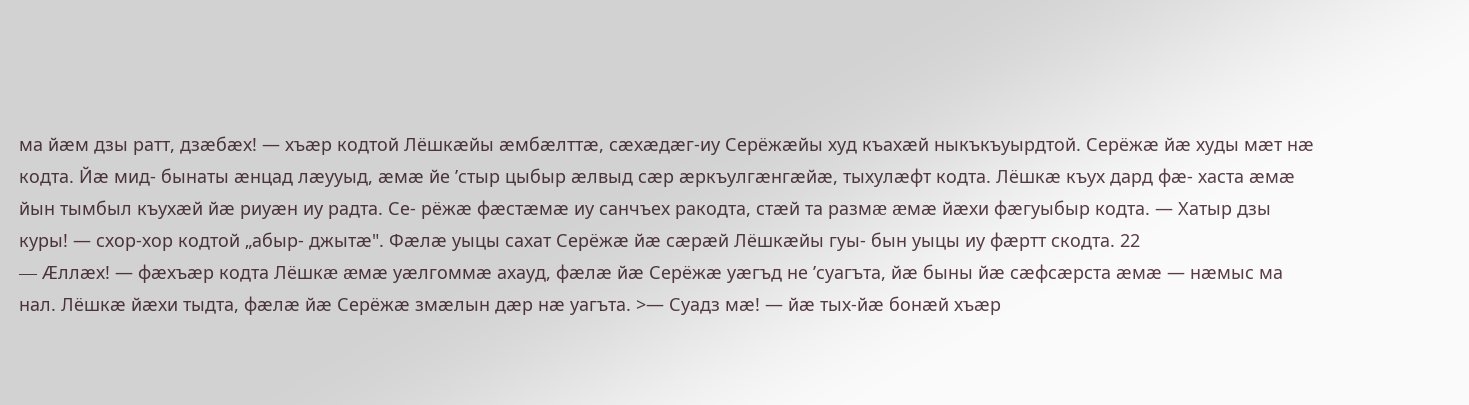ма йæм дзы ратт, дзæбæх! — хъæр кодтой Лёшкæйы æмбæлттæ, сæхæдæг-иу Серёжæйы худ къахæй ныкъкъуырдтой. Серёжæ йæ худы мæт нæ кодта. Йæ мид- бынаты æнцад лæууыд, æмæ йе ’стыр цыбыр æлвыд сæр æркъулгæнгæйæ, тыхулæфт кодта. Лёшкæ къух дард фæ- хаста æмæ йын тымбыл къухæй йæ риуæн иу радта. Се- рёжæ фæстæмæ иу санчъех ракодта, стæй та размæ æмæ йæхи фæгуыбыр кодта. — Хатыр дзы куры! — схор-хор кодтой „абыр- джытæ". Фæлæ уыцы сахат Серёжæ йæ сæрæй Лёшкæйы гуы- бын уыцы иу фæртт скодта. 22
— Æллæх! — фæхъæр кодта Лёшкæ æмæ уæлгоммæ ахауд, фæлæ йæ Серёжæ уæгъд не ’суагъта, йæ быны йæ сæфсæрста æмæ — нæмыс ма нал. Лёшкæ йæхи тыдта, фæлæ йæ Серёжæ змæлын дæр нæ уагъта. >— Суадз мæ! — йæ тых-йæ бонæй хъæр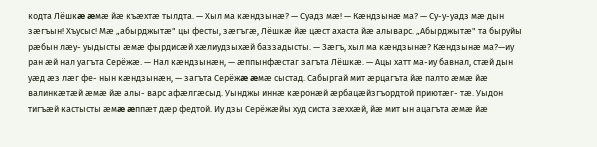кодта Лёшкæ æмæ йæ къæхтæ тылдта. — Хыл ма кæндзынæ? — Суадз мæ! — Кæндзынæ ма? — Су-у-уадз мæ дын зæгъын! Хъусыс! Мæ „абырджытæ" цы фесты, зæгъгæ, Лёшкæ йæ цæст ахаста йæ алыварс. „Абырджытæ" та быруйы рæбын лæу- уыдысты æмæ фырдисæй хæлиудзыхæй баззадысты. — Зæгъ, хыл ма кæндзынæ? Кæндзынæ ма?—иу ран æй нал уагъта Серёжæ. — Нал кæндзынæн, — æппынфæстаг загъта Лёшкæ. — Ацы хатт ма-иу бавнал, стæй дын уæд æз лæг фе- нын кæндзынæн, — загъта Серёжæ æмæ сыстад. Сабыргай мит æрцагъта йæ палто æмæ йæ валинкæтæй æмæ йæ алы- варс афæлгæсыд. Уынджы иннæ кæронæй æрбацæйзгъордтой приютæг- тæ. Уыдон тигъæй кастысты æмæ æппæт дæр федтой. Иу дзы Серёжæйы худ систа зæххæй, йæ мит ын ацагъта æмæ йæ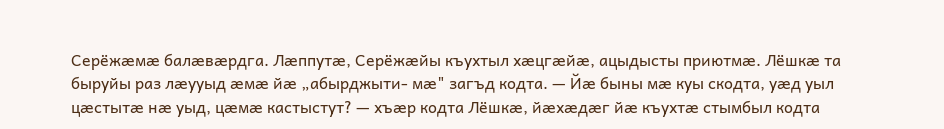Серёжæмæ балæвæрдга. Лæппутæ, Серёжæйы къухтыл хæцгæйæ, ацыдысты приютмæ. Лёшкæ та быруйы раз лæууыд æмæ йæ „абырджыти- мæ" загъд кодта. — Йæ быны мæ куы скодта, уæд уыл цæстытæ нæ уыд, цæмæ кастыстут? — хъæр кодта Лёшкæ, йæхæдæг йæ къухтæ стымбыл кодта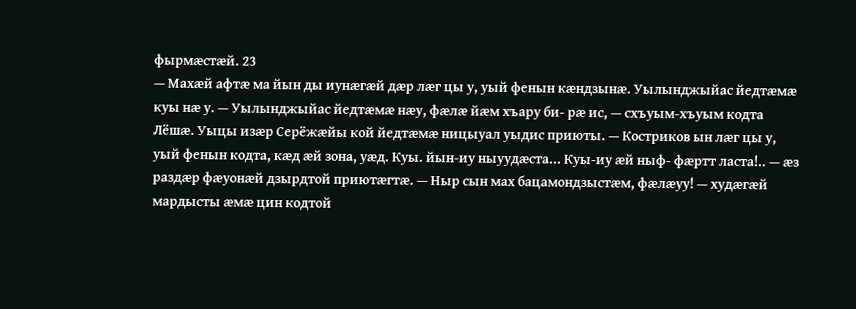фырмæстæй. 23
— Махæй афтæ ма йын ды иунæгæй дæр лæг цы у, уый фенын кæндзынæ. Уылынджыйас йедтæмæ куы нæ у. — Уылынджыйас йедтæмæ нæу, фæлæ йæм хъару би- рæ ис, — схъуым-хъуым кодта Лёшæ. Уыцы изæр Серёжæйы кой йедтæмæ ницыуал уыдис приюты. — Костриков ын лæг цы у, уый фенын кодта, кæд æй зона, уæд. Куы. йын-иу ныуудæста... Куы-иу æй ныф- фæртт ласта!.. — æз раздæр фæуонæй дзырдтой приютæгтæ. — Ныр сын мах бацамондзыстæм, фæлæуу! — худæгæй мардысты æмæ цин кодтой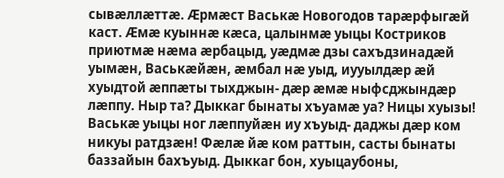сывæллæттæ. Æрмæст Васькæ Новогодов тарæрфыгæй каст. Æмæ куыннæ кæса, цалынмæ уыцы Костриков приютмæ нæма æрбацыд, уæдмæ дзы сахъдзинадæй уымæн, Васькæйæн, æмбал нæ уыд, иууылдæр æй хуыдтой æппæты тыхджын- дæр æмæ ныфсджындæр лæппу. Ныр та? Дыккаг бынаты хъуамæ уа? Ницы хуызы! Васькæ уыцы ног лæппуйæн иу хъуыд- даджы дæр ком никуы ратдзæн! Фæлæ йæ ком раттын, састы бынаты баззайын бахъуыд. Дыккаг бон, хуыцаубоны,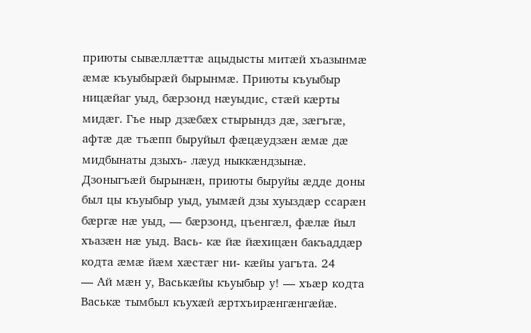приюты сывæллæттæ ацыдысты митæй хъазынмæ æмæ къуыбырæй бырынмæ. Приюты къуыбыр ницæйаг уыд, бæрзонд нæуыдис, стæй кæрты мидæг. Гъе ныр дзæбæх стырындз дæ, зæгъгæ, афтæ дæ тъæпп быруйыл фæцæудзæн æмæ дæ мидбынаты дзыхъ- лæуд ныккæндзынæ. Дзоныгъæй бырынæн, приюты быруйы æдде доны был цы къуыбыр уыд, уымæй дзы хуыздæр ссарæн бæргæ нæ уыд, — бæрзонд, цъенгæл, фæлæ йыл хъазæн нæ уыд. Вась- кæ йæ йæхицæн бакъаддæр кодта æмæ йæм хæстæг ни- кæйы уагъта. 24
— Ай мæн у, Васькæйы къуыбыр у! — хъæр кодта Васькæ тымбыл къухæй æртхъирæнгæнгæйæ.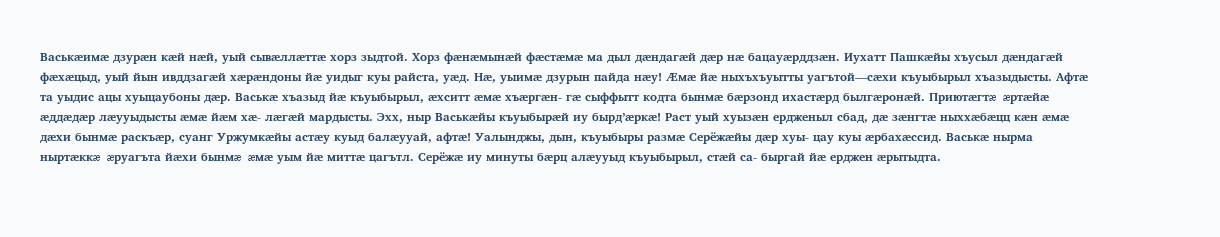Васькæимæ дзурæн кæй нæй, уый сывæллæттæ хорз зыдтой. Хорз фæнæмынæй фæстæмæ ма дыл дæндагæй дæр нæ бацауæрддзæн. Иухатт Пашкæйы хъусыл дæндагæй фæхæцыд, уый йын ивддзагæй хæрæндоны йæ уидыг куы райста, уæд. Нæ, уыимæ дзурын пайда нæу! Æмæ йæ ныхъхъуытты уагътой—сæхи къуыбырыл хъазыдысты. Афтæ та уыдис ацы хуыцаубоны дæр. Васькæ хъазыд йæ къуыбырыл, æхситт æмæ хъæргæн- гæ сыффытт кодта бынмæ бæрзонд ихастæрд былгæронæй. Приютæгтæ æртæйæ æддæдæр лæууыдысты æмæ йæм хæ- лæгæй мардысты. Эхх, ныр Васькæйы къуыбырæй иу бырд’æркæ! Раст уый хуызæн ердженыл сбад, дæ зæнгтæ ныххæбæцц кæн æмæ дæхи бынмæ раскъæр, суанг Уржумкæйы астæу куыд балæууай, афтæ! Уалынджы, дын, къуыбыры размæ Серёжæйы дæр хуы- цау куы æрбахæссид. Васькæ нырма ныртæккæ æруагъта йæхи бынмæ æмæ уым йæ миттæ цагътл. Серёжæ иу минуты бæрц алæууыд къуыбырыл, стæй са- быргай йæ ерджен æрытыдта.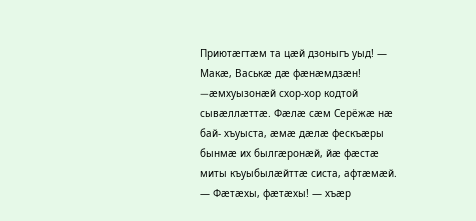Приютæгтæм та цæй дзоныгъ уыд! — Макæ, Васькæ дæ фæнæмдзæн! —æмхуызонæй схор-хор кодтой сывæллæттæ. Фæлæ сæм Серёжæ нæ бай- хъуыста, æмæ дæлæ фескъæры бынмæ их былгæронæй, йæ фæстæ миты къуыбылæйттæ систа, афтæмæй. — Фæтæхы, фæтæхы! — хъæр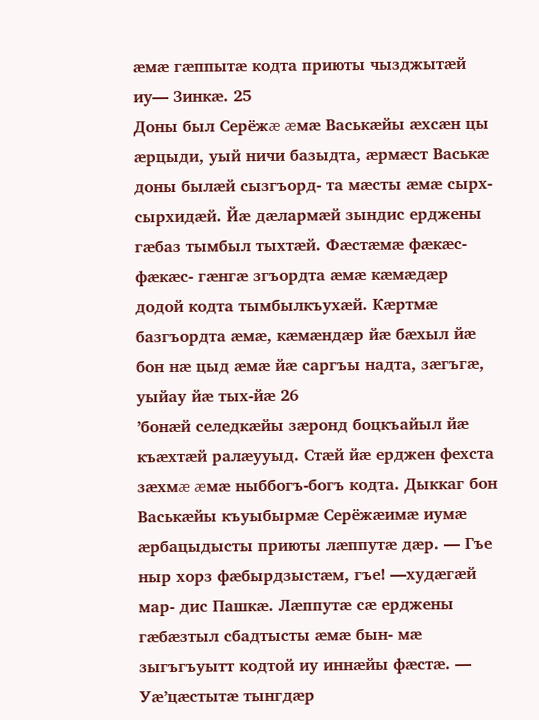æмæ гæппытæ кодта приюты чызджытæй иу— Зинкæ. 25
Доны был Серёжæ æмæ Васькæйы æхсæн цы æрцыди, уый ничи базыдта, æрмæст Васькæ доны былæй сызгъорд- та мæсты æмæ сырх-сырхидæй. Йæ дæлармæй зындис ерджены гæбаз тымбыл тыхтæй. Фæстæмæ фæкæс-фæкæс- гæнгæ згъордта æмæ кæмæдæр додой кодта тымбылкъухæй. Кæртмæ базгъордта æмæ, кæмæндæр йæ бæхыл йæ бон нæ цыд æмæ йæ саргъы надта, зæгъгæ, уыйау йæ тых-йæ 26
’бонæй селедкæйы зæронд боцкъайыл йæ къæхтæй ралæууыд. Стæй йæ ерджен фехста зæхмæ æмæ ныббогъ-богъ кодта. Дыккаг бон Васькæйы къуыбырмæ Серёжæимæ иумæ æрбацыдысты приюты лæппутæ дæр. — Гъе ныр хорз фæбырдзыстæм, гъе! —худæгæй мар- дис Пашкæ. Лæппутæ сæ ерджены гæбæзтыл сбадтысты æмæ бын- мæ зыгъгъуытт кодтой иу иннæйы фæстæ. — Уæ’цæстытæ тынгдæр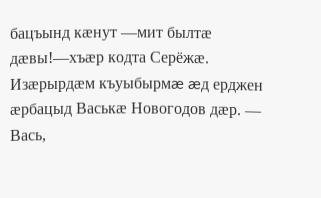бацъынд кæнут —мит былтæ дæвы!—хъæр кодта Серёжæ. Изæрырдæм къуыбырмæ æд ерджен æрбацыд Васькæ Новогодов дæр. — Вась,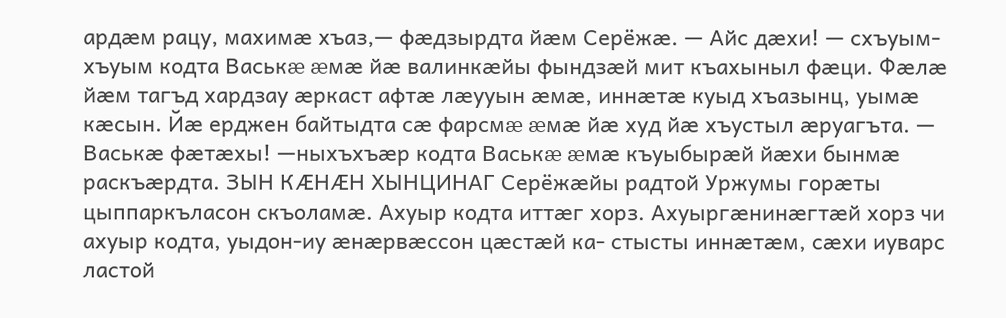ардæм рацу, махимæ хъаз,— фæдзырдта йæм Серёжæ. — Айс дæхи! — схъуым-хъуым кодта Васькæ æмæ йæ валинкæйы фындзæй мит къахыныл фæци. Фæлæ йæм тагъд хардзау æркаст афтæ лæууын æмæ, иннæтæ куыд хъазынц, уымæ кæсын. Йæ ерджен байтыдта сæ фарсмæ æмæ йæ худ йæ хъустыл æруагъта. — Васькæ фæтæхы! —ныхъхъæр кодта Васькæ æмæ къуыбырæй йæхи бынмæ раскъæрдта. ЗЫН КÆНÆН ХЫНЦИНАГ Серёжæйы радтой Уржумы горæты цыппаркъласон скъоламæ. Ахуыр кодта иттæг хорз. Ахуыргæнинæгтæй хорз чи ахуыр кодта, уыдон-иу æнæрвæссон цæстæй ка- стысты иннæтæм, сæхи иуварс ластой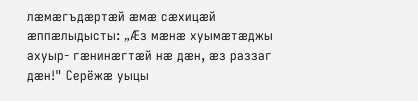лæмæгъдæртæй æмæ сæхицæй æппæлыдысты: „Æз мæнæ хуымæтæджы ахуыр- гæнинæгтæй нæ дæн, æз раззаг дæн!" Серёжæ уыцы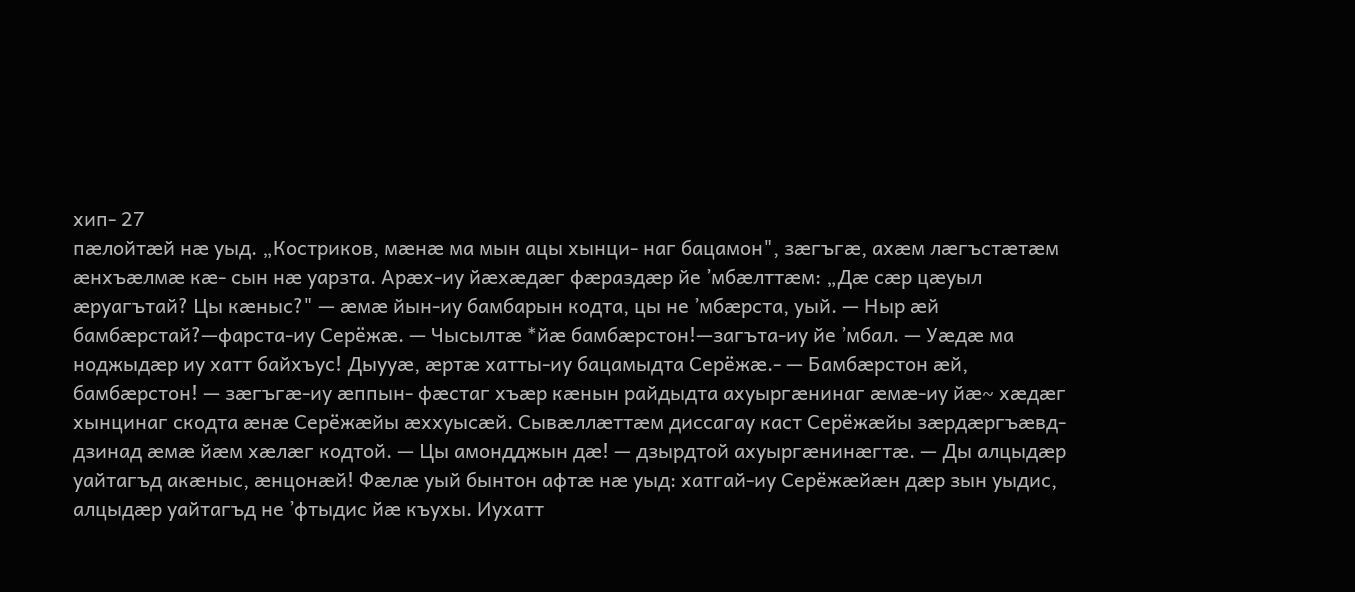хип- 27
пæлойтæй нæ уыд. „Костриков, мæнæ ма мын ацы хынци- наг бацамон", зæгъгæ, ахæм лæгъстæтæм æнхъæлмæ кæ- сын нæ уарзта. Арæх-иу йæхæдæг фæраздæр йе ’мбæлттæм: „Дæ сæр цæуыл æруагътай? Цы кæныс?" — æмæ йын-иу бамбарын кодта, цы не ’мбæрста, уый. — Ныр æй бамбæрстай?—фарста-иу Серёжæ. — Чысылтæ *йæ бамбæрстон!—загъта-иу йе ’мбал. — Уæдæ ма ноджыдæр иу хатт байхъус! Дыууæ, æртæ хатты-иу бацамыдта Серёжæ.- — Бамбæрстон æй, бамбæрстон! — зæгъгæ-иу æппын- фæстаг хъæр кæнын райдыдта ахуыргæнинаг æмæ-иу йæ~ хæдæг хынцинаг скодта æнæ Серёжæйы æххуысæй. Сывæллæттæм диссагау каст Серёжæйы зæрдæргъæвд- дзинад æмæ йæм хæлæг кодтой. — Цы амондджын дæ! — дзырдтой ахуыргæнинæгтæ. — Ды алцыдæр уайтагъд акæныс, æнцонæй! Фæлæ уый бынтон афтæ нæ уыд: хатгай-иу Серёжæйæн дæр зын уыдис, алцыдæр уайтагъд не ’фтыдис йæ къухы. Иухатт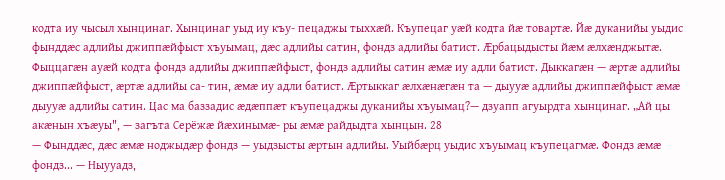кодта иу чысыл хынцинаг. Хынцинаг уыд иу къу- пецаджы тыххæй. Къупецаг уæй кодта йæ товартæ. Йæ дуканийы уыдис фынддæс адлийы джиппæйфыст хъуымац, дæс адлийы сатин, фондз адлийы батист. Æрбацыдысты йæм æлхæнджытæ. Фыццагæн ауæй кодта фондз адлийы джиппæйфыст, фондз адлийы сатин æмæ иу адли батист. Дыккагæн — æртæ адлийы джиппæйфыст, æртæ адлийы са- тин, æмæ иу адли батист. Æртыккаг æлхæнæгæн та — дыууæ адлийы джиппæйфыст æмæ дыууæ адлийы сатин. Цас ма баззадис æдæппæт къупецаджы дуканийы хъуымац?— дзуапп агуырдта хынцинаг. „Ай цы акæнын хъæуы", — загъта Серёжæ йæхинымæ- ры æмæ райдыдта хынцын. 28
— Фынддæс, дæс æмæ ноджыдæр фондз — уыдзысты æртын адлийы. Уыйбæрц уыдис хъуымац къупецагмæ. Фондз æмæ фондз... — Ныууадз,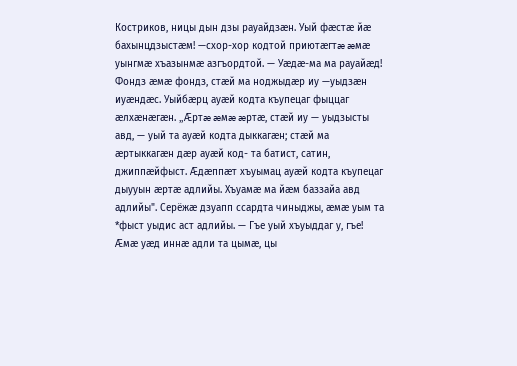Костриков, ницы дын дзы рауайдзæн. Уый фæстæ йæ бахынцдзыстæм! —схор-хор кодтой приютæгтæ æмæ уынгмæ хъазынмæ азгъордтой. — Уæдæ-ма ма рауайæд! Фондз æмæ фондз, стæй ма ноджыдæр иу —уыдзæн иуæндæс. Уыйбæрц ауæй кодта къупецаг фыццаг æлхæнæгæн. „Æртæ æмæ æртæ, стæй иу — уыдзысты авд, — уый та ауæй кодта дыккагæн; стæй ма æртыккагæн дæр ауæй код- та батист, сатин, джиппæйфыст. Æдæппæт хъуымац ауæй кодта къупецаг дыууын æртæ адлийы. Хъуамæ ма йæм баззайа авд адлийы". Серёжæ дзуапп ссардта чиныджы, æмæ уым та *фыст уыдис аст адлийы. — Гъе уый хъуыддаг у, гъе! Æмæ уæд иннæ адли та цымæ, цы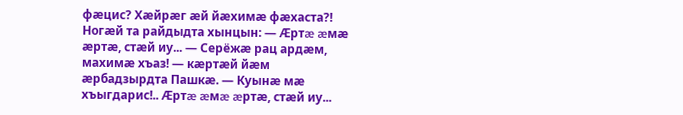фæцис? Хæйрæг æй йæхимæ фæхаста?! Ногæй та райдыдта хынцын: — Æртæ æмæ æртæ, стæй иу... — Серёжæ рац ардæм, махимæ хъаз! — кæртæй йæм æрбадзырдта Пашкæ. — Куынæ мæ хъыгдарис!.. Æртæ æмæ æртæ, стæй иу...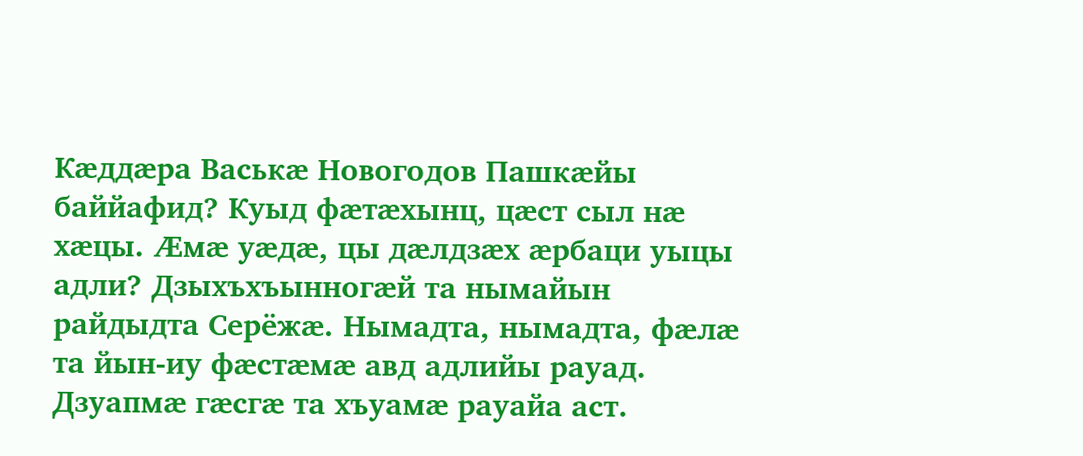Кæддæра Васькæ Новогодов Пашкæйы баййафид? Куыд фæтæхынц, цæст сыл нæ хæцы. Æмæ уæдæ, цы дæлдзæх æрбаци уыцы адли? Дзыхъхъынногæй та нымайын райдыдта Серёжæ. Нымадта, нымадта, фæлæ та йын-иу фæстæмæ авд адлийы рауад. Дзуапмæ гæсгæ та хъуамæ рауайа аст.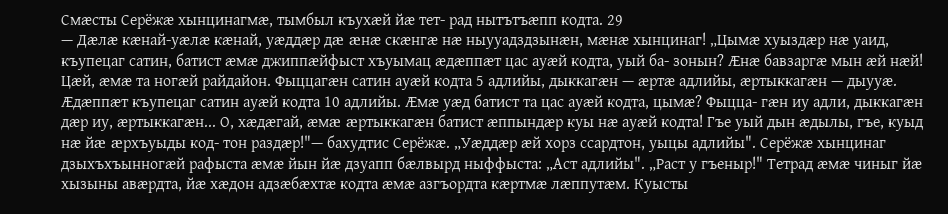Смæсты Серёжæ хынцинагмæ, тымбыл къухæй йæ тет- рад нытътъæпп кодта. 29
— Дæлæ кæнай-уæлæ кæнай, уæддæр дæ æнæ скæнгæ нæ ныууадздзынæн, мæнæ хынцинаг! „Цымæ хуыздæр нæ уаид, къупецаг сатин, батист æмæ джиппæйфыст хъуымац æдæппæт цас ауæй кодта, уый ба- зонын? Æнæ бавзаргæ мын æй нæй! Цæй, æмæ та ногæй райдайон. Фыццагæн сатин ауæй кодта 5 адлийы, дыккагæн — æртæ адлийы, æртыккагæн — дыууæ. Æдæппæт къупецаг сатин ауæй кодта 10 адлийы. Æмæ уæд батист та цас ауæй кодта, цымæ? Фыцца- гæн иу адли, дыккагæн дæр иу, æртыккагæн... О, хæдæгай, æмæ æртыккагæн батист æппындæр куы нæ ауæй кодта! Гъе уый дын æдылы, гъе, куыд нæ йæ æрхъуыды код- тон раздæр!"— бахудтис Серёжæ. „Уæддæр æй хорз ссардтон, уыцы адлийы". Серёжæ хынцинаг дзыхъхъынногæй рафыста æмæ йын йæ дзуапп бæлвырд ныффыста: „Аст адлийы". „Раст у гъеныр!" Тетрад æмæ чиныг йæ хызыны авæрдта, йæ хæдон адзæбæхтæ кодта æмæ азгъордта кæртмæ лæппутæм. Куысты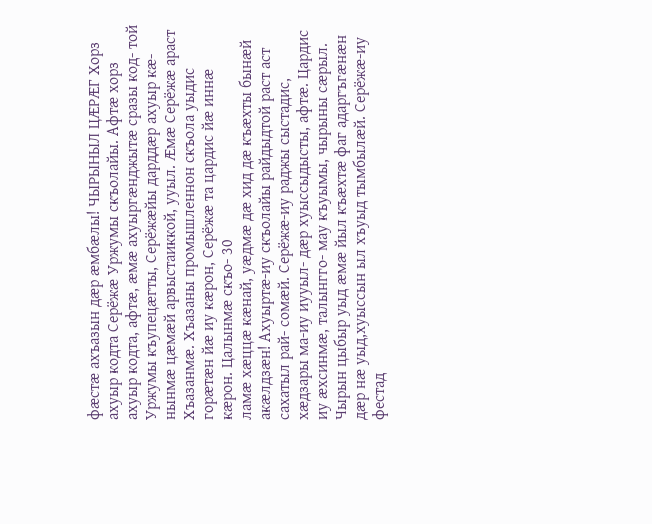фæстæ ахъазын дæр æмбæлы! ЧЫРЫНЫЛ ЦÆРÆГ Хорз ахуыр кодта Серёжæ Уржумы скъолайы. Афтæ хорз ахуыр кодта, афтæ, æмæ ахуыргæнджытæ сразы код- той Уржумы къупецæгты, Серёжæйы дарддæр ахуыр кæ- нынмæ цæмæй арвыстаиккой, ууыл. Æмæ Серёжæ араст Хъазанмæ. Хъазаны промышленнон скъола уыдис горæтæн йæ иу кæрон, Серёжæ та цардис йæ иннæ кæрон. Цалынмæ скъо- 30
ламæ хæццæ кæнай, уæдмæ дæ хид дæ къæхты бынæй акæлдзæн! Ахуыртæ-иу скъолайы райдыдтой раст аст сахатыл рай- сомæй. Серёжæ-иу раджы сыстадис, хæдзары ма-иу иууыл- дæр хуыссыдысты, афтæ. Цардис иу æхсинмæ, талынгго- мау къуымы, чырыны сæрыл. Чырын цыбыр уыд æмæ йыл къæхтæ фаг адаргъгæнæн дæр нæ уыд,хуыссын ыл хъуыд тымбылæй. Серёжæ-иу фестад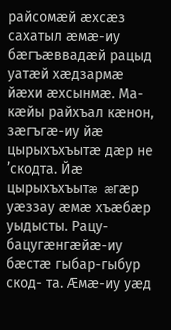райсомæй æхсæз сахатыл æмæ-иу бæгъæввадæй рацыд уатæй хæдзармæ йæхи æхсынмæ. Ма- кæйы райхъал кæнон, зæгъгæ-иу йæ цырыхъхъытæ дæр не ’скодта. Йæ цырыхъхъытæ æгæр уæззау æмæ хъæбæр уыдысты. Рацу-бацугæнгæйæ-иу бæстæ гыбар-гыбур скод- та. Æмæ-иу уæд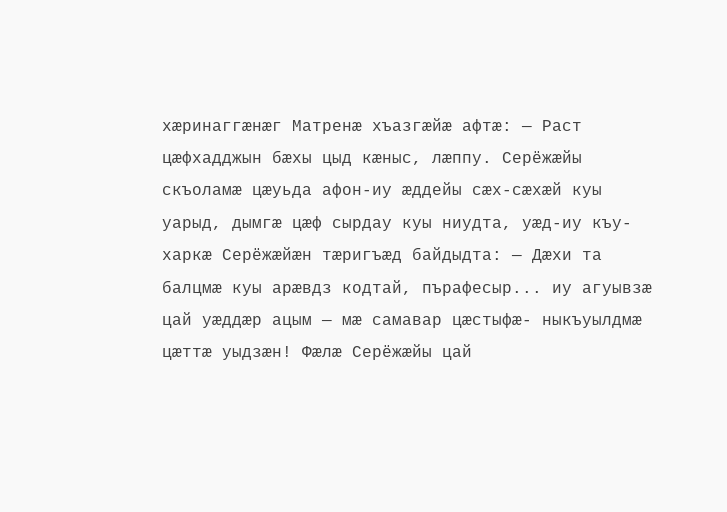хæринаггæнæг Матренæ хъазгæйæ афтæ: — Раст цæфхадджын бæхы цыд кæныс, лæппу. Серёжæйы скъоламæ цæуьда афон-иу æддейы сæх-сæхæй куы уарыд, дымгæ цæф сырдау куы ниудта, уæд-иу къу- харкæ Серёжæйæн тæригъæд байдыдта: — Дæхи та балцмæ куы арæвдз кодтай, пърафесыр... иу агуывзæ цай уæддæр ацым — мæ самавар цæстыфæ- ныкъуылдмæ цæттæ уыдзæн! Фæлæ Серёжæйы цай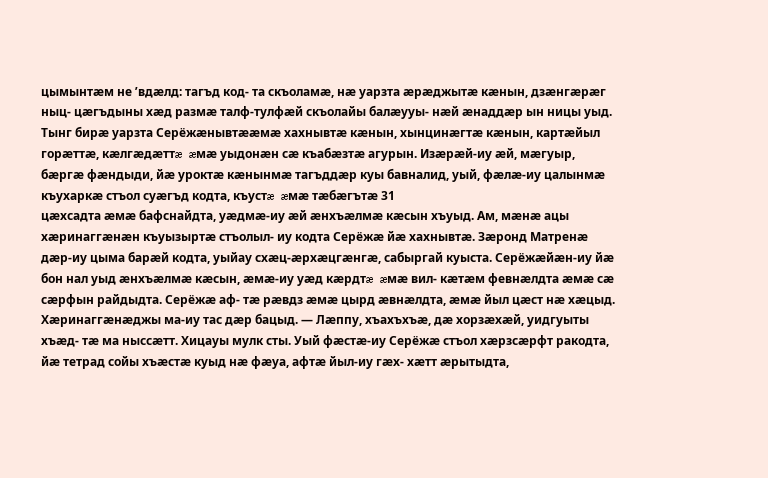цымынтæм не ’вдæлд: тагъд код- та скъоламæ, нæ уарзта æрæджытæ кæнын, дзæнгæрæг ныц- цæгъдыны хæд размæ талф-тулфæй скъолайы балæууы- нæй æнаддæр ын ницы уыд. Тынг бирæ уарзта Серёжæнывтææмæ хахнывтæ кæнын, хынцинæгтæ кæнын, картæйыл горæттæ, кæлгæдæттæ æмæ уыдонæн сæ къабæзтæ агурын. Изæрæй-иу æй, мæгуыр, бæргæ фæндыди, йæ уроктæ кæнынмæ тагъддæр куы бавналид, уый, фæлæ-иу цалынмæ къухаркæ стъол суæгъд кодта, къустæ æмæ тæбæгътæ 31
цæхсадта æмæ бафснайдта, уæдмæ-иу æй æнхъæлмæ кæсын хъуыд. Ам, мæнæ ацы хæринаггæнæн къуызыртæ стъолыл- иу кодта Серёжæ йæ хахнывтæ. Зæронд Матренæ дæр-иу цыма барæй кодта, уыйау схæц-æрхæцгæнгæ, сабыргай куыста. Серёжæйæн-иу йæ бон нал уыд æнхъæлмæ кæсын, æмæ-иу уæд кæрдтæ æмæ вил- кæтæм февнæлдта æмæ сæ сæрфын райдыдта. Серёжæ аф- тæ рæвдз æмæ цырд æвнæлдта, æмæ йыл цæст нæ хæцыд. Хæринаггæнæджы ма-иу тас дæр бацыд. — Лæппу, хъахъхъæ, дæ хорзæхæй, уидгуыты хъæд- тæ ма ныссæтт. Хицауы мулк сты. Уый фæстæ-иу Серёжæ стъол хæрзсæрфт ракодта, йæ тетрад сойы хъæстæ куыд нæ фæуа, афтæ йыл-иу гæх- хæтт æрытыдта,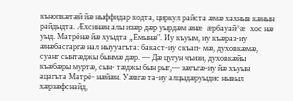кънопкæтæй йæ ныффидар кодта, циркул райста æмæ хахныв кæнын райдыдта. Æхсинæн алы изæр дæр уырдæм æнæ æрбауай^æ хос нæ уыд. Матрёнæ йæ хуыдта „Емынæ". Иу къуым, иу къæраз-иу æнæбасгаргæ нал ныууагъта: бакаст-иу скъап- мæ, духовкæмæ, суанг сынтæджы бынмæ дæр. — Дæ цугун чъизи, духовкæйы къæбæры муртæ, сын- тæджы бын рыг,— зæгъгæ-иу йæ хъуын ацагъта Матрё- нæйæн. Уæвгæ та-иу алцыдæруыдис нывыл хæрзæфснайд,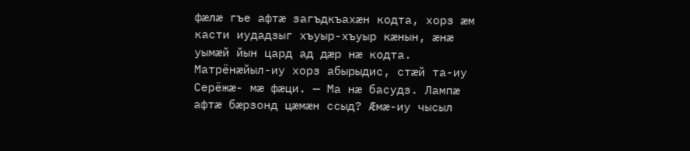фæлæ гъе афтæ загъдкъахæн кодта, хорз æм касти иудадзыг хъуыр-хъуыр кæнын, æнæ уымæй йын цард ад дæр нæ кодта. Матрёнæйыл-иу хорз абырыдис, стæй та-иу Серёжæ- мæ фæци. — Ма нæ басудз. Лампæ афтæ бæрзонд цæмæн ссыд? Æмæ-иу чысыл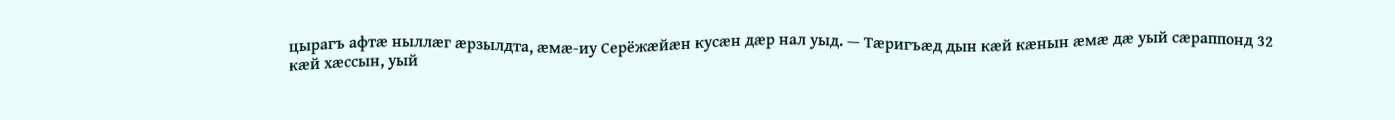цырагъ афтæ ныллæг æрзылдта, æмæ-иу Серёжæйæн кусæн дæр нал уыд. — Тæригъæд дын кæй кæнын æмæ дæ уый сæраппонд 32
кæй хæссын, уый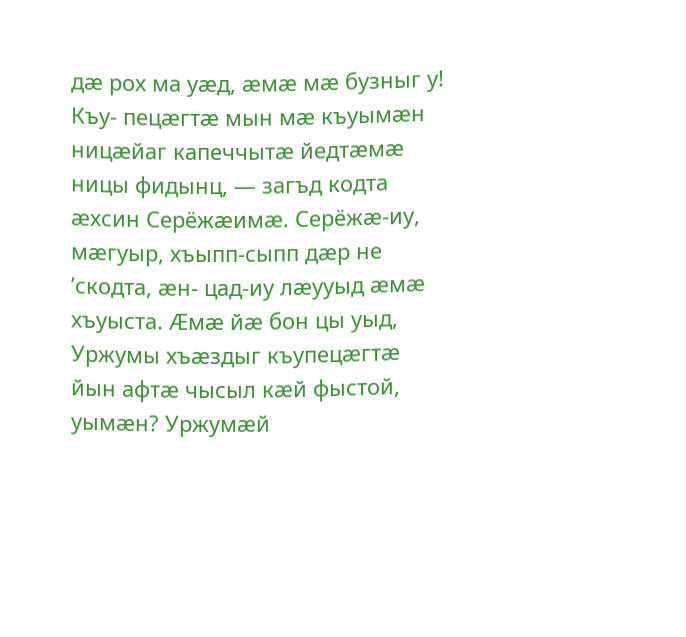дæ рох ма уæд, æмæ мæ бузныг у! Къу- пецæгтæ мын мæ къуымæн ницæйаг капеччытæ йедтæмæ ницы фидынц, — загъд кодта æхсин Серёжæимæ. Серёжæ-иу, мæгуыр, хъыпп-сыпп дæр не ’скодта, æн- цад-иу лæууыд æмæ хъуыста. Æмæ йæ бон цы уыд, Уржумы хъæздыг къупецæгтæ йын афтæ чысыл кæй фыстой, уымæн? Уржумæй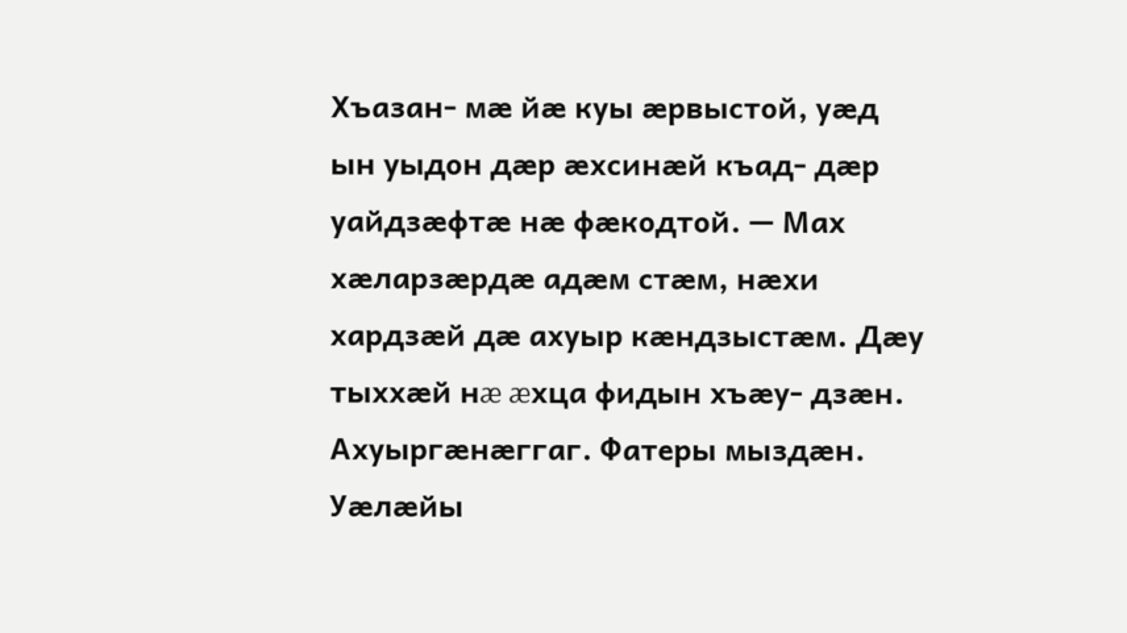Хъазан- мæ йæ куы æрвыстой, уæд ын уыдон дæр æхсинæй къад- дæр уайдзæфтæ нæ фæкодтой. — Мах хæларзæрдæ адæм стæм, нæхи хардзæй дæ ахуыр кæндзыстæм. Дæу тыххæй нæ æхца фидын хъæу- дзæн. Ахуыргæнæггаг. Фатеры мыздæн. Уæлæйы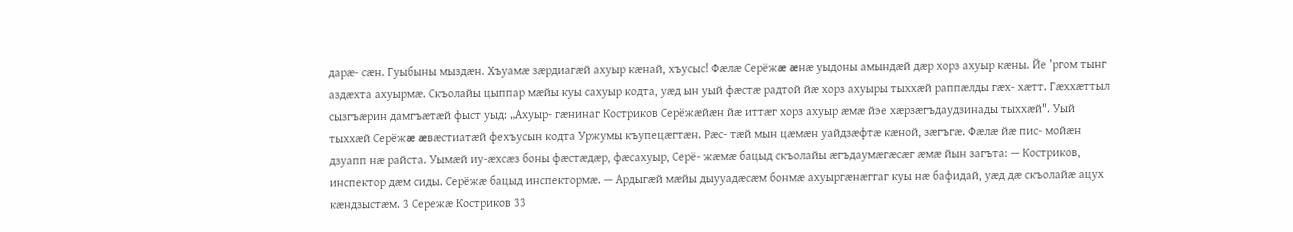дарæ- сæн. Гуыбыны мыздæн. Хъуамæ зæрдиагæй ахуыр кæнай, хъусыс! Фæлæ Серёжæ æнæ уыдоны амындæй дæр хорз ахуыр кæны. Йе ’ргом тынг аздæхта ахуырмæ. Скъолайы цыппар мæйы куы сахуыр кодта, уæд ын уый фæстæ радтой йæ хорз ахуыры тыххæй раппæлды гæх- хæтт. Гæххæттыл сызгъæрин дамгъæтæй фыст уыд: „Ахуыр- гæнинаг Костриков Серёжæйæн йæ иттæг хорз ахуыр æмæ йэе хæрзæгъдаудзинады тыххæй". Уый тыххæй Серёжæ æвæстиатæй фехъусын кодта Уржумы къупецæгтæн. Рæс- тæй мын цæмæн уайдзæфтæ кæной, зæгъгæ. Фæлæ йæ пис- мойæн дзуапп нæ райста. Уымæй иу-æхсæз боны фæстæдæр, фæсахуыр, Серё- жæмæ бацыд скъолайы æгъдаумæгæсæг æмæ йын загъта: — Костриков, инспектор дæм сиды. Серёжæ бацыд инспектормæ. — Ардыгæй мæйы дыууадæсæм бонмæ ахуыргæнæггаг куы нæ бафидай, уæд дæ скъолайæ ацух кæндзыстæм. 3 Сережæ Костриков 33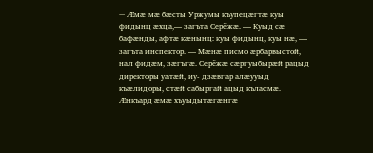— Æмæ мæ бæсты Уржумы къупецæгтæ куы фидынц æхца,— загъта Серёжæ. — Куыд сæ бафæнды, афтæ кæнынц: куы фидынц, куы нæ, — загъта инспектор. — Мæнæ писмо æрбарвыстой, нал фидæм, зæгъгæ. Серёжæ сæргуыбырæй рацыд директоры уатæй, иу- дзæвгар алæууыд къæлидоры, стæй сабыргай ацыд къласмæ. Æнкъард æмæ хъуыдытæгæнгæ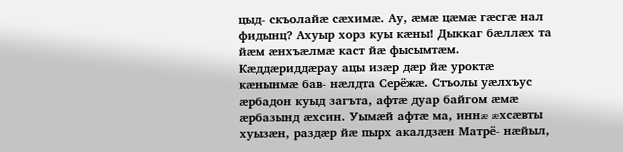цыд- скъолайæ сæхимæ. Ау, æмæ цæмæ гæсгæ нал фидынц? Ахуыр хорз куы кæны! Дыккаг бæллæх та йæм æнхъæлмæ каст йæ фысымтæм. Кæддæриддæрау ацы изæр дæр йæ уроктæ кæнынмæ бав- нæлдта Серёжæ. Стъолы уæлхъус æрбадон куыд загъта, афтæ дуар байгом æмæ æрбазынд æхсин. Уымæй афтæ ма, иннæ æхсæвты хуызæн, раздæр йæ пырх акалдзæн Матрё- нæйыл,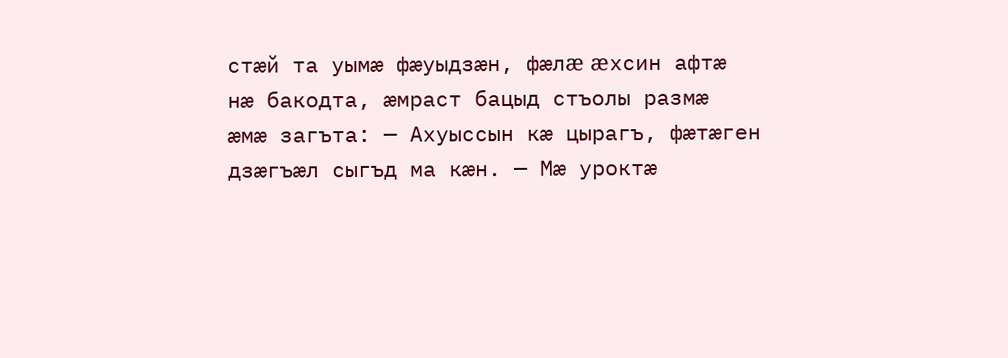стæй та уымæ фæуыдзæн, фæлæ æхсин афтæ нæ бакодта, æмраст бацыд стъолы размæ æмæ загъта: — Ахуыссын кæ цырагъ, фæтæген дзæгъæл сыгъд ма кæн. — Мæ уроктæ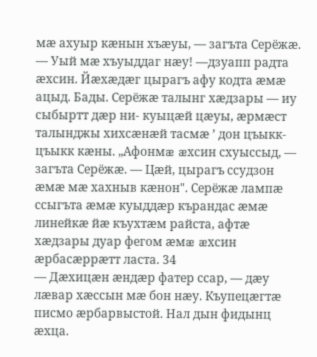мæ ахуыр кæнын хъæуы, — загъта Серёжæ. — Уый мæ хъуыддаг нæу! —дзуапп радта æхсин. Йæхæдæг цырагъ афу кодта æмæ ацыд. Бады. Серёжæ талынг хæдзары — иу сыбыртт дæр ни- куыцæй цæуы, æрмæст талынджы хихсæнæй тасмæ ’ дон цъыкк-цъыкк кæны. „Афонмæ æхсин схуыссыд, — загъта Серёжæ. — Цæй, цырагъ ссудзон æмæ мæ хахныв кæнон". Серёжæ лампæ ссыгъта æмæ куыддæр кърандас æмæ линейкæ йæ къухтæм райста, афтæ хæдзары дуар фегом æмæ æхсин æрбасæррæтт ласта. 34
— Дæхицæн æндæр фатер ссар, — дæу лæвар хæссын мæ бон нæу. Къупецæгтæ писмо æрбарвыстой. Нал дын фидынц æхца.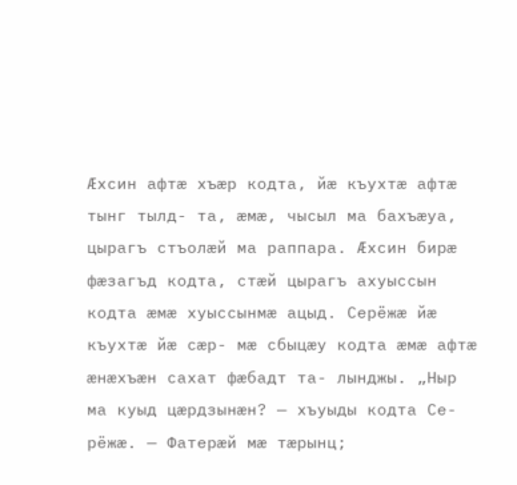Æхсин афтæ хъæр кодта, йæ къухтæ афтæ тынг тылд- та, æмæ, чысыл ма бахъæуа, цырагъ стъолæй ма раппара. Æхсин бирæ фæзагъд кодта, стæй цырагъ ахуыссын кодта æмæ хуыссынмæ ацыд. Серёжæ йæ къухтæ йæ сæр- мæ сбыцæу кодта æмæ афтæ æнæхъæн сахат фæбадт та- лынджы. „Ныр ма куыд цæрдзынæн? — хъуыды кодта Се- рёжæ. — Фатерæй мæ тæрынц;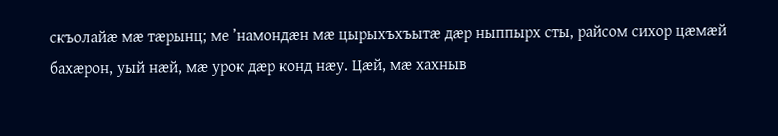скъолайæ мæ тæрынц; ме ’намондæн мæ цырыхъхъытæ дæр ныппырх сты, райсом сихор цæмæй бахæрон, уый нæй, мæ урок дæр конд нæу. Цæй, мæ хахныв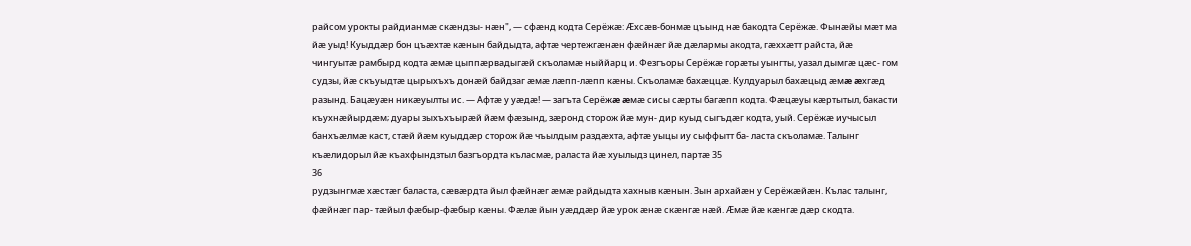райсом урокты райдианмæ скæндзы- нæн", — сфæнд кодта Серёжæ: Æхсæв-бонмæ цъынд нæ бакодта Серёжæ. Фынæйы мæт ма йæ уыд! Куыддæр бон цъæхтæ кæнын байдыдта, афтæ чертежгæнæн фæйнæг йæ дæлармы акодта, гæххæтт райста, йæ чингуытæ рамбырд кодта æмæ цыппæрвадыгæй скъоламæ ныййарц и. Фезгъоры Серёжæ горæты уынгты, уазал дымгæ цæс- гом судзы, йæ скъуыдтæ цырыхъхъ донæй байдзаг æмæ лæпп-лæпп кæны. Скъоламæ бахæццæ. Кулдуарыл бахæцыд æмæ æхгæд разынд. Бацæуæн никæуылты ис. — Афтæ у уæдæ! — загъта Серёжæ æмæ сисы сæрты багæпп кодта. Фæцæуы кæртытыл, бакасти къухнæйырдæм; дуары зыхъхъырæй йæм фæзынд, зæронд сторож йæ мун- дир куыд сыгъдæг кодта, уый. Серёжæ иучысыл банхъæлмæ каст, стæй йæм куыддæр сторож йæ чъылдым раздæхта, афтæ уыцы иу сыффытт ба- ласта скъоламæ. Талынг къæлидорыл йæ къахфындзтыл базгъордта къласмæ, раласта йæ хуылыдз цинел, партæ 35
36
рудзынгмæ хæстæг баласта, сæвæрдта йыл фæйнæг æмæ райдыдта хахныв кæнын. Зын архайæн у Серёжæйæн. Кълас талынг, фæйнæг пар- тæйыл фæбыр-фæбыр кæны. Фæлæ йын уæддæр йæ урок æнæ скæнгæ нæй. Æмæ йæ кæнгæ дæр скодта.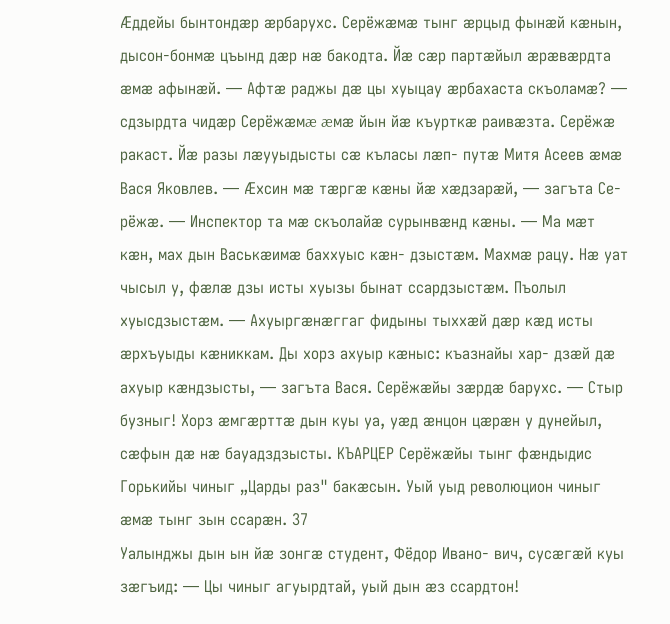Æддейы бынтондæр æрбарухс. Серёжæмæ тынг æрцыд фынæй кæнын, дысон-бонмæ цъынд дæр нæ бакодта. Йæ сæр партæйыл æрæвæрдта æмæ афынæй. — Афтæ раджы дæ цы хуыцау æрбахаста скъоламæ? — сдзырдта чидæр Серёжæмæ æмæ йын йæ къурткæ раивæзта. Серёжæ ракаст. Йæ разы лæууыдысты сæ къласы лæп- путæ Митя Асеев æмæ Вася Яковлев. — Æхсин мæ тæргæ кæны йæ хæдзарæй, — загъта Се- рёжæ. — Инспектор та мæ скъолайæ сурынвæнд кæны. — Ма мæт кæн, мах дын Васькæимæ баххуыс кæн- дзыстæм. Махмæ рацу. Нæ уат чысыл у, фæлæ дзы исты хуызы бынат ссардзыстæм. Пъолыл хуысдзыстæм. — Ахуыргæнæггаг фидыны тыххæй дæр кæд исты æрхъуыды кæниккам. Ды хорз ахуыр кæныс: къазнайы хар- дзæй дæ ахуыр кæндзысты, — загъта Вася. Серёжæйы зæрдæ барухс. — Стыр бузныг! Хорз æмгæрттæ дын куы уа, уæд æнцон цæрæн у дунейыл, сæфын дæ нæ бауадздзысты. КЪАРЦЕР Серёжæйы тынг фæндыдис Горькийы чиныг „Царды раз" бакæсын. Уый уыд революцион чиныг æмæ тынг зын ссарæн. 37
Уалынджы дын ын йæ зонгæ студент, Фёдор Ивано- вич, сусæгæй куы зæгъид: — Цы чиныг агуырдтай, уый дын æз ссардтон!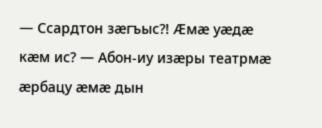— Ссардтон зæгъыс?! Æмæ уæдæ кæм ис? — Абон-иу изæры театрмæ æрбацу æмæ дын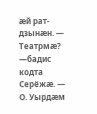æй рат- дзынæн. — Театрмæ? —бадис кодта Серёжæ. — О. Уырдæм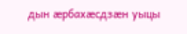дын æрбахæсдзæн уыцы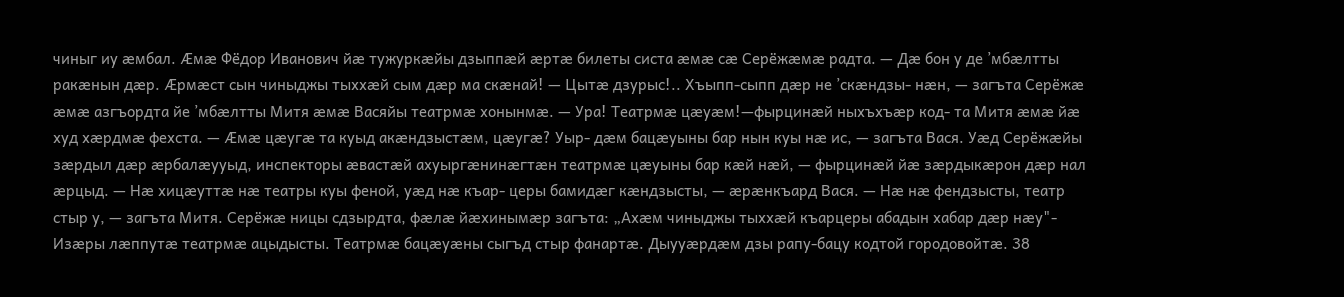чиныг иу æмбал. Æмæ Фёдор Иванович йæ тужуркæйы дзыппæй æртæ билеты систа æмæ сæ Серёжæмæ радта. — Дæ бон у де ’мбæлтты ракæнын дæр. Æрмæст сын чиныджы тыххæй сым дæр ма скæнай! — Цытæ дзурыс!.. Хъыпп-сыпп дæр не ’скæндзы- нæн, — загъта Серёжæ æмæ азгъордта йе ’мбæлтты Митя æмæ Васяйы театрмæ хонынмæ. — Ура! Театрмæ цæуæм!—фырцинæй ныхъхъæр код- та Митя æмæ йæ худ хæрдмæ фехста. — Æмæ цæугæ та куыд акæндзыстæм, цæугæ? Уыр- дæм бацæуыны бар нын куы нæ ис, — загъта Вася. Уæд Серёжæйы зæрдыл дæр æрбалæууыд, инспекторы æвастæй ахуыргæнинæгтæн театрмæ цæуыны бар кæй нæй, — фырцинæй йæ зæрдыкæрон дæр нал æрцыд. — Нæ хицæуттæ нæ театры куы феной, уæд нæ къар- церы бамидæг кæндзысты, — æрæнкъард Вася. — Нæ нæ фендзысты, театр стыр у, — загъта Митя. Серёжæ ницы сдзырдта, фæлæ йæхинымæр загъта: „Ахæм чиныджы тыххæй къарцеры абадын хабар дæр нæу"- Изæры лæппутæ театрмæ ацыдысты. Театрмæ бацæуæны сыгъд стыр фанартæ. Дыууæрдæм дзы рапу-бацу кодтой городовойтæ. 38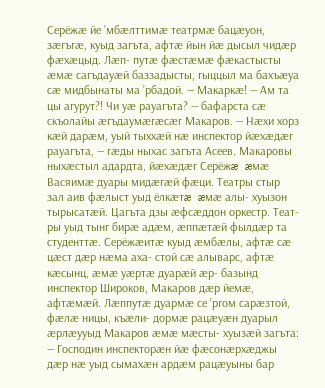Серёжæ йе ’мбæлттимæ театрмæ бацæуон, зæгъгæ, куыд загъта, афтæ йын йæ дысыл чидæр фæхæцыд. Лæп- путæ фæстæмæ фæкастысты æмæ сагъдауæй баззадысты, гыццыл ма бахъæуа сæ мидбынаты ма ’рбадой. — Макаркæ! — Ам та цы агурут?! Чи уæ рауагъта? — бафарста сæ скъолайы æгъдаумæгæсæг Макаров. — Нæхи хорз кæй дарæм, уый тыххæй нæ инспектор йæхæдæг рауагъта, — гæды ныхас загъта Асеев. Макаровы ныхæстыл адардта, йæхæдæг Серёжæ æмæ Васяимæ дуары мидæгæй фæци. Театры стыр зал аив фæлыст уыд ёлкæтæ æмæ алы- хуызон тырысатæй. Цагъта дзы æфсæддон оркестр. Теат- ры уыд тынг бирæ адæм, æппæтæй фылдæр та студенттæ. Серёжæитæ куыд æмбæлы, афтæ сæ цæст дæр нæма аха- стой сæ алыварс, афтæ кæсынц, æмæ уæртæ дуарæй æр- базынд инспектор Широков, Макаров дæр йемæ, афтæмæй. Лæппутæ дуармæ се ’ргом сарæзтой, фæлæ ницы, къæли- дормæ рацæуæн дуарыл æрлæууыд Макаров æмæ мæсты- хуызæй загъта: — Господин инспекторæн йæ фæсонæрхæджы дæр нæ уыд сымахæн ардæм рацæуыны бар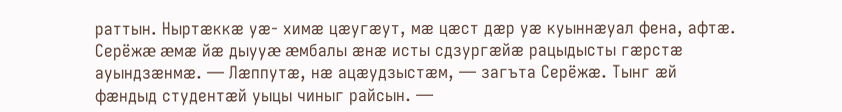раттын. Ныртæккæ уæ- химæ цæугæут, мæ цæст дæр уæ куыннæуал фена, афтæ. Серёжæ æмæ йæ дыууæ æмбалы æнæ исты сдзургæйæ рацыдысты гæрстæ ауындзæнмæ. — Лæппутæ, нæ ацæудзыстæм, — загъта Серёжæ. Тынг æй фæндыд студентæй уыцы чиныг райсын. —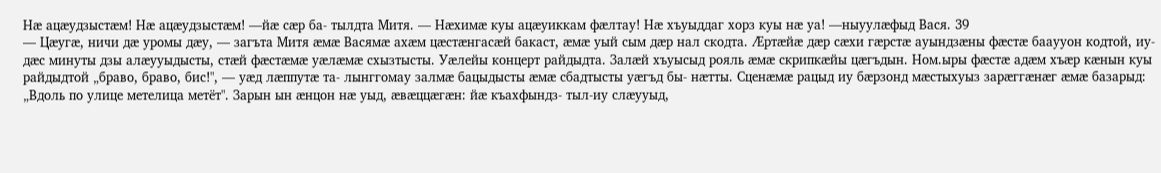Нæ ацæудзыстæм! Нæ ацæудзыстæм! —йæ сæр ба- тылдта Митя. — Нæхимæ куы ацæуиккам фæлтау! Нæ хъуыддаг хорз куы нæ уа! —ныуулæфыд Вася. 39
— Цæугæ, ничи дæ уромы дæу, — загъта Митя æмæ Васямæ ахæм цæстæнгасæй бакаст, æмæ уый сым дæр нал скодта. Æртæйæ дæр сæхи гæрстæ ауындзæны фæстæ бааууон кодтой, иу-дæс минуты дзы алæууыдысты, стæй фæстæмæ уæлæмæ схызтысты. Уæлейы концерт райдыдта. Залæй хъуысыд рояль æмæ скрипкæйы цæгъдын. Ном.ыры фæстæ адæм хъæр кæнын куы райдыдтой „браво, браво, бис!", — уæд лæппутæ та- лынггомау залмæ бацыдысты æмæ сбадтысты уæгъд бы- нæтты. Сценæмæ рацыд иу бæрзонд мæстыхуыз зарæггæнæг æмæ базарыд: „Вдоль по улице метелица метёт". Зарын ын æнцон нæ уыд, æвæццæгæн: йæ къахфындз- тыл-иу слæууыд,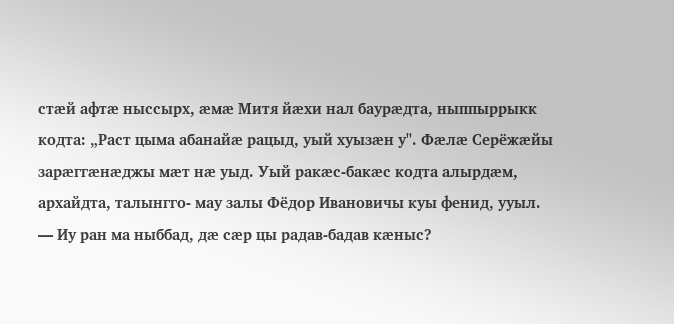стæй афтæ ныссырх, æмæ Митя йæхи нал баурæдта, ныппыррыкк кодта: „Раст цыма абанайæ рацыд, уый хуызæн у". Фæлæ Серёжæйы зарæггæнæджы мæт нæ уыд. Уый ракæс-бакæс кодта алырдæм, архайдта, талынгго- мау залы Фёдор Ивановичы куы фенид, ууыл. — Иу ран ма ныббад, дæ сæр цы радав-бадав кæныс?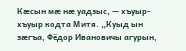Кæсын мæ нæ уадзыс, — хъуыр-хъуыр кодта Митя. „Куыд ын зæгъа, Фёдор Ивановичы агурын,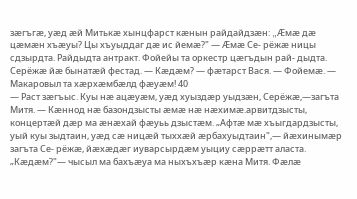зæгъгæ, уæд æй Митькæ хынцфарст кæнын райдайдзæн: „Æмæ дæ цæмæн хъæуы? Цы хъуыддаг дæ ис йемæ?" — Æмæ Се- рёжæ ницы сдзырдта. Райдыдта антракт. Фойейы та оркестр цæгъдын рай- дыдта. Серёжæ йæ бынатæй фестад. — Кæдæм? — фæтарст Вася. — Фойемæ. — Макаровыл та хæрхæмбæлд фæуæм! 40
— Раст зæгъыс. Куы нæ ацæуæм, уæд хуыздæр уыдзæн, Серёжæ,—загъта Митя. — Кæннод нæ базондзысты æмæ нæ нæхимæ.арвитдзысты, концертæй дæр ма æнæхай фæуьь дзыстæм. „Афтæ мæ хъыгдардзысты, уый куы зыдтаин, уæд сæ ницæй тыххæй æрбахуыдтаин",— йæхинымæр загъта Се- рёжæ, йæхæдæг иуварсырдæм уыциу сæррæтт аласта. „Кæдæм?"— чысыл ма бахъæуа ма ныхъхъæр кæна Митя. Фæлæ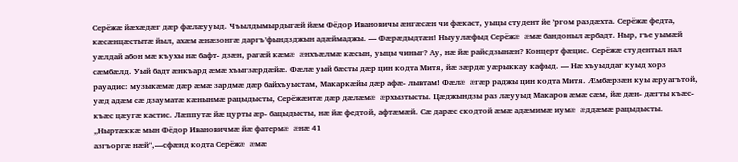Серёжæ йæхæдæг дæр фæлæууыд. Чъылдымырдыгæй йæм Фёдор Ивановичы æнгæсæн чи фæкаст, уыцы студент йе ’ргом раздæхта. Серёжæ федта, кæсæнцæстытæ йыл, ахæм æнæзонгæ даргъ’фындзджын адæймаджы. — Фæрæдыдтæн! Ныуулæфыд Серёжæ æмæ бандоныл æрбадт. Ныр, гъе уымæй уæлдай абон мæ къухы нæ бафт- дзæн, рагæй кæмæ æнхъæлмæ кæсын, уыцы чиныг? Ау, нæ йæ райсдзынæн? Концерт фæцис. Серёжæ студентыл нал сæмбæлд. Уый бадт æнкъард æмæ хъыгзæрдæйæ. Фæлæ уый бæсты дæр цин кодта Митя, йæ зæрдæ уæрыккау кафыд. — Нæ хъуыддаг куыд хорз рауадис: музыкæмæ дæр æмæ зардмæ дæр байхъуыстам, Макаркæйы дæр афæ- лывтам! Фæлæ æгæр раджы цин кодта Митя. Æмбæрзæн куы æруагътой, уæд адæм сæ дзауматæ кæнынмæ рацыдысты, Серёжæитæ дæр дæлæмæ æрхызтысты. Цæджындзы раз лæууыд Макаров æмæ сæм, йæ дæн- дæгты къæс-къæс цæугæ кастис. Лæппутæ йæ цурты æр- бацыдысты, нæ йæ федтой, афтæмæй. Сæ дарæс скодтой æмæ адæмимæ иумæ æддæмæ рацыдысты. „Ныртæккæ мын Фёдор Ивановичмæ йæ фатермæ æнæ 41
азгъоргæ нæй",—сфæнд кодта Серёжæ æмæ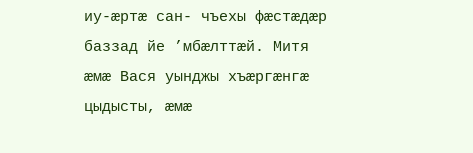иу-æртæ сан- чъехы фæстæдæр баззад йе ’мбæлттæй. Митя æмæ Вася уынджы хъæргæнгæ цыдысты, æмæ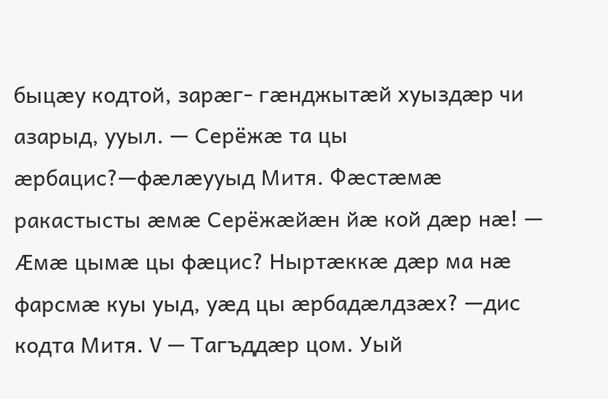быцæу кодтой, зарæг- гæнджытæй хуыздæр чи азарыд, ууыл. — Серёжæ та цы æрбацис?—фæлæууыд Митя. Фæстæмæ ракастысты æмæ Серёжæйæн йæ кой дæр нæ! — Æмæ цымæ цы фæцис? Ныртæккæ дæр ма нæ фарсмæ куы уыд, уæд цы æрбадæлдзæх? —дис кодта Митя. V — Тагъддæр цом. Уый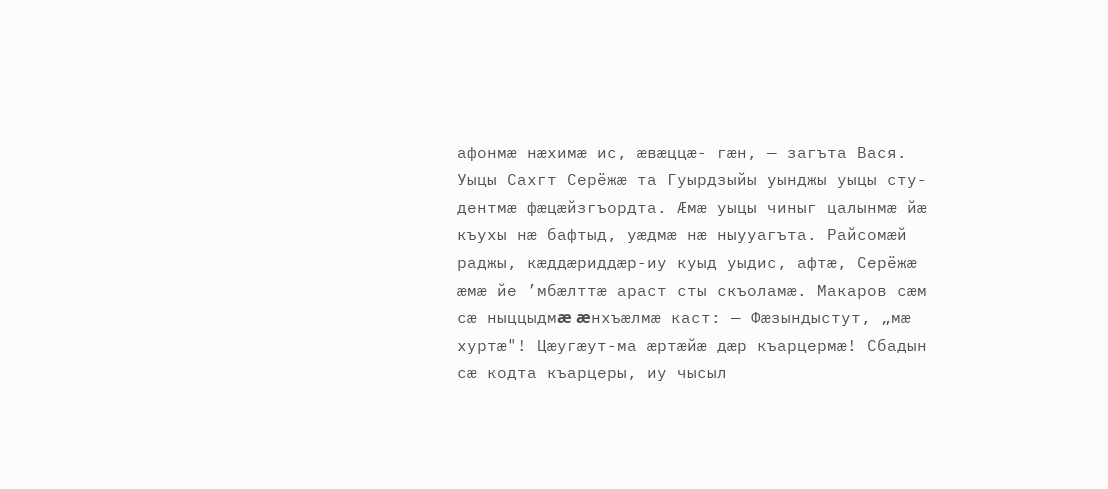афонмæ нæхимæ ис, æвæццæ- гæн, — загъта Вася. Уыцы Сахгт Серёжæ та Гуырдзыйы уынджы уыцы сту- дентмæ фæцæйзгъордта. Æмæ уыцы чиныг цалынмæ йæ къухы нæ бафтыд, уæдмæ нæ ныууагъта. Райсомæй раджы, кæддæриддæр-иу куыд уыдис, афтæ, Серёжæ æмæ йе ’мбæлттæ араст сты скъоламæ. Макаров сæм сæ ныццыдмæ æнхъæлмæ каст: — Фæзындыстут, „мæ хуртæ"! Цæугæут-ма æртæйæ дæр къарцермæ! Сбадын сæ кодта къарцеры, иу чысыл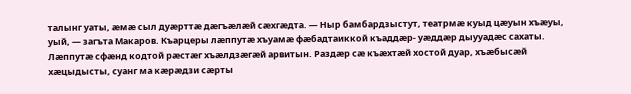талынг уаты, æмæ сыл дуæрттæ дæгъæлæй сæхгæдта. — Ныр бамбардзыстут, театрмæ куыд цæуын хъæуы, уый, — загъта Макаров. Къарцеры лæппутæ хъуамæ фæбадтаиккой къаддæр- уæддæр дыууадæс сахаты. Лæппутæ сфæнд кодтой рæстæг хъæлдзæгæй арвитын. Раздæр сæ къæхтæй хостой дуар, хъæбысæй хæцыдысты, суанг ма кæрæдзи сæрты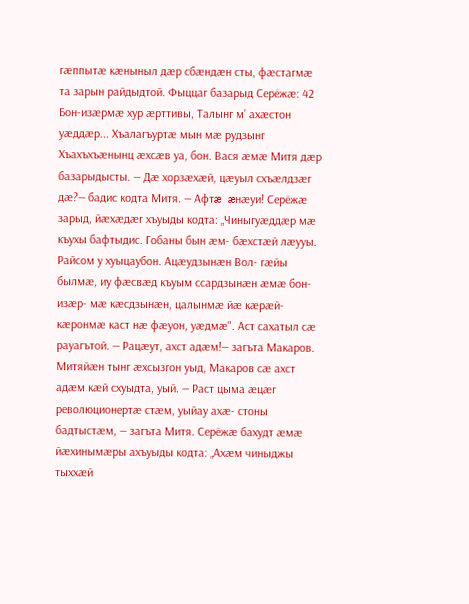гæппытæ кæныныл дæр сбæндæн сты, фæстагмæ та зарын райдыдтой. Фыццаг базарыд Серёжæ: 42
Бон-изæрмæ хур æрттивы, Талынг м’ ахæстон уæддæр... Хъалагъуртæ мын мæ рудзынг Хъахъхъæнынц æхсæв уа, бон. Вася æмæ Митя дæр базарыдысты. — Дæ хорзæхæй, цæуыл схъæлдзæг дæ?— бадис кодта Митя. — Афтæ æнæуи! Серёжæ зарыд, йæхæдæг хъуыды кодта: „Чиныгуæддæр мæ къухы бафтыдис. Гобаны бын æм- бæхстæй лæууы. Райсом у хуыцаубон. Ацæудзынæн Вол- гæйы былмæ, иу фæсвæд къуым ссардзынæн æмæ бон-изæр- мæ кæсдзынæн, цалынмæ йæ кæрæй-кæронмæ каст нæ фæуон, уæдмæ". Аст сахатыл сæ рауагътой. — Рацæут, ахст адæм!— загъта Макаров. Митяйæн тынг æхсызгон уыд, Макаров сæ ахст адæм кæй схуыдта, уый. — Раст цыма æцæг революционертæ стæм, уыйау ахæ- стоны бадтыстæм, — загъта Митя. Серёжæ бахудт æмæ йæхинымæры ахъуыды кодта: „Ахæм чиныджы тыххæй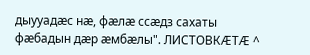дыууадæс нæ, фæлæ ссæдз сахаты фæбадын дæр æмбæлы". ЛИСТОВКÆТÆ ^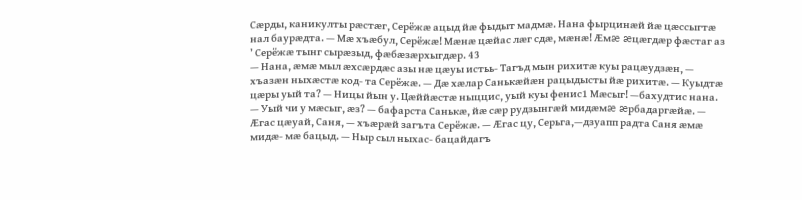Сæрды, каникулты рæстæг, Серёжæ ацыд йæ фыдыт мадмæ. Нана фырцинæй йæ цæссыгтæ нал баурæдта. — Мæ хъæбул, Серёжæ! Мæнæ цæйас лæг сдæ, мæнæ! Æмæ æцæгдæр фæстаг аз ’ Серёжæ тынг сырæзыд, фæбæзæрхыгдæр. 43
— Нана, æмæ мыл æхсæрдæс азы нæ цæуы истьь- Тагъд мын рихитæ куы рацæудзæн, — хъазæн ныхæстæ код- та Серёжæ. — Дæ хæлар Санькæйæн рацыдысты йæ рихитæ. — Куыдтæ цæры уый та? — Ницы йын у. Цæййæстæ ныццис, уый куы фенис1 Мæсыг! —бахудтис нана. — Уый чи у мæсыг, æз? — бафарста Санькæ, йæ сæр рудзынгæй мидæмæ æрбадаргæйæ. — Æгас цæуай, Саня, — хъæрæй загъта Серёжæ. — Æгас цу, Серьга,—дзуапп радта Саня æмæ мидæ- мæ бацыд. — Ныр сыл ныхас- бацайдагъ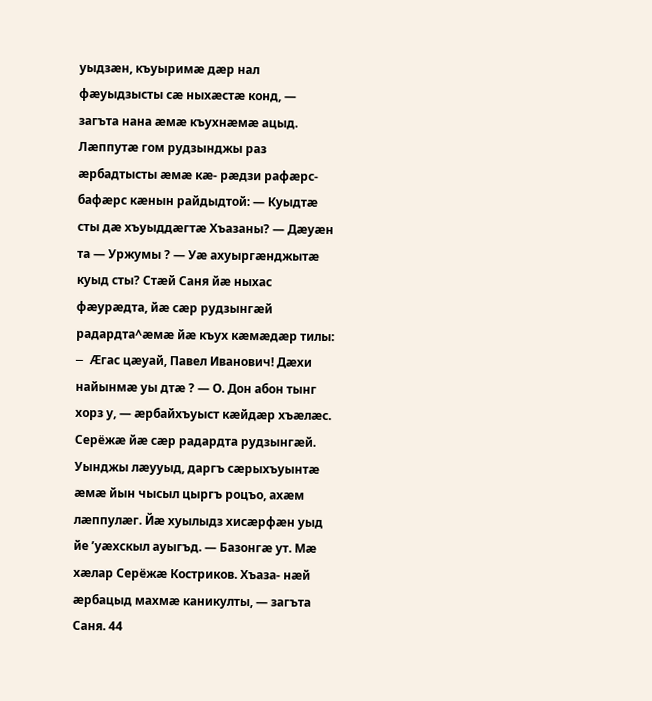уыдзæн, къуыримæ дæр нал фæуыдзысты сæ ныхæстæ конд, — загъта нана æмæ къухнæмæ ацыд. Лæппутæ гом рудзынджы раз æрбадтысты æмæ кæ- рæдзи рафæрс-бафæрс кæнын райдыдтой: — Куыдтæ сты дæ хъуыддæгтæ Хъазаны? — Дæуæн та — Уржумы ? — Уæ ахуыргæнджытæ куыд сты? Стæй Саня йæ ныхас фæурæдта, йæ сæр рудзынгæй радардта^æмæ йæ къух кæмæдæр тилы: — Æгас цæуай, Павел Иванович! Дæхи найынмæ уы дтæ ? — О. Дон абон тынг хорз у, — æрбайхъуыст кæйдæр хъæлæс. Серёжæ йæ сæр радардта рудзынгæй. Уынджы лæууыд, даргъ сæрыхъуынтæ æмæ йын чысыл цыргъ роцъо, ахæм лæппулæг. Йæ хуылыдз хисæрфæн уыд йе ’уæхскыл ауыгъд. — Базонгæ ут. Мæ хæлар Серёжæ Костриков. Хъаза- нæй æрбацыд махмæ каникулты, — загъта Саня. 44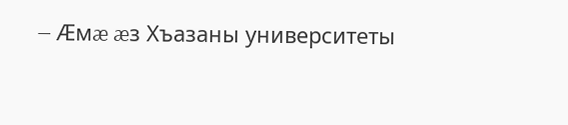— Æмæ æз Хъазаны университеты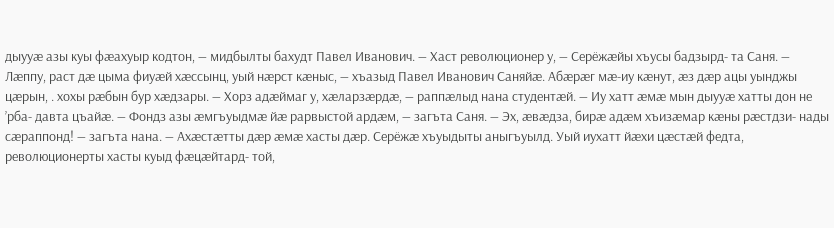дыууæ азы куы фæахуыр кодтон, — мидбылты бахудт Павел Иванович. — Хаст революционер у, — Серёжæйы хъусы бадзырд- та Саня. — Лæппу, раст дæ цыма фиуæй хæссынц, уый нæрст кæныс, — хъазыд Павел Иванович Саняйæ. Абæрæг мæ-иу кæнут, æз дæр ацы уынджы цæрын, . хохы рæбын бур хæдзары. — Хорз адæймаг у, хæларзæрдæ, — раппæлыд нана студентæй. — Иу хатт æмæ мын дыууæ хатты дон не ’рба- давта цъайæ. — Фондз азы æмгъуыдмæ йæ рарвыстой ардæм, — загъта Саня. — Эх, æвæдза, бирæ адæм хъизæмар кæны рæстдзи- нады сæраппонд! — загъта нана. — Ахæстæтты дæр æмæ хасты дæр. Серёжæ хъуыдыты аныгъуылд. Уый иухатт йæхи цæстæй федта, революционерты хасты куыд фæцæйтард- той,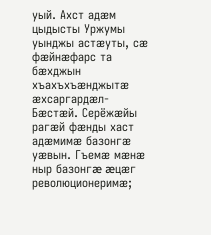уый. Ахст адæм цыдысты Уржумы уынджы астæуты, сæ фæйнæфарс та бæхджын хъахъхъæнджытæ æхсаргардæл- Бæстæй. Серёжæйы рагæй фæнды хаст адæмимæ базонгæ уæвын. Гъемæ мæнæ ныр базонгæ æцæг революционеримæ;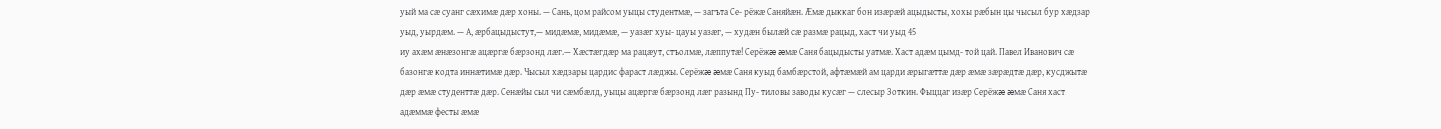уый ма сæ суанг сæхимæ дæр хоны. — Сань, цом райсом уыцы студентмæ, — загъта Се- рёжæ Саняйæн. Æмæ дыккаг бон изæрæй ацыдысты, хохы рæбын цы чысыл бур хæдзар уыд, уырдæм. — А, æрбацыдыстут,— мидæмæ, мидæмæ, — уазæг хуы- цауы уазæг, — худæн былæй сæ размæ рацыд, хаст чи уыд 45
иу ахæм æнæзонгæ ацæргæ бæрзонд лæг.— Хæстæгдæр ма рацæут, стъолмæ, лæппутæ! Серёжæ æмæ Саня бацыдысты уатмæ. Хаст адæм цымд- той цай. Павел Иванович сæ базонгæ кодта иннæтимæ дæр. Чысыл хæдзары цардис фараст лæджы. Серёжæ æмæ Саня куыд бамбæрстой, афтæмæй ам царди æрыгæттæ дæр æмæ зæрæдтæ дæр, кусджытæ дæр æмæ студенттæ дæр. Сенæйы сыл чи сæмбæлд, уыцы ацæргæ бæрзонд лæг разынд Пу- тиловы заводы кусæг — слесыр Зоткин. Фыццаг изæр Серёжæ æмæ Саня хаст адæммæ фесты æмæ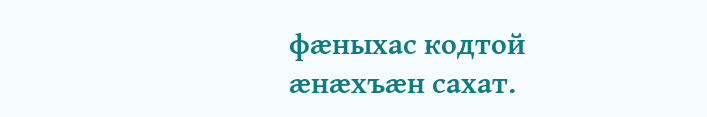фæныхас кодтой æнæхъæн сахат.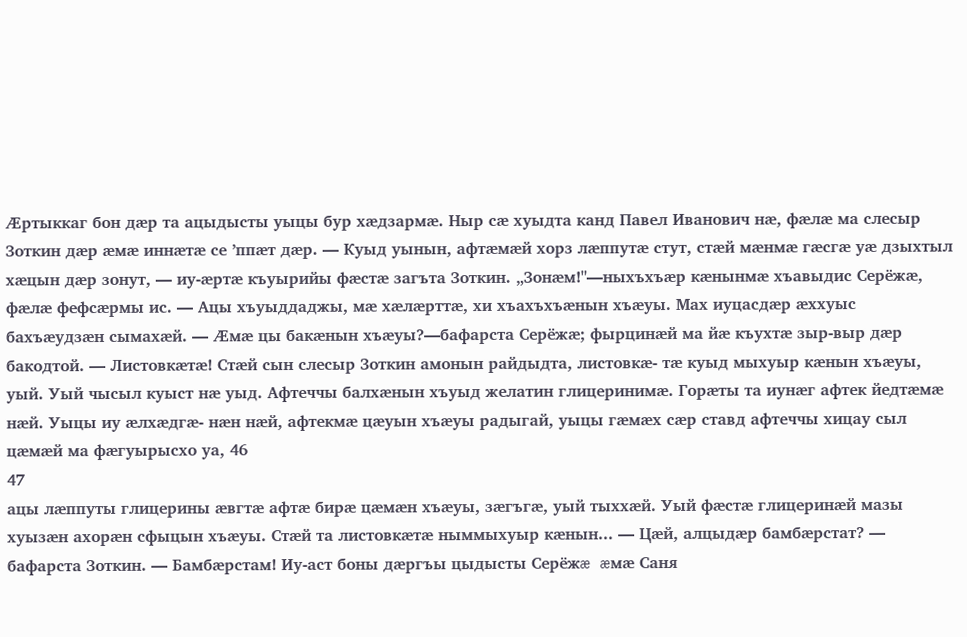Æртыккаг бон дæр та ацыдысты уыцы бур хæдзармæ. Ныр сæ хуыдта канд Павел Иванович нæ, фæлæ ма слесыр Зоткин дæр æмæ иннæтæ се ’ппæт дæр. — Куыд уынын, афтæмæй хорз лæппутæ стут, стæй мæнмæ гæсгæ уæ дзыхтыл хæцын дæр зонут, — иу-æртæ къуырийы фæстæ загъта Зоткин. „Зонæм!"—ныхъхъæр кæнынмæ хъавыдис Серёжæ, фæлæ фефсæрмы ис. — Ацы хъуыддаджы, мæ хæлæрттæ, хи хъахъхъæнын хъæуы. Мах иуцасдæр æххуыс бахъæудзæн сымахæй. — Æмæ цы бакæнын хъæуы?—бафарста Серёжæ; фырцинæй ма йæ къухтæ зыр-выр дæр бакодтой. — Листовкæтæ! Стæй сын слесыр Зоткин амонын райдыдта, листовкæ- тæ куыд мыхуыр кæнын хъæуы, уый. Уый чысыл куыст нæ уыд. Афтеччы балхæнын хъуыд желатин глицеринимæ. Горæты та иунæг афтек йедтæмæ нæй. Уыцы иу æлхæдгæ- нæн нæй, афтекмæ цæуын хъæуы радыгай, уыцы гæмæх сæр ставд афтеччы хицау сыл цæмæй ма фæгуырысхо уа, 46
47
ацы лæппуты глицерины æвгтæ афтæ бирæ цæмæн хъæуы, зæгъгæ, уый тыххæй. Уый фæстæ глицеринæй мазы хуызæн ахорæн сфыцын хъæуы. Стæй та листовкæтæ ныммыхуыр кæнын... — Цæй, алцыдæр бамбæрстат? — бафарста Зоткин. — Бамбæрстам! Иу-аст боны дæргъы цыдысты Серёжæ æмæ Саня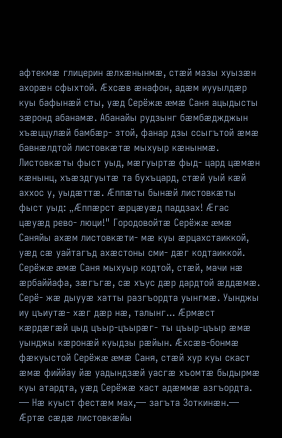афтекмæ глицерин æлхæнынмæ, стæй мазы хуызæн ахорæн сфыхтой. Æхсæв æнафон, адæм иууылдæр куы бафынæй сты, уæд Серёжæ æмæ Саня ацыдысты зæронд абанамæ. Абанайы рудзынг бæмбæджджын хъæццулæй бамбæр- зтой, фанар дзы ссыгътой æмæ бавнæлдтой листовкæтæ мыхуыр кæнынмæ. Листовкæты фыст уыд, мæгуыртæ фыд- цард цæмæн кæнынц, хъæздгуытæ та бухъцард, стæй уый кæй аххос у, уыдæттæ. Æппæты бынæй листовкæты фыст уыд: „Æппæрст æрцæуæд паддзах! Æгас цæуæд рево- люци!" Городовойтæ Серёжæ æмæ Саняйы ахæм листовкæти- мæ куы æрцахстаиккой, уæд сæ уайтагъд ахæстоны сми- дæг кодтаиккой. Серёжæ æмæ Саня мыхуыр кодтой, стæй, мачи нæ æрбаййафа, зæгъгæ, сæ хъус дæр дардтой æддæмæ. Серё- жæ дыууæ хатты разгъордта уынгмæ. Уынджы иу цъиутæ- хæг дæр нæ, талынг... Æрмæст кæрдæгæй цыд цъыр-цъырæг- ты цъыр-цъыр æмæ уынджы кæронæй куыдзы рæйын. Æхсæв-бонмæ фæкуыстой Серёжæ æмæ Саня, стæй хур куы скаст æмæ фиййау йæ уадындзæй уасгæ хъомтæ быдырмæ куы атардта, уæд Серёжæ хаст адæммæ азгъордта. — Нæ куыст фестæм мах,— загъта Зоткинæн.— Æртæ сæдæ листовкæйы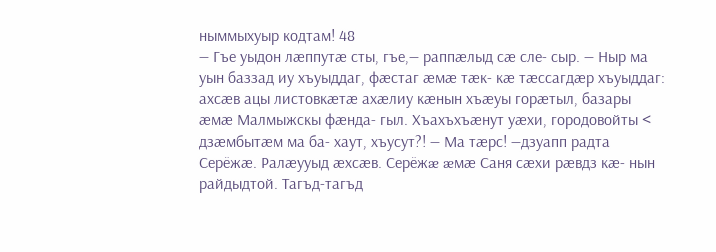ныммыхуыр кодтам! 48
— Гъе уыдон лæппутæ сты, гъе,— раппæлыд сæ сле- сыр. — Ныр ма уын баззад иу хъуыддаг, фæстаг æмæ тæк- кæ тæссагдæр хъуыддаг: ахсæв ацы листовкæтæ ахæлиу кæнын хъæуы горæтыл, базары æмæ Малмыжскы фæнда- гыл. Хъахъхъæнут уæхи, городовойты < дзæмбытæм ма ба- хаут, хъусут?! — Ма тæрс! —дзуапп радта Серёжæ. Ралæууыд æхсæв. Серёжæ æмæ Саня сæхи рæвдз кæ- нын райдыдтой. Тагъд-тагъд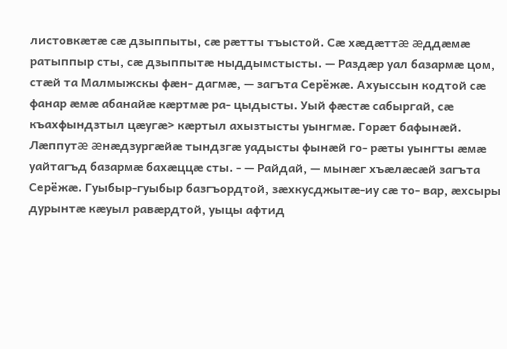листовкæтæ сæ дзыппыты, сæ рæтты тъыстой. Сæ хæдæттæ æддæмæ ратыппыр сты, сæ дзыппытæ ныддымстысты. — Раздæр уал базармæ цом, стæй та Малмыжскы фæн- дагмæ, — загъта Серёжæ. Ахуыссын кодтой сæ фанар æмæ абанайæ кæртмæ ра- цыдысты. Уый фæстæ сабыргай, сæ къахфындзтыл цæугæ> кæртыл ахызтысты уынгмæ. Горæт бафынæй. Лæппутæ æнæдзургæйæ тындзгæ уадысты фынæй го- рæты уынгты æмæ уайтагъд базармæ бахæццæ сты. - — Райдай, — мынæг хъæлæсæй загъта Серёжæ. Гуыбыр-гуыбыр базгъордтой, зæхкусджытæ-иу сæ то- вар, æхсыры дурынтæ кæуыл равæрдтой, уыцы афтид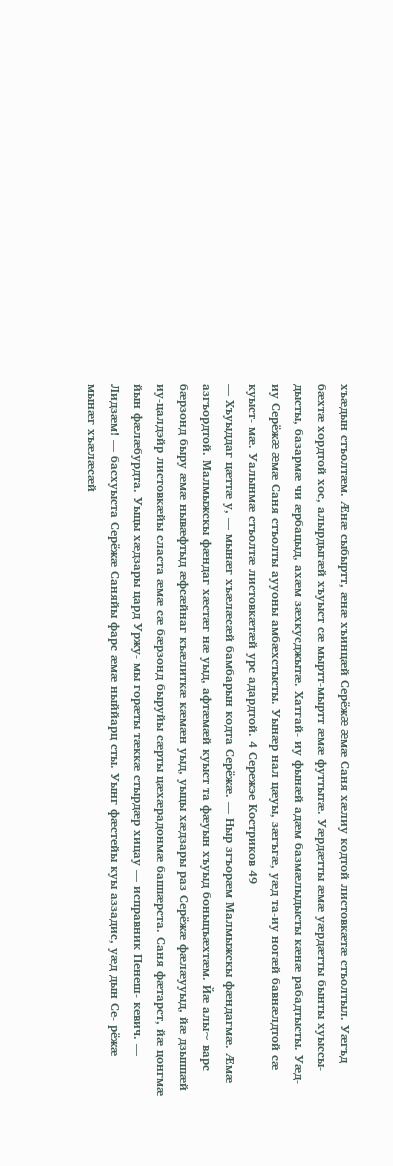хъæдын стъолтæм. Æнæ сыбыртт, æнæ хъинцæй Серёжæ æмæ Саня хæлиу кодтой листовкæтæ стъолтыл. Уæгъд бæхтæ хордтой хос, алырдыгæй хъуыст сæ мыртт-мыртт æмæ футтытæ. Уæрдæтты æмæ уæрдæтты бынты хуыссы- дысты, базармæ чи æрбацыд, ахæм зæхкусджытæ. Хатгай- иу фынæй адæм базмæлыдысты кæнæ рабадтысты. Уæд-иу Серёжæ æмæ Саня стъолты аууоны амбæхстысты. Уынæр нал цæуы, зæгъгæ, уæд та-иу ногæй бавнæлдтой сæ куыст- мæ. Уалынмæ стъолтæ листовкæтæй урс адардтой. 4 Сережэе Костриков 49
— Хъуыддаг цæттæ у, — мынæг хъæлæсæй бамбарын кодта Серёжæ. — Ныр згъорæм Малмыжскы фæндагмæ. Æмæ азгъордтой. Малмыжскы фæндаг хæстæг нæ уыд, афтæмæй куыст та фæуын хъуыд боныцъæхтæм. Йæ алы~ варс бæрзонд быру æмæ нывæфтыд æфсæйнаг къæлиткæ кæмæн уыд, уыцы хæдзары раз Серёжæ фæлæууыд, йæ дзыппæй иу-цалдэйр листовкæйы сласта æмæ сæ бæрзонд быруйы сæрты цæхæрадонмæ баппæрста. Саня фæтарст, йæ цонгмæ йын фæлæбурдта. Уыцы хæдзары цард Уржу- мы горæты тæккæ стырдæр хицау — исправник Пенеш- кевич. — Лидзæм! — басхуыста Серёжæ Саняйы фарс æмæ ныййарц сты. Уынг фæстейы куы аззадис, уæд дын Се- рёжæ мынæг хъæлæсæй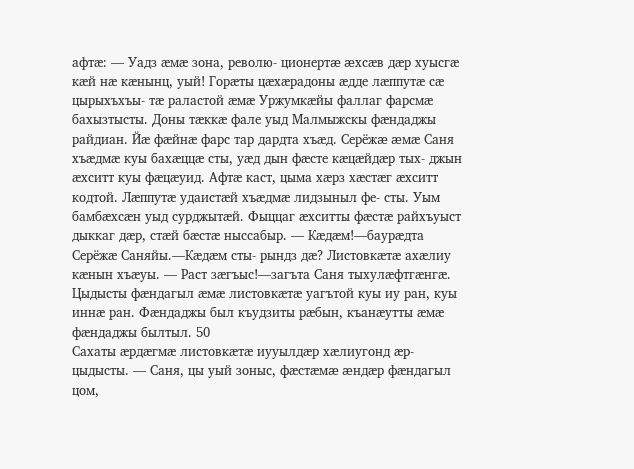афтæ: — Уадз æмæ зона, револю- ционертæ æхсæв дæр хуысгæ кæй нæ кæнынц, уый! Горæты цæхæрадоны æдде лæппутæ сæ цырыхъхъы- тæ раластой æмæ Уржумкæйы фаллаг фарсмæ бахызтысты. Доны тæккæ фале уыд Малмыжскы фæндаджы райдиан. Йæ фæйнæ фарс тар дардта хъæд. Серёжæ æмæ Саня хъæдмæ куы бахæццæ сты, уæд дын фæсте кæцæйдæр тых- джын æхситт куы фæцæуид. Афтæ каст, цыма хæрз хæстæг æхситт кодтой. Лæппутæ удаистæй хъæдмæ лидзыныл фе- сты. Уым бамбæхсæн уыд сурджытæй. Фыццаг æхситты фæстæ райхъуыст дыккаг дæр, стæй бæстæ ныссабыр. — Кæдæм!—баурæдта Серёжæ Саняйы.—Кæдæм сты- рындз дæ? Листовкæтæ ахæлиу кæнын хъæуы. — Раст зæгъыс!—загъта Саня тыхулæфтгæнгæ. Цыдысты фæндагыл æмæ листовкæтæ уагътой куы иу ран, куы иннæ ран. Фæндаджы был къудзиты рæбын, къанæутты æмæ фæндаджы былтыл. 50
Сахаты æрдæгмæ листовкæтæ иууылдæр хæлиугонд æр- цыдысты. — Саня, цы уый зоныс, фæстæмæ æндæр фæндагыл цом,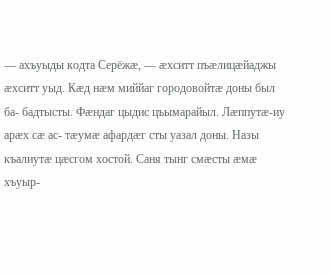— ахъуыды кодта Серёжæ, — æхситт пъæлицæйаджы æхситт уыд. Кæд нæм миййаг городовойтæ доны был ба- бадтысты. Фæндаг цыдис цъымарайыл. Лæппутæ-иу арæх сæ ас- тæумæ афардæг сты уазал доны. Назы къалиутæ цæсгом хостой. Саня тынг смæсты æмæ хъуыр-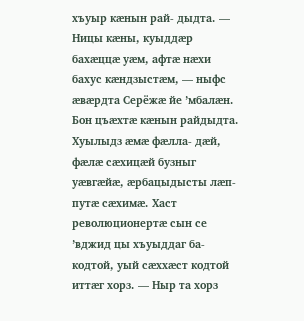хъуыр кæнын рай- дыдта. — Ницы кæны, куыддæр бахæццæ уæм, афтæ нæхи бахус кæндзыстæм, — ныфс æвæрдта Серёжæ йе ’мбалæн. Бон цъæхтæ кæнын райдыдта. Хуылыдз æмæ фæлла- дæй, фæлæ сæхицæй бузныг уæвгæйæ, æрбацыдысты лæп- путæ сæхимæ. Хаст революционертæ сын се ’вджид цы хъуыддаг ба- кодтой, уый сæххæст кодтой иттæг хорз. — Ныр та хорз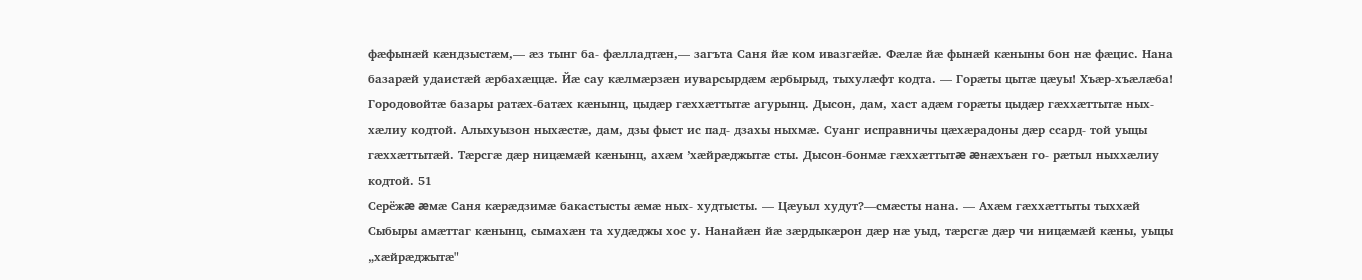фæфынæй кæндзыстæм,— æз тынг ба- фæлладтæн,— загъта Саня йæ ком ивазгæйæ. Фæлæ йæ фынæй кæныны бон нæ фæцис. Нана базарæй удаистæй æрбахæццæ. Йæ сау кæлмæрзæн иуварсырдæм æрбырыд, тыхулæфт кодта. — Горæты цытæ цæуы! Хъæр-хъæлæба! Городовойтæ базары ратæх-батæх кæнынц, цыдæр гæххæттытæ агурынц. Дысон, дам, хаст адæм горæты цыдæр гæххæттытæ ных- хæлиу кодтой. Алыхуызон ныхæстæ, дам, дзы фыст ис пад- дзахы ныхмæ. Суанг исправничы цæхæрадоны дæр ссард- той уыцы гæххæттытæй. Тæрсгæ дæр ницæмæй кæнынц, ахæм ’хæйрæджытæ сты. Дысон-бонмæ гæххæттытæ æнæхъæн го- рæтыл ныххæлиу кодтой. 51
Серёжæ æмæ Саня кæрæдзимæ бакастысты æмæ ных- худтысты. — Цæуыл худут?—смæсты нана. — Ахæм гæххæттыты тыххæй Сыбыры амæттаг кæнынц, сымахæн та худæджы хос у. Нанайæн йæ зæрдыкæрон дæр нæ уыд, тæрсгæ дæр чи ницæмæй кæны, уыцы „хæйрæджытæ"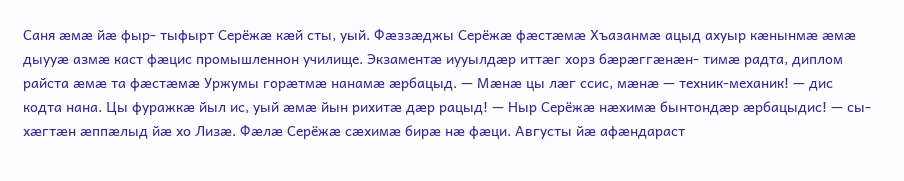Саня æмæ йæ фыр- тыфырт Серёжæ кæй сты, уый. Фæззæджы Серёжæ фæстæмæ Хъазанмæ ацыд ахуыр кæнынмæ æмæ дыууæ азмæ каст фæцис промышленнон училище. Экзаментæ иууылдæр иттæг хорз бæрæггæнæн- тимæ радта, диплом райста æмæ та фæстæмæ Уржумы горæтмæ нанамæ æрбацыд. — Мæнæ цы лæг ссис, мæнæ — техник-механик! — дис кодта нана. Цы фуражкæ йыл ис, уый æмæ йын рихитæ дæр рацыд! — Ныр Серёжæ нæхимæ бынтондæр æрбацыдис! — сы- хæгтæн æппæлыд йæ хо Лизæ. Фæлæ Серёжæ сæхимæ бирæ нæ фæци. Августы йæ афæндараст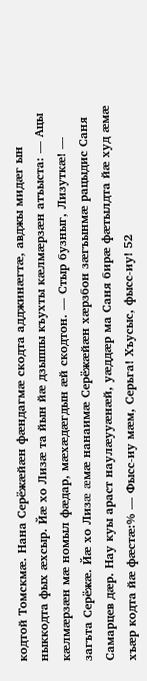кодтой Томскмæ. Нана Серёжæйæн фæндагмæ скодта адджинæгтæ, авджы мидæг ын ныккодта фых æхсыр. Йæ хо Лизæ та йын йæ дзыппы къухты кæлмæрзæн атъыста: — Ацы кæлмæрзæн мæ номыл фæдар, мæхæдæгдын æй скодтон. — Стыр бузныг, Лизуткæ! — загъта Серёжæ. Йæ хо Лизæ æмæ нанаимæ Серёжæйæн хæрзбон зæгъынмæ рацыдис Саня Самарцев дæр. Нау куы араст наулæууæнæй, уæддæр ма Саня бирæ фæтылдта йæ худ æмæ хъæр кодта йæ фæстæ:% — Фысс-иу мæм, Серьга! Хъусыс, фысс-иу! 52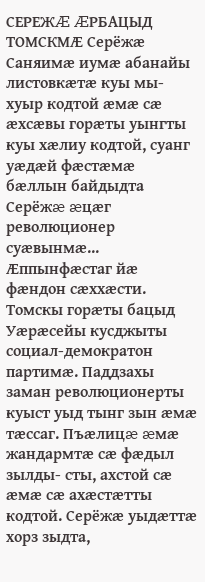СЕРЕЖÆ ÆРБАЦЫД ТОМСКМÆ Серёжæ Саняимæ иумæ абанайы листовкæтæ куы мы- хуыр кодтой æмæ сæ æхсæвы горæты уынгты куы хæлиу кодтой, суанг уæдæй фæстæмæ бæллын байдыдта Серёжæ æцæг революционер суæвынмæ... Æппынфæстаг йæ фæндон сæххæсти. Томскы горæты бацыд Уæрæсейы кусджыты социал-демократон партимæ. Паддзахы заман революционерты куыст уыд тынг зын æмæ тæссаг. Пъæлицæ æмæ жандармтæ сæ фæдыл зылды- сты, ахстой сæ æмæ сæ ахæстæтты кодтой. Серёжæ уыдæттæ хорз зыдта,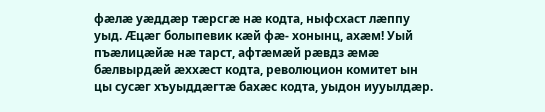фæлæ уæддæр тæрсгæ нæ кодта, ныфсхаст лæппу уыд. Æцæг болыпевик кæй фæ- хонынц, ахæм! Уый пъæлицæйæ нæ тарст, афтæмæй рæвдз æмæ бæлвырдæй æххæст кодта, революцион комитет ын цы сусæг хъуыддæгтæ бахæс кодта, уыдон иууылдæр.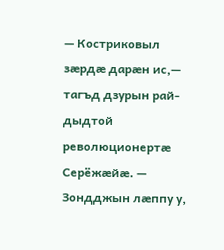— Костриковыл зæрдæ дарæн ис,— тагъд дзурын рай- дыдтой революционертæ Серёжæйæ. — Зондджын лæппу у,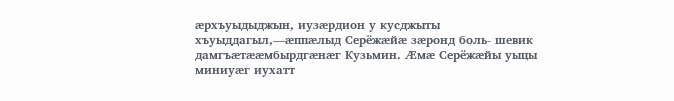æрхъуыдыджын, иузæрдион у кусджыты хъуыддагыл,—æппæлыд Серёжæйæ зæронд боль- шевик дамгъæтææмбырдгæнæг Кузьмин. Æмæ Серёжæйы уыцы миниуæг иухатт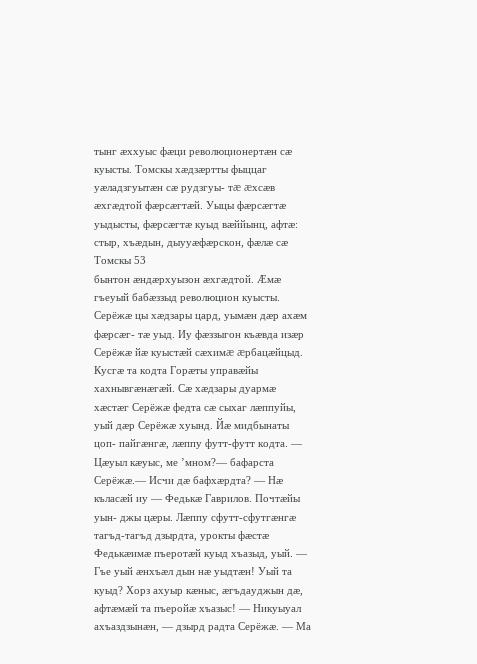тынг æххуыс фæци революционертæн сæ куысты. Томскы хæдзæртты фыццаг уæладзгуытæн сæ рудзгуы- тæ æхсæв æхгæдтой фæрсæгтæй. Уыцы фæрсæгтæ уыдысты, фæрсæгтæ куыд вæййынц, афтæ: стыр, хъæдын, дыууæфæрскон, фæлæ сæ Томскы 53
бынтон æндæрхуызон æхгæдтой. Æмæ гъеуый бабæззыд революцион куысты. Серёжæ цы хæдзары цард, уымæн дæр ахæм фæрсæг- тæ уыд. Иу фæззыгон къæвда изæр Серёжæ йæ куыстæй сæхимæ æрбацæйцыд. Кусгæ та кодта Горæты управæйы хахнывгæнæгæй. Сæ хæдзары дуармæ хæстæг Серёжæ федта сæ сыхаг лæппуйы, уый дæр Серёжæ хуынд. Йæ мидбынаты цоп- пайгæнгæ, лæппу футт-футт кодта. — Цæуыл кæуыс, ме ’мном?— бафарста Серёжæ.— Исчи дæ бафхæрдта? — Нæ къласæй иу — Федькæ Гаврилов. Почтæйы уын- джы цæры. Лæппу сфутт-сфутгæнгæ тагъд-тагъд дзырдта, урокты фæстæ Федькæимæ пъеротæй куыд хъазыд, уый. — Гъе уый æнхъæл дын нæ уыдтæн! Уый та куыд? Хорз ахуыр кæныс, æгъдауджын дæ, афтæмæй та пъеройæ хъазыс! — Никуыуал ахъаздзынæн, — дзырд радта Серёжæ. — Ма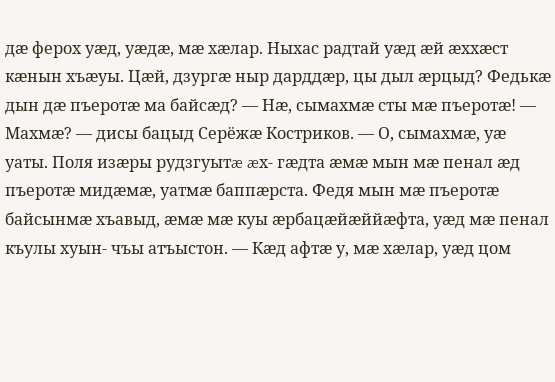дæ ферох уæд, уæдæ, мæ хæлар. Ныхас радтай уæд æй æххæст кæнын хъæуы. Цæй, дзургæ ныр дарддæр, цы дыл æрцыд? Федькæ дын дæ пъеротæ ма байсæд? — Нæ, сымахмæ сты мæ пъеротæ! — Махмæ? — дисы бацыд Серёжæ Костриков. — О, сымахмæ, уæ уаты. Поля изæры рудзгуытæ æх- гæдта æмæ мын мæ пенал æд пъеротæ мидæмæ, уатмæ баппæрста. Федя мын мæ пъеротæ байсынмæ хъавыд, æмæ мæ куы æрбацæйæййæфта, уæд мæ пенал къулы хуын- чъы атъыстон. — Кæд афтæ у, мæ хæлар, уæд цом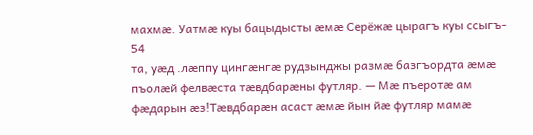махмæ. Уатмæ куы бацыдысты æмæ Серёжæ цырагъ куы ссыгъ- 54
та, уæд .лæппу цингæнгæ рудзынджы размæ базгъордта æмæ пъолæй фелвæста тæвдбарæны футляр. — Мæ пъеротæ ам фæдарын æз!Тæвдбарæн асаст æмæ йын йæ футляр мамæ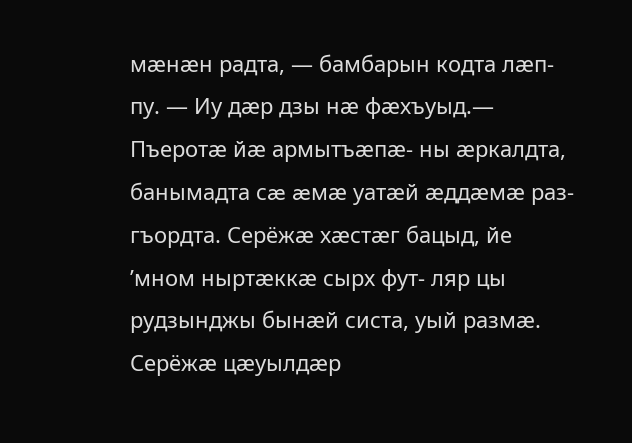мæнæн радта, — бамбарын кодта лæп- пу. — Иу дæр дзы нæ фæхъуыд.— Пъеротæ йæ армытъæпæ- ны æркалдта, банымадта сæ æмæ уатæй æддæмæ раз- гъордта. Серёжæ хæстæг бацыд, йе ’мном ныртæккæ сырх фут- ляр цы рудзынджы бынæй систа, уый размæ. Серёжæ цæуылдæр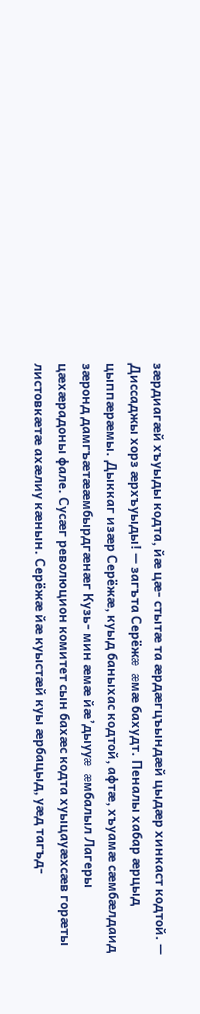зæрдиагæй хъуыды кодта, йæ цæ- стытæ та æрдæгцъындæй цыдæр хинкаст кодтой. — Диссаджы хорз æрхъуыды! — загъта Серёжæ æмæ бахудт. Пеналы хабар æрцыд цыппæрæмы. Дыккаг изæр Серёжæ, куыд баныхас кодтой, афтæ, хъуамæ сæмбæлдаид зæронд дамгъæтææмбырдгæнæг Кузь- мин æмæ йæ’дыууæ æмбалыл Лагеры цæхæрадоны фале. Сусæг революцион комитет сын бахæс кодта хуыцауæхсæв горæты листовкæтæ ахæлиу кæнын. Серёжæ йæ куыстæй куы æрбацыд, уæд тагъд-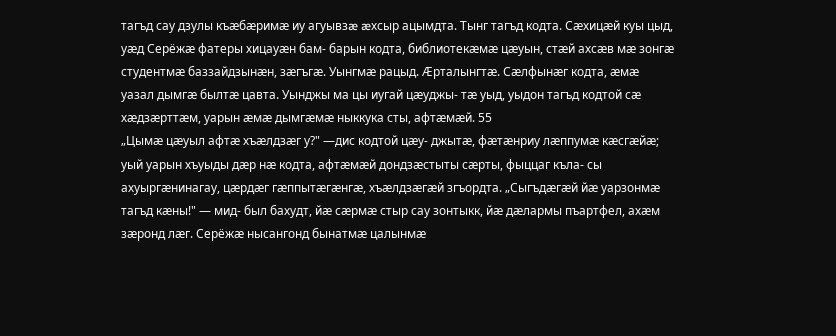тагъд сау дзулы къæбæримæ иу агуывзæ æхсыр ацымдта. Тынг тагъд кодта. Сæхицæй куы цыд, уæд Серёжæ фатеры хицауæн бам- барын кодта, библиотекæмæ цæуын, стæй ахсæв мæ зонгæ студентмæ баззайдзынæн, зæгъгæ. Уынгмæ рацыд. Æрталынгтæ. Сæлфынæг кодта, æмæ уазал дымгæ былтæ цавта. Уынджы ма цы иугай цæуджы- тæ уыд, уыдон тагъд кодтой сæ хæдзæрттæм, уарын æмæ дымгæмæ ныккука сты, афтæмæй. 55
„Цымæ цæуыл афтæ хъæлдзæг у?" —дис кодтой цæу- джытæ, фæтæнриу лæппумæ кæсгæйæ; уый уарын хъуыды дæр нæ кодта, афтæмæй дондзæстыты сæрты, фыццаг къла- сы ахуыргæнинагау, цæрдæг гæппытæгæнгæ, хъæлдзæгæй згъордта. „Сыгъдæгæй йæ уарзонмæ тагъд кæны!" — мид- был бахудт, йæ сæрмæ стыр сау зонтыкк, йæ дæлармы пъартфел, ахæм зæронд лæг. Серёжæ нысангонд бынатмæ цалынмæ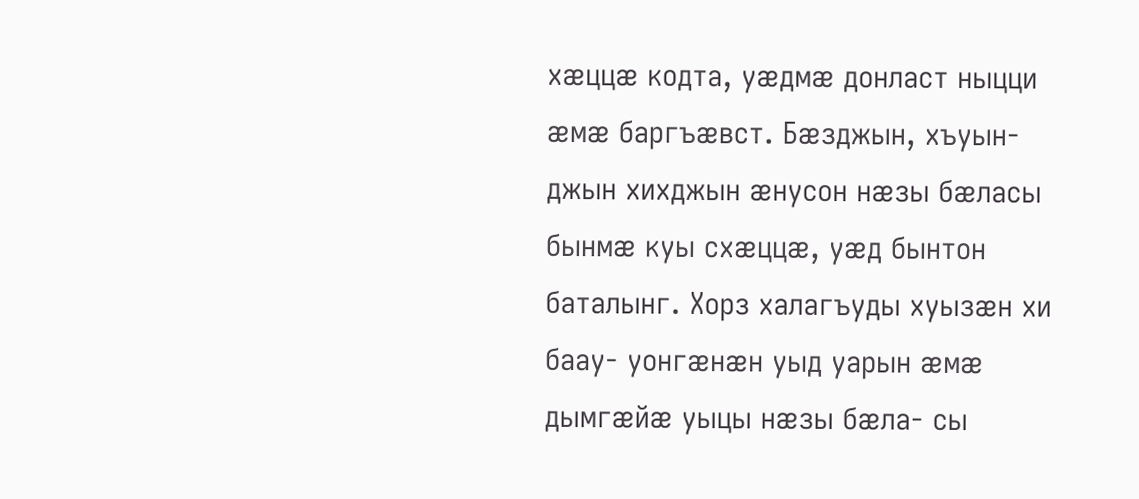хæццæ кодта, уæдмæ донласт ныцци æмæ баргъæвст. Бæзджын, хъуын- джын хихджын æнусон нæзы бæласы бынмæ куы схæццæ, уæд бынтон баталынг. Хорз халагъуды хуызæн хи баау- уонгæнæн уыд уарын æмæ дымгæйæ уыцы нæзы бæла- сы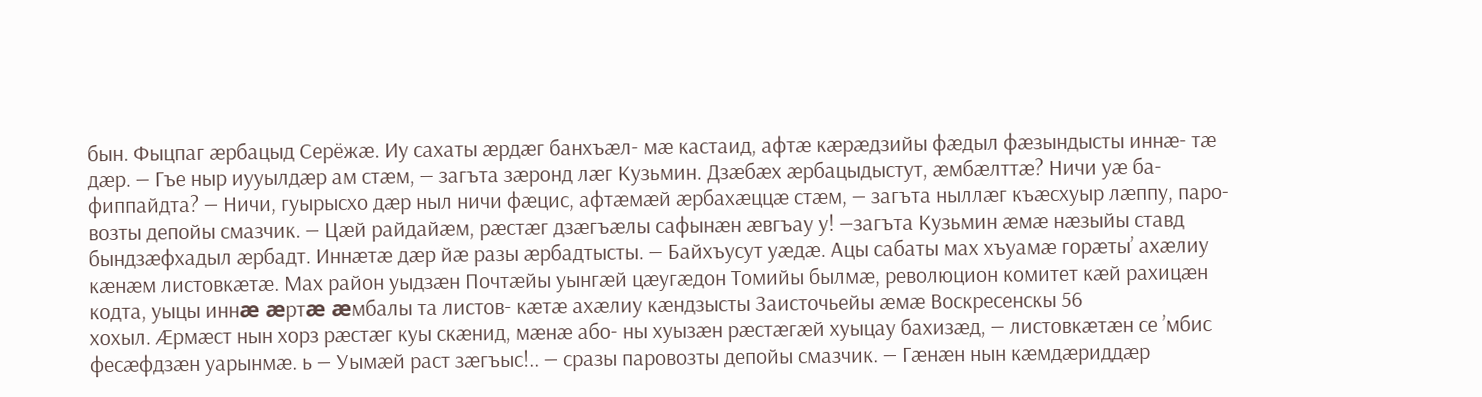бын. Фыцпаг æрбацыд Серёжæ. Иу сахаты æрдæг банхъæл- мæ кастаид, афтæ кæрæдзийы фæдыл фæзындысты иннæ- тæ дæр. — Гъе ныр иууылдæр ам стæм, — загъта зæронд лæг Кузьмин. Дзæбæх æрбацыдыстут, æмбæлттæ? Ничи уæ ба- фиппайдта? — Ничи, гуырысхо дæр ныл ничи фæцис, афтæмæй æрбахæццæ стæм, — загъта ныллæг къæсхуыр лæппу, паро- возты депойы смазчик. — Цæй райдайæм, рæстæг дзæгъæлы сафынæн æвгъау у! —загъта Кузьмин æмæ нæзыйы ставд бындзæфхадыл æрбадт. Иннæтæ дæр йæ разы æрбадтысты. — Байхъусут уæдæ. Ацы сабаты мах хъуамæ горæты’ ахæлиу кæнæм листовкæтæ. Мах район уыдзæн Почтæйы уынгæй цæугæдон Томийы былмæ, революцион комитет кæй рахицæн кодта, уыцы иннæ æртæ æмбалы та листов- кæтæ ахæлиу кæндзысты Заисточьейы æмæ Воскресенскы 56
хохыл. Æрмæст нын хорз рæстæг куы скæнид, мæнæ або- ны хуызæн рæстæгæй хуыцау бахизæд, — листовкæтæн се ’мбис фесæфдзæн уарынмæ. ь — Уымæй раст зæгъыс!.. — сразы паровозты депойы смазчик. — Гæнæн нын кæмдæриддæр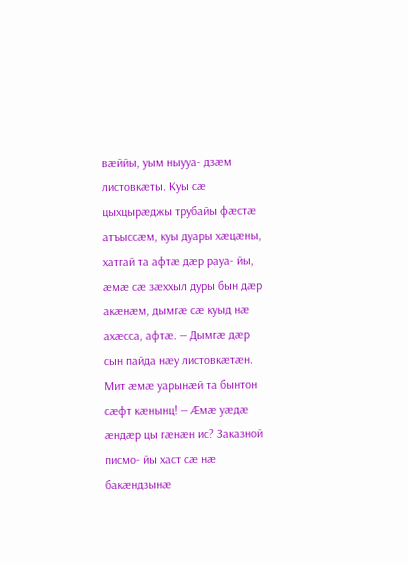вæййы, уым ныууа- дзæм листовкæты. Куы сæ цыхцырæджы трубайы фæстæ атъыссæм, куы дуары хæцæны, хатгай та афтæ дæр рауа- йы, æмæ сæ зæххыл дуры бын дæр акæнæм, дымгæ сæ куыд нæ ахæсса, афтæ. — Дымгæ дæр сын пайда нæу листовкæтæн. Мит æмæ уарынæй та бынтон сæфт кæнынц! — Æмæ уæдæ æндæр цы гæнæн ис? Заказной писмо- йы хаст сæ нæ бакæндзынæ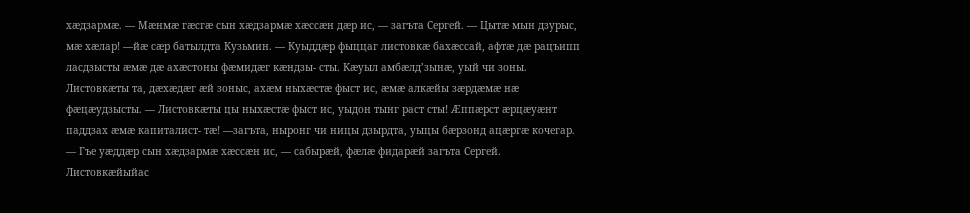хæдзармæ. — Мæнмæ гæсгæ сын хæдзармæ хæссæн дæр ис, — загъта Сергей. — Цытæ мын дзурыс, мæ хæлар! —йæ сæр батылдта Кузьмин. — Куыддæр фыццаг листовкæ бахæссай, афтæ дæ рацъипп ласдзысты æмæ дæ ахæстоны фæмидæг кæндзы- сты. Кæуыл амбæлд’зынæ, уый чи зоны. Листовкæты та, дæхæдæг æй зоныс, ахæм ныхæстæ фыст ис, æмæ алкæйы зæрдæмæ нæ фæцæудзысты. — Листовкæты цы ныхæстæ фыст ис, уыдон тынг раст сты! Æппæрст æрцæуæнт паддзах æмæ капиталист- тæ! —загъта, ныронг чи ницы дзырдта, уыцы бæрзонд ацæргæ кочегар. — Гъе уæддæр сын хæдзармæ хæссæн ис, — сабырæй, фæлæ фидарæй загъта Сергей. Листовкæйыйас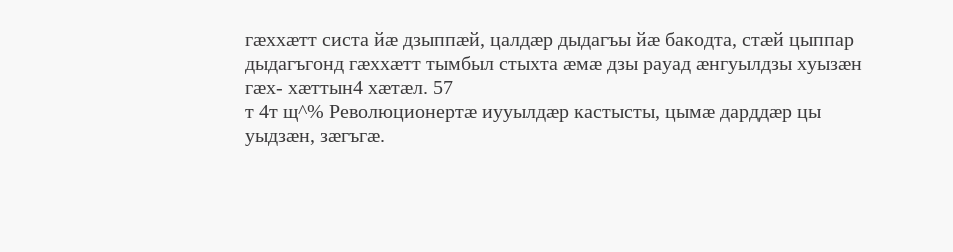гæххæтт систа йæ дзыппæй, цалдæр дыдагъы йæ бакодта, стæй цыппар дыдагъгонд гæххæтт тымбыл стыхта æмæ дзы рауад æнгуылдзы хуызæн гæх- хæттын4 хæтæл. 57
т 4т щ^% Революционертæ иууылдæр кастысты, цымæ дарддæр цы уыдзæн, зæгъгæ.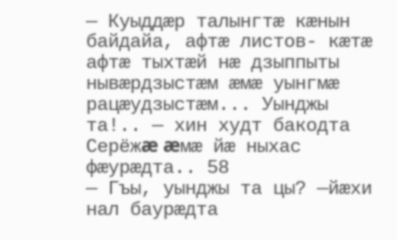— Куыддæр талынгтæ кæнын байдайа, афтæ листов- кæтæ афтæ тыхтæй нæ дзыппыты нывæрдзыстæм æмæ уынгмæ рацæудзыстæм... Уынджы та!.. — хин худт бакодта Серёжæ æмæ йæ ныхас фæурæдта.. 58
— Гъы, уынджы та цы? —йæхи нал баурæдта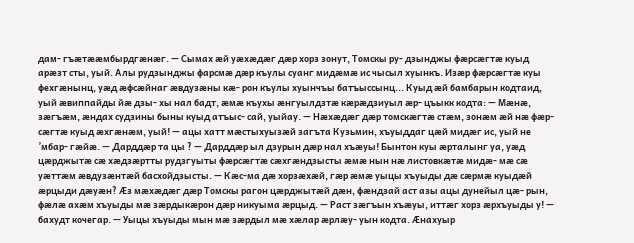дам- гъæтææмбырдгæнæг. — Сымах æй уæхæдæг дæр хорз зонут, Томскы ру- дзынджы фæрсæгтæ куыд арæзт сты, уый. Алы рудзынджы фарсмæ дæр къулы суанг мидæмæ ис чысыл хуынкъ. Изæр фæрсæгтæ куы фехгæнынц, уæд æфсæйнаг æвдузæны кæ- рон къулы хуынчъы батъыссынц... Куыд æй бамбарын кодтаид, уый æвиппайды йæ дзы- хы нал бадт, æмæ къухы æнгуылдзтæ кæрæдзиуыл æр- цъыкк кодта: — Мæнæ, зæгъæм, æндах судзины быны куыд атъыс- сай, уыйау. — Нæхæдæг дæр томскæгтæ стæм, зонæм æй нæ фæр- сæгтæ куыд æхгæнæм, уый! — ацы хатт мæстыхуызæй загъта Кузьмин, хъуыддаг цæй мидæг ис, уый не ’мбар- гæйæ. — Дарддæр та цы ? — Дарддæр ыл дзурын дæр нал хъæуы! Бынтон куы æрталынг уа, уæд цæрджытæ сæ хæдзæртты рудзгуыты фæрсæгтæ сæхгæндзысты æмæ нын нæ листовкæтæ мидæ- мæ сæ уæттæм æвдузæнтæй басхойдзысты. — Кæс-ма дæ хорзæхæй, гæр æмæ уыцы хъуыды дæ сæрмæ куыдæй æрцыди дæуæн? Æз мæхæдæг дæр Томскы рагон цæрджытæй дæн, фæндзай аст азы ацы дунейыл цæ- рын, фæлæ ахæм хъуыды мæ зæрдыкæрон дæр никуыма æрцыд. — Раст зæгъын хъæуы, иттæг хорз æрхъуыды у! — бахудт кочегар. — Уыцы хъуыды мын мæ зæрдыл мæ хæлар æрлæу- уын кодта. Æнахуыр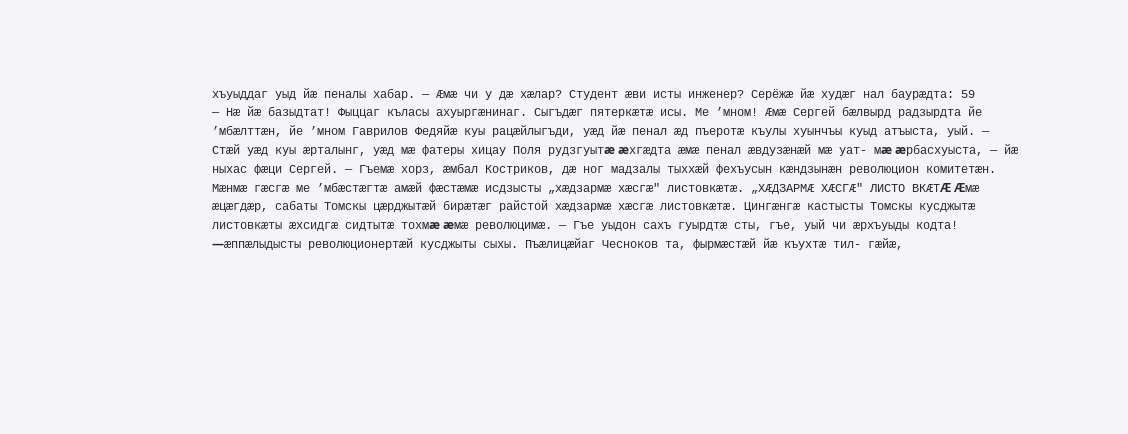хъуыддаг уыд йæ пеналы хабар. — Æмæ чи у дæ хæлар? Студент æви исты инженер? Серёжæ йæ худæг нал баурæдта: 59
— Нæ йæ базыдтат! Фыццаг къласы ахуыргæнинаг. Сыгъдæг пятеркæтæ исы. Ме ’мном! Æмæ Сергей бæлвырд радзырдта йе ’мбæлттæн, йе ’мном Гаврилов Федяйæ куы рацæйлыгъди, уæд йæ пенал æд пъеротæ къулы хуынчъы куыд атъыста, уый. — Стæй уæд куы æрталынг, уæд мæ фатеры хицау Поля рудзгуытæ æхгæдта æмæ пенал æвдузæнæй мæ уат- мæ æрбасхуыста, — йæ ныхас фæци Сергей. — Гъемæ хорз, æмбал Костриков, дæ ног мадзалы тыххæй фехъусын кæндзынæн революцион комитетæн. Мæнмæ гæсгæ ме ’мбæстæгтæ амæй фæстæмæ исдзысты „хæдзармæ хæсгæ" листовкæтæ. „ХÆДЗАРМÆ ХÆСГÆ" ЛИСТО ВКÆТÆ Æмæ æцæгдæр, сабаты Томскы цæрджытæй бирæтæг райстой хæдзармæ хæсгæ листовкæтæ. Цингæнгæ кастысты Томскы кусджытæ листовкæты æхсидгæ сидтытæ тохмæ æмæ революцимæ. — Гъе уыдон сахъ гуырдтæ сты, гъе, уый чи æрхъуыды кодта! —æппæлыдысты революционертæй кусджыты сыхы. Пъæлицæйаг Чесноков та, фырмæстæй йæ къухтæ тил- гæйæ,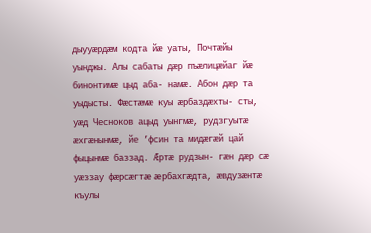дыууæрдæм кодта йæ уаты, Почтæйы уынджы. Алы сабаты дæр пъæлицæйаг йæ бинонтимæ цыд аба- намæ. Абон дæр та уыдысты. Фæстæмæ куы æрбаздæхты- сты, уæд Чесноков ацыд уынгмæ, рудзгуытæ æхгæнынмæ, йе ’фсин та мидæгæй цай фыцынмæ баззад. Æртæ рудзын- гæн дæр сæ уæззау фæрсæгтæ æрбахгæдта, æвдузæнтæ къулы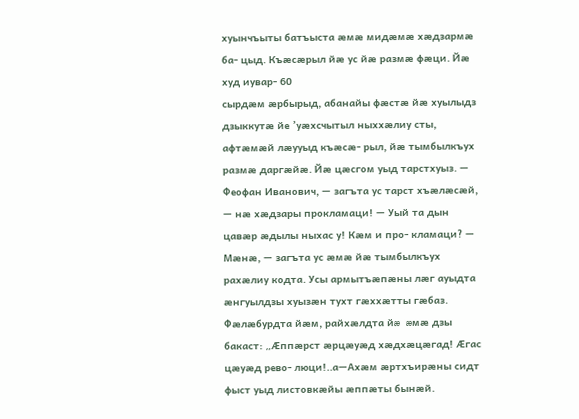хуынчъыты батъыста æмæ мидæмæ хæдзармæ ба- цыд. Къæсæрыл йæ ус йæ размæ фæци. Йæ худ иувар- 60
сырдæм æрбырыд, абанайы фæстæ йæ хуылыдз дзыккутæ йе ’уæхсчытыл ныххæлиу сты, афтæмæй лæууыд къæсæ- рыл, йæ тымбылкъух размæ даргæйæ. Йæ цæсгом уыд тарстхуыз. — Феофан Иванович, — загъта ус тарст хъæлæсæй, — нæ хæдзары прокламаци! — Уый та дын цавæр æдылы ныхас у! Кæм и про- кламаци? — Мæнæ, — загъта ус æмæ йæ тымбылкъух рахæлиу кодта. Усы армытъæпæны лæг ауыдта æнгуылдзы хуызæн тухт гæххæтты гæбаз. Фæлæбурдта йæм, райхæлдта йæ æмæ дзы бакаст: „Æппæрст æрцæуæд хæдхæцæгад! Æгас цæуæд рево- люци!..а—Ахæм æртхъирæны сидт фыст уыд листовкæйы æппæты бынæй.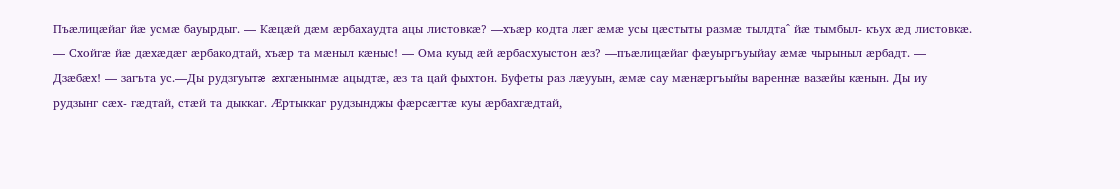Пъæлицæйаг йæ усмæ бауырдыг. — Кæцæй дæм æрбахаудта ацы листовкæ? —хъæр кодта лæг æмæ усы цæстыты размæ тылдта^ йæ тымбыл- къух æд листовкæ. — Схойгæ йæ дæхæдæг æрбакодтай, хъæр та мæныл кæныс! — Ома куыд æй æрбасхуыстон æз? —пъæлицæйаг фæуыргъуыйау æмæ чырыныл æрбадт. — Дзæбæх! — загъта ус.—Ды рудзгуытæ æхгæнынмæ ацыдтæ, æз та цай фыхтон. Буфеты раз лæууын, æмæ сау мæнæргъыйы вареннæ вазæйы кæнын. Ды иу рудзынг сæх- гæдтай, стæй та дыккаг. Æртыккаг рудзынджы фæрсæгтæ куы æрбахгæдтай,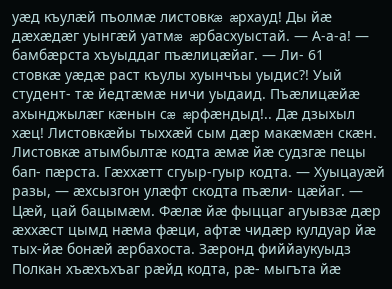уæд къулæй пъолмæ листовкæ æрхауд! Ды йæ дæхæдæг уынгæй уатмæ æрбасхуыстай. — А-а-а! — бамбæрста хъуыддаг пъæлицæйаг. — Ли- 61
стовкæ уæдæ раст къулы хуынчъы уыдис?! Уый студент- тæ йедтæмæ ничи уыдаид. Пъæлицæйæ ахынджылæг кæнын сæ æрфæндыд!.. Дæ дзыхыл хæц! Листовкæйы тыххæй сым дæр макæмæн скæн. Листовкæ атымбылтæ кодта æмæ йæ судзгæ пецы бап- пæрста. Гæххæтт сгуыр-гуыр кодта. — Хуыцауæй разы, — æхсызгон улæфт скодта пъæли- цæйаг. — Цæй, цай бацымæм. Фæлæ йæ фыццаг агуывзæ дæр æххæст цымд нæма фæци, афтæ чидæр кулдуар йæ тых-йæ бонæй æрбахоста. Зæронд фиййаукуыдз Полкан хъæхъхъаг рæйд кодта, рæ- мыгъта йæ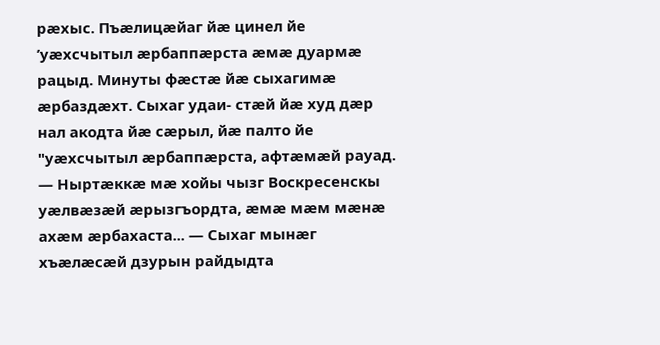рæхыс. Пъæлицæйаг йæ цинел йе ’уæхсчытыл æрбаппæрста æмæ дуармæ рацыд. Минуты фæстæ йæ сыхагимæ æрбаздæхт. Сыхаг удаи- стæй йæ худ дæр нал акодта йæ сæрыл, йæ палто йе "уæхсчытыл æрбаппæрста, афтæмæй рауад. — Ныртæккæ мæ хойы чызг Воскресенскы уæлвæзæй æрызгъордта, æмæ мæм мæнæ ахæм æрбахаста... — Сыхаг мынæг хъæлæсæй дзурын райдыдта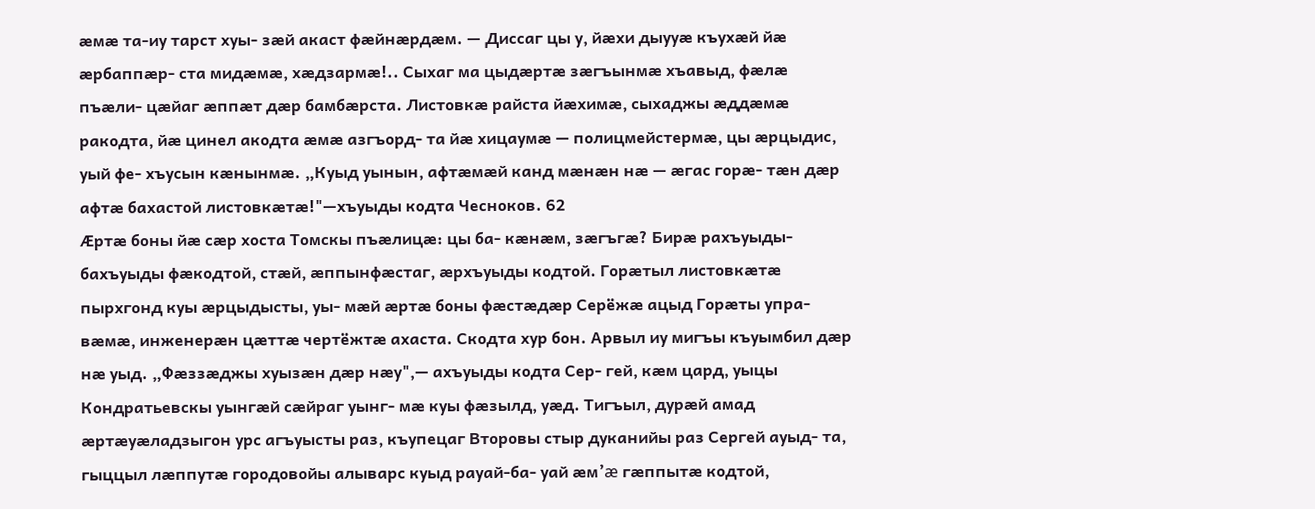æмæ та-иу тарст хуы- зæй акаст фæйнæрдæм. — Диссаг цы у, йæхи дыууæ къухæй йæ æрбаппæр- ста мидæмæ, хæдзармæ!.. Сыхаг ма цыдæртæ зæгъынмæ хъавыд, фæлæ пъæли- цæйаг æппæт дæр бамбæрста. Листовкæ райста йæхимæ, сыхаджы æддæмæ ракодта, йæ цинел акодта æмæ азгъорд- та йæ хицаумæ — полицмейстермæ, цы æрцыдис, уый фе- хъусын кæнынмæ. „Куыд уынын, афтæмæй канд мæнæн нæ — æгас горæ- тæн дæр афтæ бахастой листовкæтæ!"—хъуыды кодта Чесноков. 62
Æртæ боны йæ сæр хоста Томскы пъæлицæ: цы ба- кæнæм, зæгъгæ? Бирæ рахъуыды-бахъуыды фæкодтой, стæй, æппынфæстаг, æрхъуыды кодтой. Горæтыл листовкæтæ пырхгонд куы æрцыдысты, уы- мæй æртæ боны фæстæдæр Серёжæ ацыд Горæты упра- вæмæ, инженерæн цæттæ чертёжтæ ахаста. Скодта хур бон. Арвыл иу мигъы къуымбил дæр нæ уыд. „Фæззæджы хуызæн дæр нæу",— ахъуыды кодта Сер- гей, кæм цард, уыцы Кондратьевскы уынгæй сæйраг уынг- мæ куы фæзылд, уæд. Тигъыл, дурæй амад æртæуæладзыгон урс агъуысты раз, къупецаг Второвы стыр дуканийы раз Сергей ауыд- та, гыццыл лæппутæ городовойы алыварс куыд рауай-ба- уай æм’æ гæппытæ кодтой,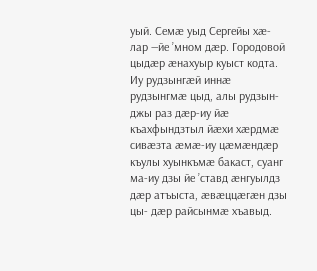уый. Семæ уыд Сергейы хæ- лар —йе ’мном дæр. Городовой цыдæр æнахуыр куыст кодта. Иу рудзынгæй иннæ рудзынгмæ цыд, алы рудзын- джы раз дæр-иу йæ къахфындзтыл йæхи хæрдмæ сивæзта æмæ-иу цæмæндæр къулы хуынкъмæ бакаст, суанг ма-иу дзы йе ’ставд æнгуылдз дæр атъыста, æвæццæгæн дзы цы- дæр райсынмæ хъавыд.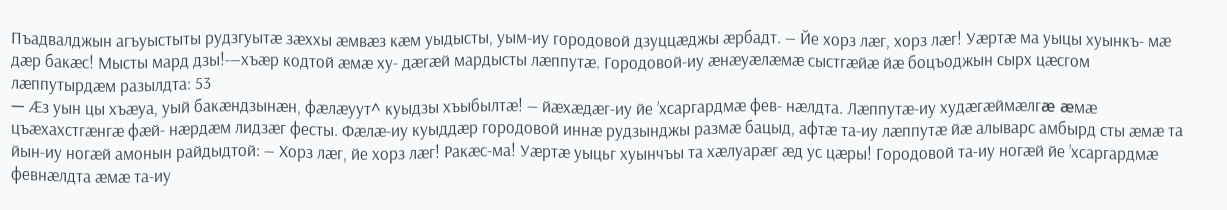Пъадвалджын агъуыстыты рудзгуытæ зæххы æмвæз кæм уыдысты, уым-иу городовой дзуццæджы æрбадт. — Йе хорз лæг, хорз лæг! Уæртæ ма уыцы хуынкъ- мæ дæр бакæс! Мысты мард дзы!-—хъæр кодтой æмæ ху- дæгæй мардысты лæппутæ. Городовой-иу æнæуæлæмæ сыстгæйæ йæ боцъоджын сырх цæсгом лæппутырдæм разылдта: 53
— Æз уын цы хъæуа, уый бакæндзынæн, фæлæуут^ куыдзы хъыбылтæ! — йæхæдæг-иу йе ’хсаргардмæ фев- нæлдта. Лæппутæ-иу худæгæймæлгæ æмæ цъæхахстгæнгæ фæй- нæрдæм лидзæг фесты. Фæлæ-иу куыддæр городовой иннæ рудзынджы размæ бацыд, афтæ та-иу лæппутæ йæ алыварс амбырд сты æмæ та йын-иу ногæй амонын райдыдтой: — Хорз лæг, йе хорз лæг! Ракæс-ма! Уæртæ уыцьг хуынчъы та хæлуарæг æд ус цæры! Городовой та-иу ногæй йе ’хсаргардмæ февнæлдта æмæ та-иу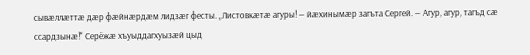сывæллæттæ дæр фæйнæрдæм лидзæг фесты. „Листовкæтæ агуры! — йæхинымæр загъта Сергей. — Агур, агур, тагъд сæ ссардзынæ!" Серёжæ хъуыддагхуызæй цыд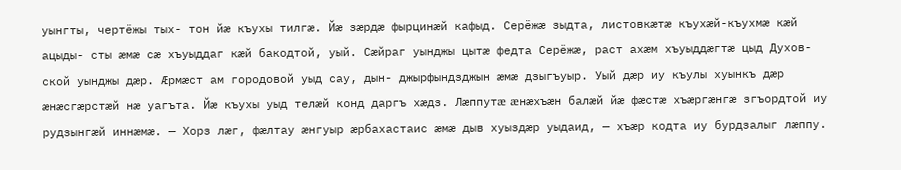уынгты, чертёжы тых- тон йæ къухы тилгæ. Йæ зæрдæ фырцинæй кафыд. Серёжæ зыдта, листовкæтæ къухæй-къухмæ кæй ацыды- сты æмæ сæ хъуыддаг кæй бакодтой, уый. Сæйраг уынджы цытæ федта Серёжæ, раст ахæм хъуыддæгтæ цыд Духов- ской уынджы дæр. Æрмæст ам городовой уыд сау, дын- джырфындзджын æмæ дзыгъуыр. Уый дæр иу къулы хуынкъ дæр æнæсгæрстæй нæ уагъта. Йæ къухы уыд телæй конд даргъ хæдз. Лæппутæ æнæхъæн балæй йæ фæстæ хъæргæнгæ згъордтой иу рудзынгæй иннæмæ. — Хорз лæг, фæлтау æнгуыр æрбахастаис æмæ дыв хуыздæр уыдаид, — хъæр кодта иу бурдзалыг лæппу.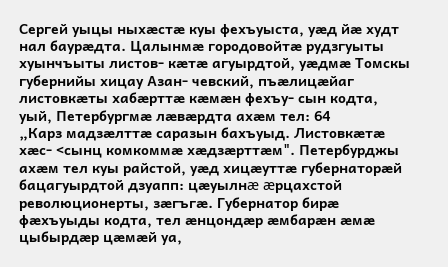Сергей уыцы ныхæстæ куы фехъуыста, уæд йæ худт нал баурæдта. Цалынмæ городовойтæ рудзгуыты хуынчъыты листов- кæтæ агуырдтой, уæдмæ Томскы губернийы хицау Азан- чевский, пъæлицæйаг листовкæты хабæрттæ кæмæн фехъу- сын кодта, уый, Петербургмæ лæвæрдта ахæм тел: 64
„Карз мадзæлттæ саразын бахъуыд. Листовкæтæ хæс- <сынц комкоммæ хæдзæрттæм". Петербурджы ахæм тел куы райстой, уæд хицæуттæ губернаторæй бацагуырдтой дзуапп: цæуылнæ æрцахстой революционерты, зæгъгæ. Губернатор бирæ фæхъуыды кодта, тел æнцондæр æмбарæн æмæ цыбырдæр цæмæй уа,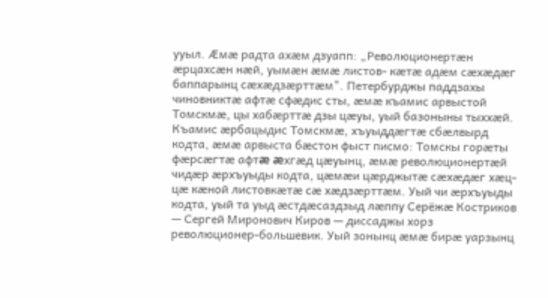ууыл. Æмæ радта ахæм дзуапп: „Революционертæн æрцахсæн нæй, уымæн æмæ листов- кæтæ адæм сæхæдæг баппарынц сæхæдзæрттæм". Петербурджы паддзахы чиновниктæ афтæ сфæдис сты, æмæ къамис арвыстой Томскмæ, цы хабæрттæ дзы цæуы, уый базоныны тыххæй. Къамис æрбацыдис Томскмæ, хъуыддæгтæ сбæлвырд кодта, æмæ арвыста бæстон фыст писмо: Томскы горæты фæрсæгтæ афтæ æхгæд цæуынц, æмæ революционертæй чидæр æрхъуыды кодта, цæмæи цæрджытæ сæхæдæг хæц- цæ кæной листовкæтæ сæ хæдзæрттæм. Уый чи æрхъуыды кодта, уый та уыд æстдæсаздзыд лæппу Серёжæ Костриков — Сергей Миронович Киров — диссаджы хорз революционер-большевик. Уый зонынц æмæ бирæ уарзынц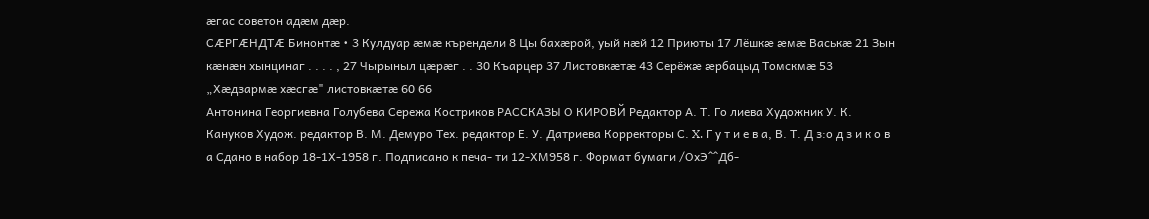æгас советон адæм дæр.
СÆРГÆНДТÆ Бинонтæ • 3 Кулдуар æмæ кърендели 8 Цы бахæрой, уый нæй 12 Приюты 17 Лёшкæ æмæ Васькæ 21 Зын кæнæн хынцинаг . . . . , 27 Чырыныл цæрæг . . 30 Къарцер 37 Листовкæтæ 43 Серёжæ æрбацыд Томскмæ 53 „Хæдзармæ хæсгæ" листовкæтæ 60 66
Антонина Георгиевна Голубева Сережа Костриков РАССКАЗЫ О КИРОВЙ Редактор А. Т. Го лиева Художник У. К. Кануков Худож. редактор В. М. Демуро Тех. редактор Е. У. Датриева Корректоры С. X. Г у т и е в а, В. Т. Д з:о д з и к о в а Сдано в набор 18-1Х-1958 г. Подписано к печа- ти 12-ХМ958 г. Формат бумаги /ОхЭ^^Дб-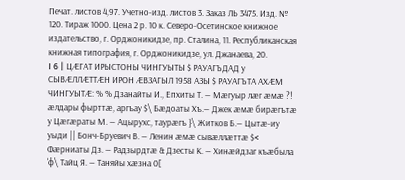Печат. листов 4,97. Учетно-изд. листов 3. Заказ ЛЬ 3475. Изд. № 120. Тираж 1000. Цена 2 р. 10 к. Северо-Осетинское книжное издательство, г. Орджоникидзе, пр. Сталина, 11. Республиканская книжная типография, г. Орджоникидзе, ул. Джанаева, 20.
I 6 | ЦÆГАТ ИРЫСТОНЫ ЧИНГУЫТЫ $ РАУАГЪДАД у СЫВÆЛЛÆТТÆН ИРОН ÆВЗАГЫЛ 1958 АЗЫ $ РАУАГЪТА АХÆМ ЧИНГУЫТÆ: % % Дзанайты И., Епхиты Т. — Мæгуыр лæг æмæ ?! æлдары фырттæ, аргъау $\ Бæдоаты Хъ.— Джек æмæ бирæгътæ у Цæгæраты М. — Ацырухс, таурæгъ }\ Житков Б.— Цытæ-иу уыди || Бонч-Бруевич В. — Ленин æмæ сывæллæттæ $< Фæрниаты Дз. — Радзырдтæ & Дзесты К. — Хинæйдзаг къæбыла 'ф\ Тайц Я. — Таняйы хæзна 0[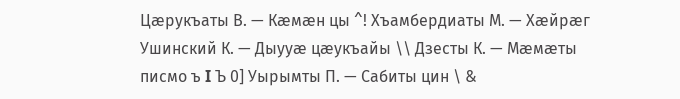Цæрукъаты В. — Кæмæн цы ^! Хъамбердиаты М. — Хæйрæг Ушинский К. — Дыууæ цæукъайы \\ Дзесты К. — Мæмæты писмо ъ I Ъ 0] Уырымты П. — Сабиты цин \ &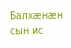Балхæнæн сын ис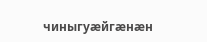чиныгуæйгæнæн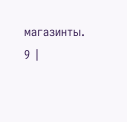магазинты. 9 |